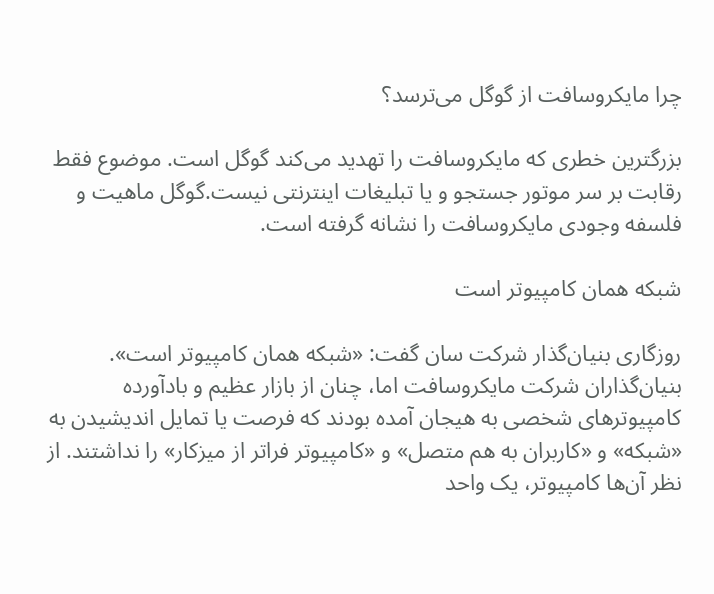چرا مایکروسافت از گوگل می‌ترسد؟

بزرگترین خطری که مایکروسافت را تهدید می‌کند گوگل است. موضوع فقط رقابت بر سر موتور جستجو و یا تبلیغات اینترنتی نیست.گوگل ماهیت و فلسفه وجودی مایکروسافت را نشانه گرفته است.

شبکه همان کامپیوتر است

روزگاری بنیان‌گذار شرکت سان گفت: «شبکه همان کامپیوتر است». بنیان‌گذاران شرکت مایکروسافت اما، چنان از بازار عظیم و بادآورده کامپیوترهای شخصی به هیجان آمده بودند که فرصت یا تمایل اندیشیدن به «شبکه» و «کاربران به هم متصل» و «کامپیوتر فراتر از میزکار» را نداشتند. از نظر آن‌ها کامپیوتر، یک واحد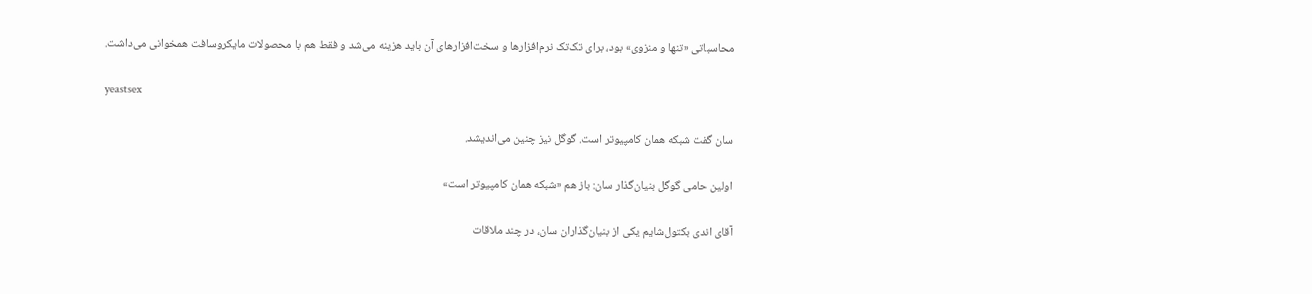محاسباتی «تنها و منزوی» بود، برای تک‌تک نرم‌افزارها و سخت‌افزارهای آن باید هزینه می‌شد و فقط هم با محصولات مایکروسافت همخوانی می‌داشت.

yeastsex

سان گفت شبکه همان کامپیوتر است. گوگل نیز چنین می‌اندیشد.

اولین حامی گوگل بنیان‌گذار سان: باز هم «شبکه همان کامپیوتر است»

آقای اندی بکتول‌شایم یکی از بنیان‌گذاران سان، در چند ملاقات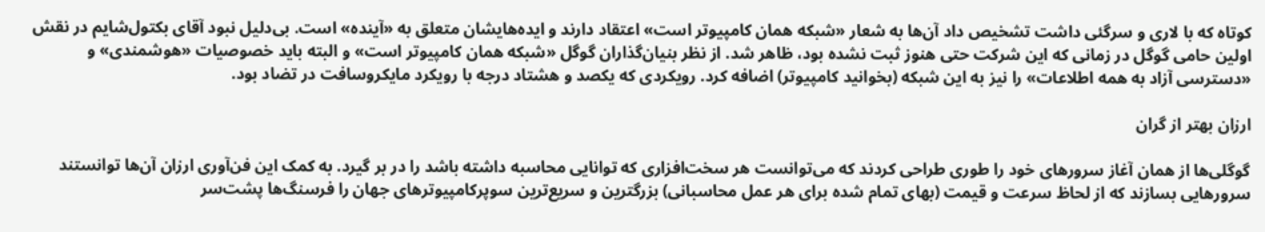کوتاه که با لاری و سرگئی داشت تشخیص داد آن‌ها به شعار «شبکه همان کامپیوتر است» اعتقاد دارند و ایده‌هایشان متعلق به «آینده» است. بی‌دلیل نبود آقای بکتول‌شایم در نقش اولین حامی گوگل‌ در زمانی که این شرکت حتی هنوز ثبت نشده بود، ظاهر شد. از نظر بنیان‌گذاران گوگل «شبکه همان کامپیوتر است» و البته باید خصوصیات «هوشمندی» و «دسترسی آزاد به همه اطلاعات» را نیز به این شبکه (بخوانید کامپیوتر) اضافه کرد. رویکردی که یکصد و هشتاد درجه با رویکرد مایکروسافت در تضاد بود.

ارزان بهتر از گران

گوگلی‌ها از همان آغاز سرورهای خود را طوری طراحی کردند که می‌توانست هر سخت‌افزاری که توانایی محاسبه داشته باشد را در بر گیرد. به کمک این فن‌آوری ارزان آن‌ها توانستند سرورهایی بسازند که از لحاظ سرعت و قیمت (بهای تمام شده برای هر عمل محاسبانی) بزرگترین و سریع‌ترین سوپرکامپیوترهای جهان را فرسنگ‌ها پشت‌سر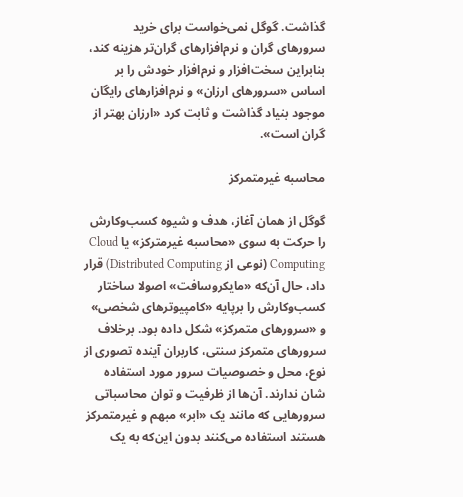گذاشت. گوگل نمی‌خواست برای خرید سرورهای گران و نرم‌افزارهای گران‌تر هزینه کند، بنابراین سخت‌افزار و نرم‌افزار خودش را بر اساس «سرورهای ارزان» و نرم‌‌افزارهای رایگان موجود بنیاد گذاشت و ثابت کرد «ارزان بهتر از گران است».

محاسبه غیرمتمرکز

گوگل از همان آغاز، هدف و شیوه کسب‌وکارش را حرکت به سوی «محاسبه غیرمترکز» یا Cloud Computing (نوعی از Distributed Computing) قرار داد،‌ حال آن‌که «مایکروسافت» اصولا ساختار کسب‌‌وکارش را برپایه «کامپیوترهای شخصی» و «سرورهای متمرکز» شکل داده بود. برخلاف سرورهای متمرکز سنتی، کاربران آینده تصوری از نوع، محل و خصوصیات سرور مورد استفاده شان ندارند. آن‌ها از ظرفیت و توان محاسباتی سرورهایی که مانند یک «ابر» مبهم و غیرمتمرکز هستند استفاده می‌کنند بدون این‌که به یک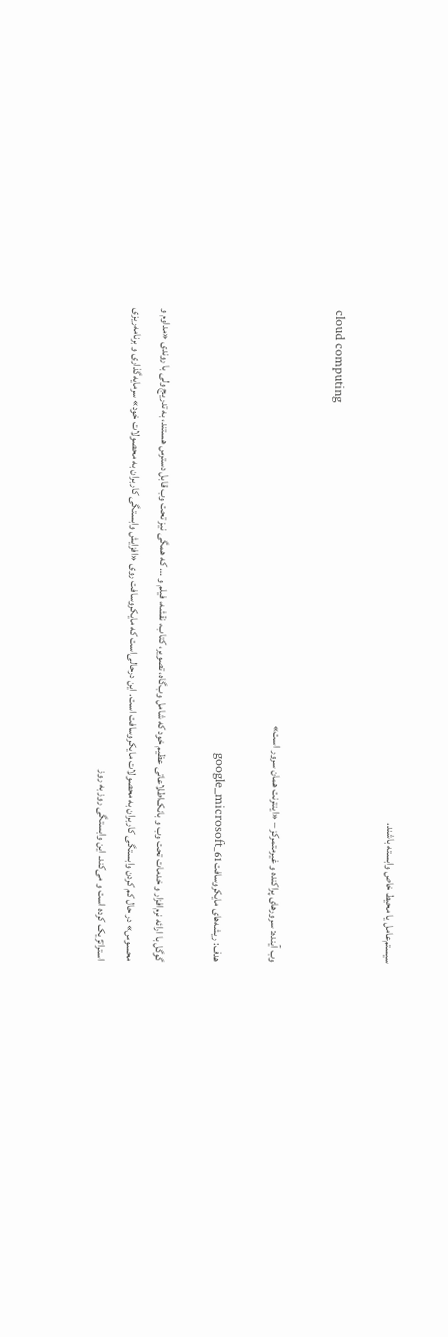سیستم‌عامل یا محیط خاص وابسته باشند.

cloud computing

وب آینده: سرورهای پراکنده و غیرمتمرکز – «اینترنت همان سرور است»

هدف: ریشه‌های مایکروسافت61_google_microsoft

گوگل با ارائه نرم‌افزار و خدمات تحت وب و بانک‌اطلاعاتی عظیم خود که شامل وب‌گاه‌، تصویر، کتاب‌، نقشه‌، فیلم و … که همگی نیز تحت وب قابل دسترس هستند، به تدریج ولی با روندی «مداوم و محسوس» در حال کم کردن وابستگی کاربران به محصولات مایکروسافت است. این درحالی‌است که مایکروسافت روی «افزایش وابستگی کاربران به محصولات خود» سرمایه‌گذاری و برنامه‌ریزی استراتژیک کرده است و می‌کند. این وابستگی روز به روز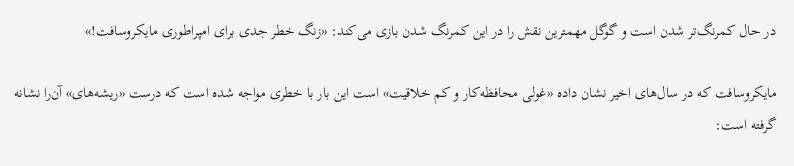در حال کمرنگ‌تر شدن است و گوگل مهمترین نقش را در این کمرنگ شدن بازی می‌کند: «زنگ خطر جدی برای امپراطوری مایکروسافت!»

مایکروسافت که در سال‌های اخیر نشان داده «غولی محافظه‌کار و کم خلاقیت» است این بار با خطری مواجه شده است که درست «ریشه‌های» آن‌را نشانه گرفته است: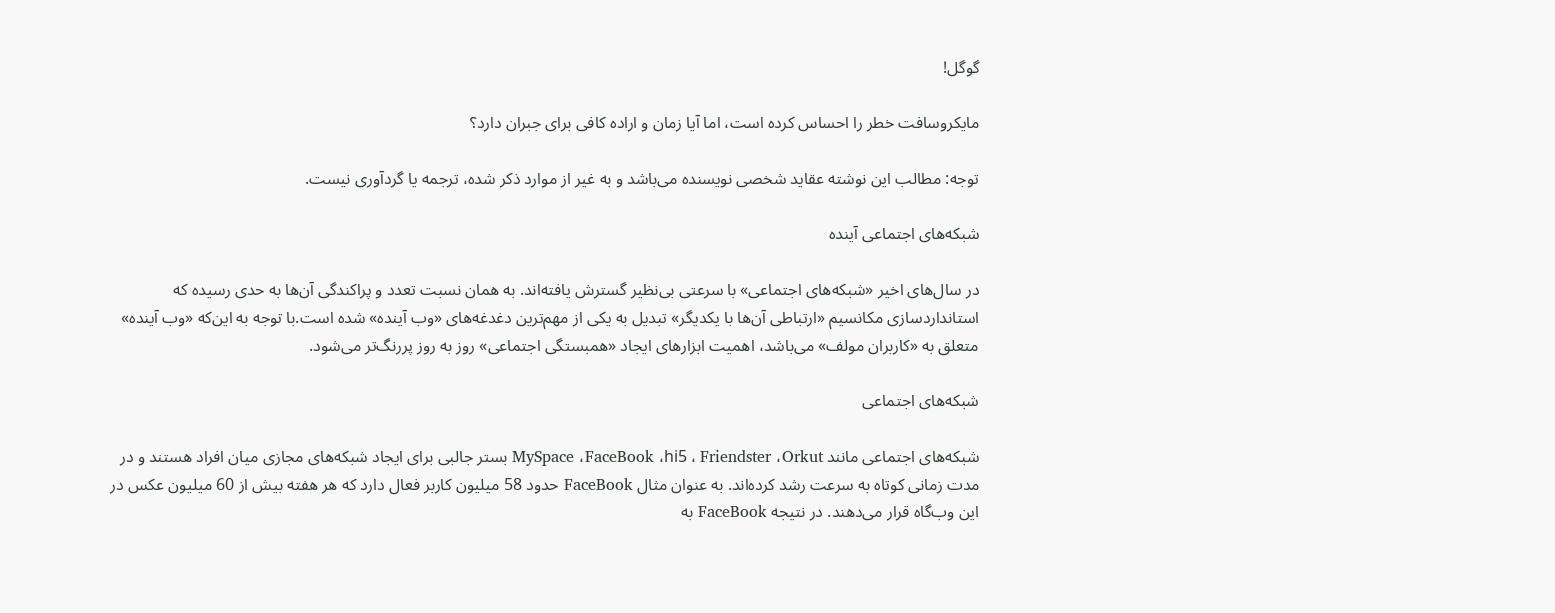گوگل!

مایکروسافت خطر را احساس کرده‌ است، اما آیا زمان و اراده کافی برای جبران دارد؟

توجه: مطالب این نوشته عقاید شخصی نویسنده می‌باشد و به غیر از موارد ذکر شده، ترجمه یا گردآوری نیست.

شبکه‌های اجتماعی آینده

در سال‌های اخیر «شبکه‌های اجتماعی» با سرعتی بی‌نظیر گسترش یافته‌اند. به همان نسبت تعدد و پراکندگی آن‌ها به حدی رسیده‌ که استانداردسازی مکانسیم «ارتباطی آن‌ها با یکدیگر» تبدیل به یکی از مهم‌ترین دغدغه‌‌های «وب ‌‌آینده» شده است.با توجه به این‌که «وب آینده» متعلق به «کاربران مولف» می‌باشد، اهمیت ابزارهای ایجاد «همبستگی اجتماعی» روز به روز پررنگ‌تر می‌شود.

شبکه‌های اجتماعی

شبکه‌های اجتماعی مانند MySpace ،FaceBook ،hi5 ، Friendster ،Orkut بستر جالبی برای ایجاد شبکه‌های مجازی میان افراد هستند و در مدت زمانی کوتاه به سرعت رشد کرده‌اند. به عنوان مثال FaceBook حدود 58 میلیون کاربر فعال دارد که هر هفته بیش از 60 میلیون عکس در این وب‌گاه قرار می‌دهند. در نتیجه FaceBook به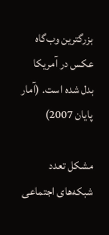بزرگترین وب‌گاه عکس در آمریکا بدل شده است. (آمار پایان 2007)

مشکل تعدد شبکه‌های اجتماعی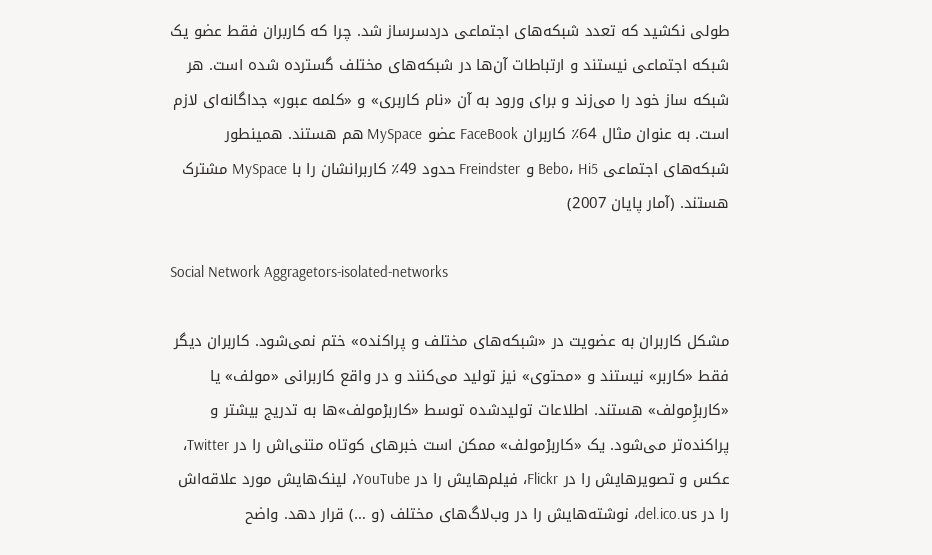طولی نکشید که تعدد شبکه‌های اجتماعی دردسرساز شد. چرا که کاربران فقط عضو یک شبکه اجتماعی نیستند و ارتباطات آن‌ها در شبکه‌های مختلف گسترده شده است. هر شبکه ساز خود را می‌زند و برای ورود به آن «نام کاربری» و «کلمه عبور» جداگانه‌ای لازم است. به عنوان مثال 64٪ کاربران FaceBook عضو MySpace هم هستند. همینطور شبکه‌های اجتماعی Bebo، Hi5 و Freindster حدود 49٪ کاربرانشان را با MySpace مشترک هستند. (آمار پایان 2007)

Social Network Aggragetors-isolated-networks

مشکل کاربران به عضویت در «شبکه‌های مختلف و پراکنده» ختم نمی‌شود. کاربران دیگر فقط «کاربر» نیستند و «محتوی» نیز تولید می‌کنند و در واقع کاربرانی «مولف» یا «کاربرِْمولف» هستند. اطلاعات تولیدشده توسط «کاربرْمولف‌»ها به تدریج بیشتر و پراکنده‌تر می‌شود. یک «کاربرْمولف» ممکن است خبرهای کوتاه متنی‌اش را در Twitter، عکس و تصویرهایش را در Flickr، فیلم‌هایش را در YouTube، لینک‌هایش مورد علاقه‌اش را در del.ico.us، نوشته‌هایش را در وب‌لاگ‌های مختلف (و …) قرار دهد. واضح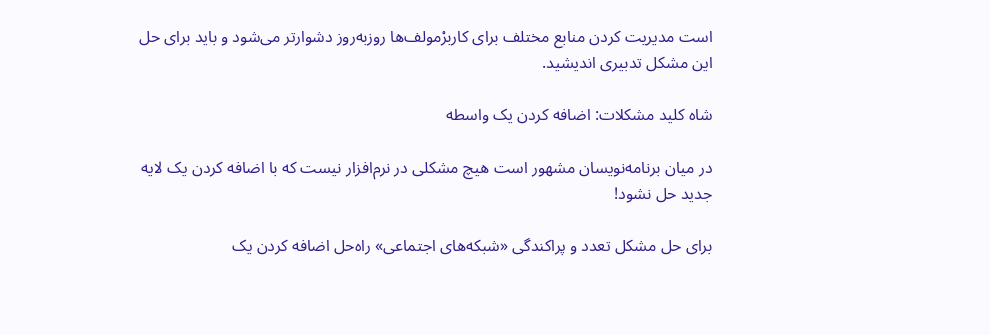است مدیریت کردن منابع مختلف برای کاربرْمولف‌ها روزبه‌روز دشوارتر می‌شود و باید برای حل این مشکل تدبیری اندیشید.

شاه کلید مشکلات: اضافه کردن یک واسطه

در میان برنامه‌نویسان مشهور است هیچ مشکلی در نرم‌افزار نیست که با اضافه کردن یک لایه جدید حل نشود!

برای حل مشکل تعدد و پراکندگی «شبکه‌های اجتماعی» راه‌حل اضافه کردن یک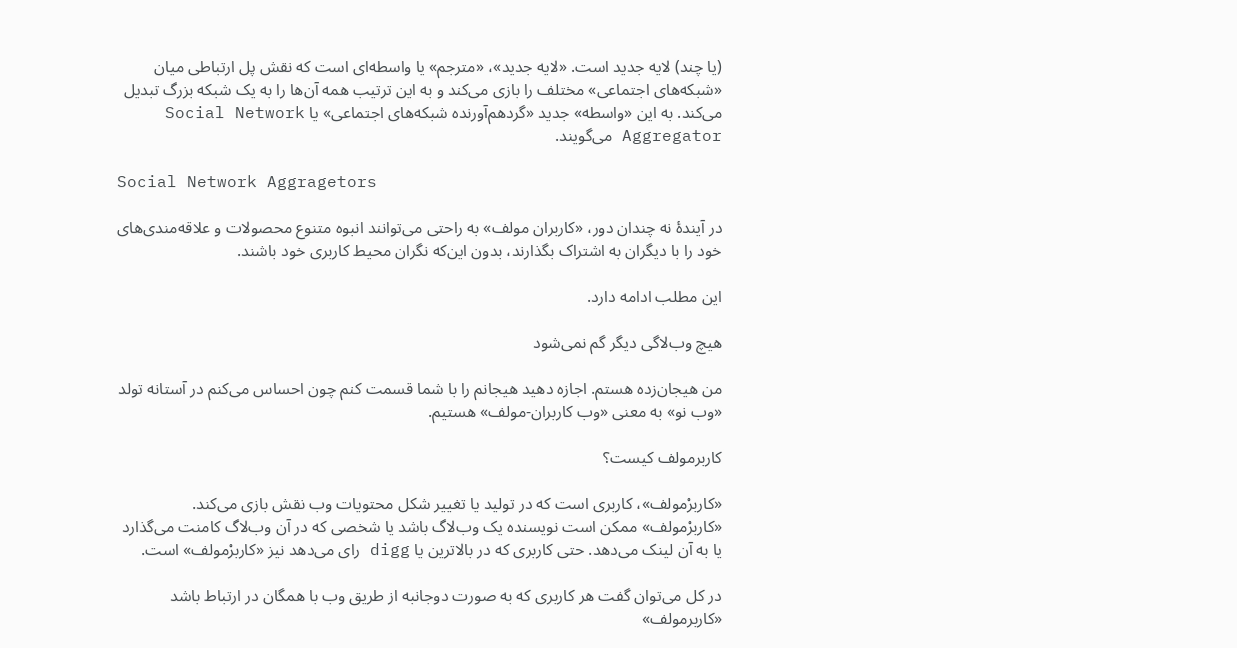(یا چند) لایه جدید است. «لایه جدید»، «مترجم» یا واسطه‌ای است که نقش پل ارتباطی میان «شبکه‌های اجتماعی» مختلف را بازی می‌کند و به این ترتیب همه آن‌ها را به یک شبکه بزرگ تبدیل می‌کند. به این «واسطه» جدید «گردهم‌آورنده شبکه‌های اجتماعی» یا Social Network Aggregator می‌گویند.

Social Network Aggragetors

در آینده‌ٔ نه چندان دور، «کاربران مولف» به راحتی می‌توانند انبوه متنوع محصولات و علاقه‌مندی‌های خود را با دیگران به اشتراک بگذارند،‌ بدون این‌که نگران محیط کاربری خود باشند.

این مطلب ادامه دارد.

هیچ وب‌لاگی دیگر گم نمی‌شود

من هیجان‌زده هستم. اجازه دهید هیجانم را با شما قسمت کنم چون احساس می‌کنم در آستانه تولد «وب نو» به معنی «وب کاربران-مولف» هستیم.

کاربرمولف کیست؟

«کاربرْمولف»، کاربری است که در تولید یا تغییر شکل محتویات وب نقش بازی می‌کند. «کاربرْمولف» ممکن است نویسنده یک وب‌لاگ باشد یا شخصی که در آن وب‌لاگ کامنت می‌گذارد یا به آن لینک می‌دهد. حتی کاربری که در بالاترین یا digg رای می‌دهد نیز «کاربرْمولف» است.

در کل می‌توان گفت هر کاربری که به صورت دوجانبه از طریق وب با همگان در ارتباط باشد «کاربرمولف»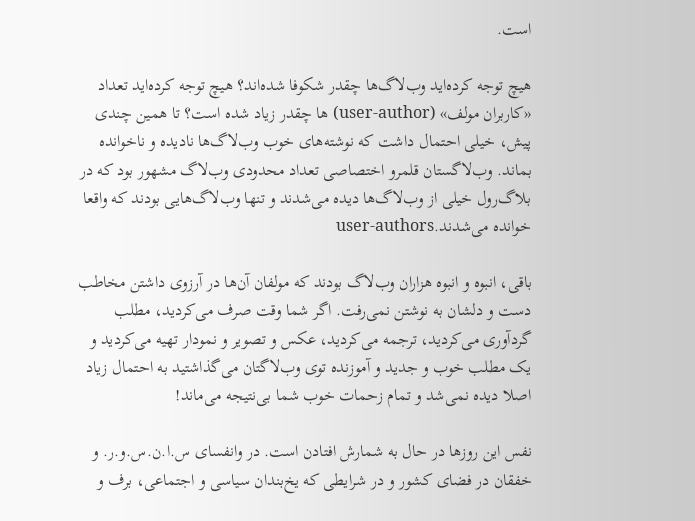است.

هیچ توجه کرده‌اید وب‌لاگ‌ها چقدر شکوفا شده‌اند؟ هیچ توجه کرده‌اید تعداد «کاربران مولف» (user-author) ها چقدر زیاد شده است؟ تا همین چندی پیش، خیلی احتمال داشت که نوشته‌های خوب وب‌لاگ‌ها نادیده و ناخوانده بماند. وب‌لاگستان قلمرو اختصاصی تعداد محدودی وب‌لاگ مشهور بود که در بلاگ‌رول خیلی از وب‌لاگ‌ها دیده می‌شدند و تنها وب‌لاگ‌هایی بودند که واقعا خوانده می‌شدند.user-authors

باقی، انبوه و انبوه هزاران وب‌لاگ بودند که مولفان آن‌ها در آرزوی داشتن مخاطب دست و دلشان به نوشتن نمی‌رفت. اگر شما وقت صرف می‌کردید، مطلب گردآوری می‌کردید، ترجمه می‌کردید، عکس و تصویر و نمودار تهیه می‌کردید و یک مطلب خوب و جدید و آموزنده توی وب‌لاگتان می‌گذاشتید به احتمال زیاد اصلا دیده نمی‌شد و تمام زحمات خوب شما بی‌نتیجه می‌ماند!

نفس این روزها در حال به شمارش افتادن است. در وانفسای س.ا.ن.س.و.ر. و خفقان در فضای کشور و در شرایطی که یخ‌بندان سیاسی و اجتماعی، برف و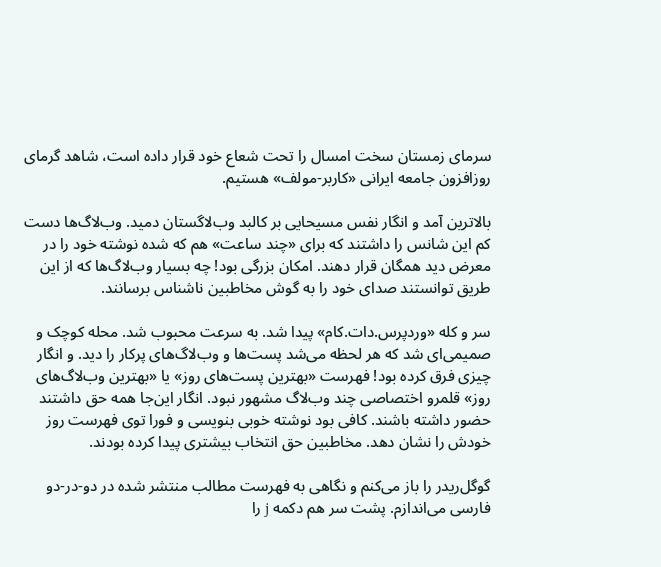سرمای زمستان سخت امسال را تحت شعاع خود قرار داده است، شاهد گرمای روزافزون جامعه ایرانی «کاربر-مولف» هستیم.

بالاترین آمد و انگار نفس مسیحایی بر کالبد وب‌لاگستان دمید. وب‌لاگ‌ها دست کم این شانس را داشتند که برای «چند ساعت» هم که شده نوشته خود را در معرض دید همگان قرار دهند. امکان بزرگی بود! چه بسیار وب‌لاگ‌ها که از این طریق توانستند صدای خود را به گوش مخاطبین ناشناس برسانند.

سر و کله «وردپرس.دات.کام» پیدا شد. به سرعت محبوب شد. محله کوچک و صمیمی‌ای شد که هر لحظه می‌شد پست‌ها و وب‌لاگ‌های پرکار را دید. و انگار چیزی فرق کرده بود! فهرست «بهترین پست‌های روز» یا «بهترین وب‌لاگ‌های روز» قلمرو اختصاصی چند وب‌لاگ مشهور نبود. انگار این‌جا همه حق داشتند حضور داشته باشند. کافی بود نوشته خوبی بنویسی و فورا توی فهرست روز خودش را نشان دهد. مخاطبین حق انتخاب بیشتری پیدا کرده بودند.

گوگل‌ریدر را باز می‌کنم و نگاهی به فهرست مطالب منتشر شده در دو-در-دو فارسی می‌اندازم. پشت سر هم دکمه j را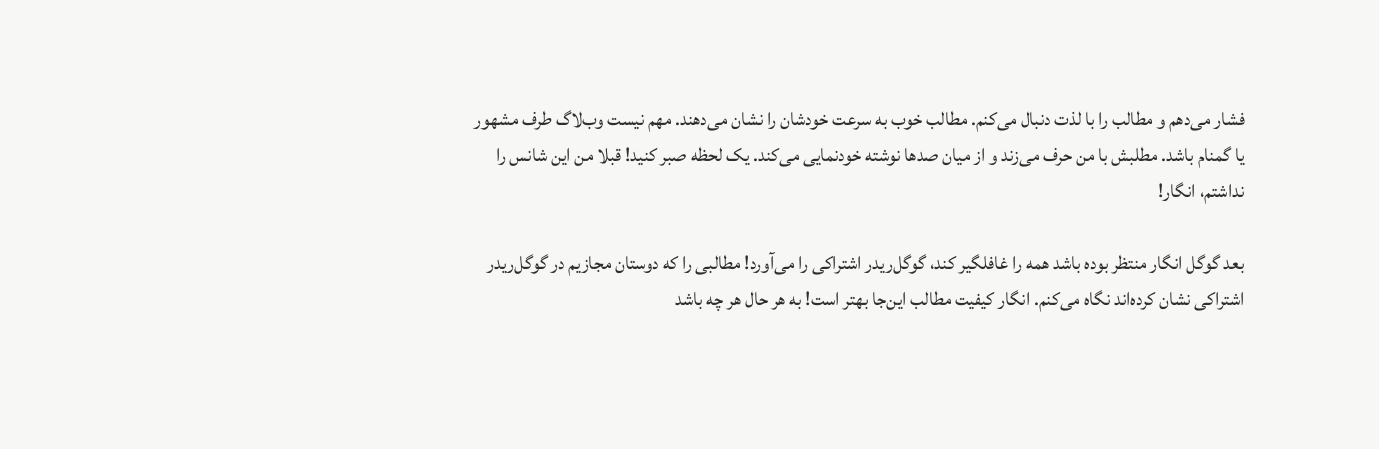فشار می‌دهم و مطالب را با لذت دنبال می‌کنم. مطالب خوب به سرعت خودشان را نشان می‌دهند. مهم نیست وب‌لاگ طرف مشهور یا گمنام باشد. مطلبش با من حرف می‌زند و از میان صدها نوشته خودنمایی می‌کند. یک لحظه صبر کنید! قبلا من این شانس را نداشتم، انگار!

بعد گوگل‌ انگار منتظر بوده باشد همه را غافلگیر کند، گوگل‌ریدر اشتراکی را می‌آورد! مطالبی را که دوستان مجازیم در گوگل‌ریدر اشتراکی نشان کرده‌اند نگاه می‌کنم. انگار کیفیت مطالب این‌جا بهتر است! به هر حال هر چه باشد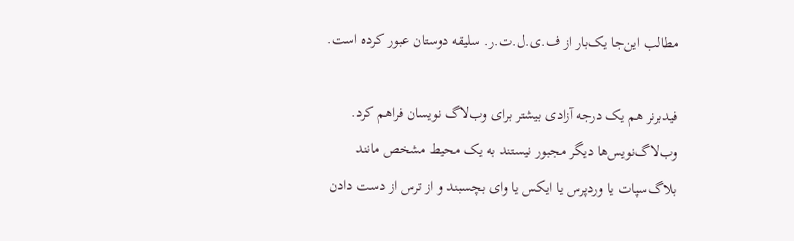مطالب این‌جا یک‌بار از ف.ی.ل.ت.ر. سلیقه دوستان عبور کرده‌ است.

فیدبرنر هم یک درجه آزادی بیشتر برای وب‌لاگ نویسان فراهم کرد. وب‌لاگ‌نویس‌ها دیگر مجبور نیستند به یک محیط مشخص مانند بلاگ‌سپات یا وردپرس یا ایکس یا وای بچسبند و از ترس از دست دادن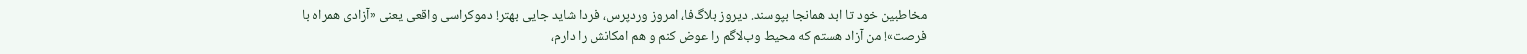مخاطبین خود تا ابد همانجا بپوسند. دیروز بلاگ‌فا، امروز وردپرس، فردا شاید جایی بهتر! دموکراسی واقعی یعنی «آزادی همراه با فرصت»! من آزاد هستم که محیط وب‌لاگم را عوض کنم و هم امکانش را دارم،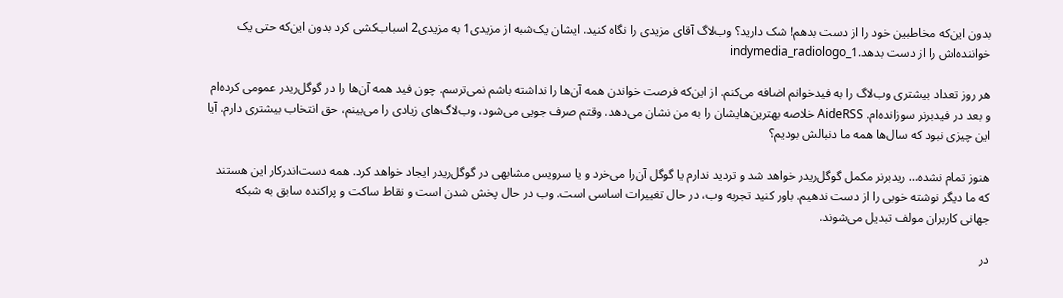بدون این‌که مخاطبین خود را از دست بدهم! شک دارید؟ وب‌لاگ آقای مزیدی را نگاه کنید. ایشان یک‌شبه از مزیدی1 به مزیدی2 اسباب‌کشی کرد بدون این‌که حتی یک خواننده‌اش را از دست بدهد.1_indymedia_radiologo

هر روز تعداد بیشتری وب‌لاگ را به فیدخوانم اضافه می‌کنم. از این‌که فرصت خواندن همه آن‌ها را نداشته باشم نمی‌ترسم. چون فید همه آن‌ها را در گوگل‌ریدر عمومی کرده‌ام و بعد در فیدبرنر سوزانده‌ام. AideRSS خلاصه بهترین‌هایشان را به من نشان می‌دهد. وقتم صرف جویی می‌شود، وب‌لاگ‌های زیادی را می‌بینم، حق انتخاب بیشتری دارم. آیا این چیزی نبود که سال‌ها همه ما دنبالش بودیم؟

هنوز تمام نشده… ریدبرنر مکمل گوگل‌ریدر خواهد شد و تردید ندارم یا گوگل آن‌را می‌خرد و یا سرویس مشابهی در گوگل‌ریدر ایجاد خواهد کرد. همه دست‌اندرکار این هستند که ما دیگر نوشته خوبی را از دست ندهیم. باور کنید تجربه وب‌، در حال تغییرات اساسی است. وب در حال پخش شدن است و نقاط ساکت و پراکنده سابق به شبکه جهانی کاربران مولف تبدیل می‌شوند.

در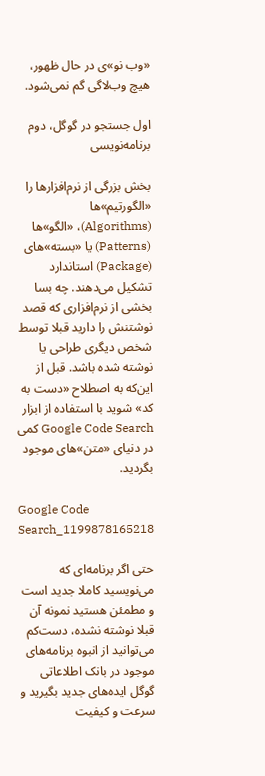«وب‌ نو»ی در حال ظهور، هیچ وب‌لاگی گم نمی‌شود.

اول جستجو در گوگل، دوم برنامه‌نویسی

بخش بزرگی از نرم‌افزارها را «الگورتیم‌»ها (Algorithms)، «الگو»ها (Patterns) یا «بسته‌»های (Package) استاندارد تشکیل می‌دهند. چه بسا بخشی از نرم‌افزاری که قصد نوشتنش را دارید قبلا توسط شخص دیگری طراحی یا نوشته شده باشد. قبل از این‌که به اصطلاح «دست به کد» شوید با استفاده از ابزار Google Code Search کمی در دنیای «متن»های موجود بگردید.

Google Code Search_1199878165218

حتی اگر برنامه‌ای که می‌نویسید کاملا جدید است و مطمئن هستید نمونه‌‌ آن قبلا نوشته نشده، دست‌کم می‌توانید از انبوه برنامه‌های موجود در بانک اطلاعاتی گوگل ایده‌های جدید بگیرید و سرعت و کیفیت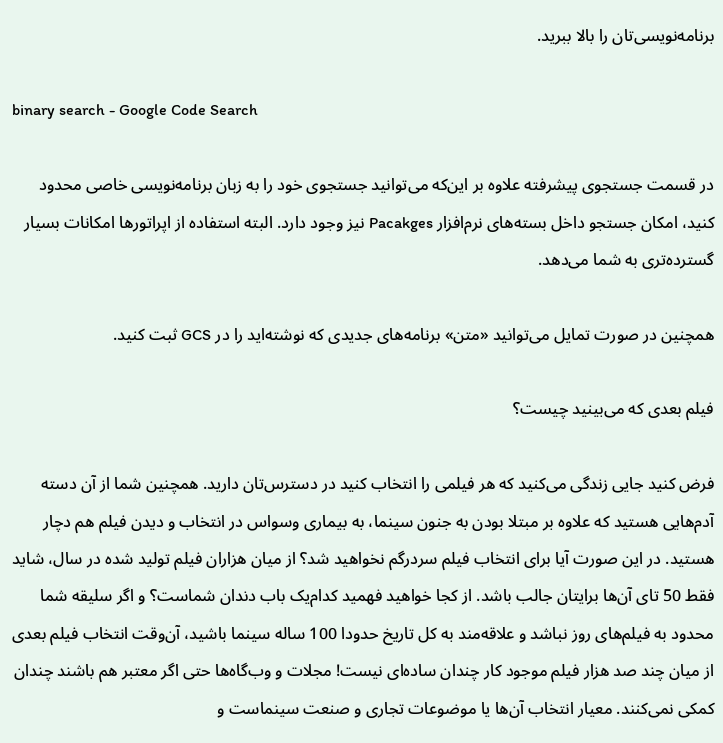برنامه‌‌نویسی‌تان را بالا ببرید.

binary search - Google Code Search

در قسمت جستجوی پیشرفته علاوه بر این‌که می‌توانید جستجوی خود را به زبان‌ برنامه‌نویسی خاصی محدود کنید، امکان جستجو داخل بسته‌های نرم‌افزار Pacakges نیز وجود دارد. البته استفاده از اپراتورها امکانات بسیار گسترده‌تری به شما می‌دهد.

همچنین در صورت تمایل می‌توانید «متن» برنامه‌های جدیدی که نوشته‌اید را در GCS ثبت کنید.

فیلم بعدی که می‌بینید چیست؟

فرض کنید جایی زندگی می‌کنید که هر فیلمی را انتخاب کنید در دسترس‌تان دارید. همچنین شما از آن دسته آدم‌هایی هستید که علاوه بر مبتلا بودن به جنون سینما، به بیماری وسواس در انتخاب و دیدن فیلم‌ هم دچار هستید. در این صورت آیا برای انتخاب فیلم سردرگم نخواهید شد؟ از میان هزاران فیلم تولید شده در سال، شاید فقط 50 تای آن‌ها برایتان جالب باشد. از کجا خواهید فهمید کدام‌یک باب دندان شماست؟ و اگر سلیقه شما محدود به فیلم‌های روز نباشد و علاقه‌مند به کل تاریخ حدودا 100 ساله سینما باشید، آن‌وقت انتخاب فیلم بعدی از میان چند صد هزار فیلم موجود کار چندان ساده‌ای نیست! مجلات و وب‌گاه‌ها حتی اگر معتبر هم باشند چندان کمکی نمی‌کنند. معیار انتخاب آن‌ها یا موضوعات تجاری و صنعت سینماست و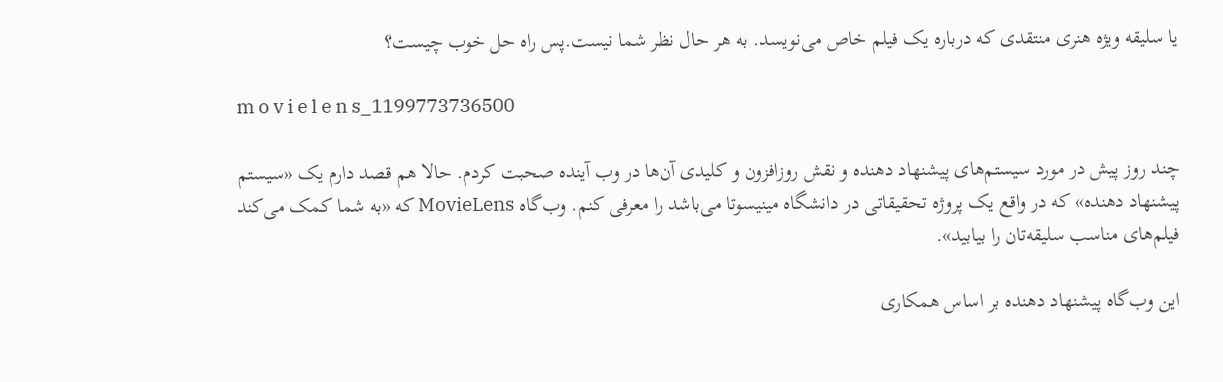یا سلیقه ویژه هنری منتقدی که درباره یک فیلم خاص می‌نویسد. به هر حال نظر شما نیست.پس راه حل خوب چیست؟

m o v i e l e n s_1199773736500

چند روز پیش در مورد سیستم‌های پیشنهاد دهنده و نقش روزافزون و کلیدی آن‌ها در وب آینده صحبت کردم. حالا هم قصد دارم یک «سیستم‌ پیشنهاد دهنده» که در واقع یک پروژه تحقیقاتی در دانشگاه مینیسوتا می‌باشد را معرفی کنم. وب‌گاه MovieLens که «به شما کمک می‌کند فیلم‌های مناسب سلیقه‌تان را بیابید».

این وب‌گاه پیشنهاد دهنده بر اساس همکاری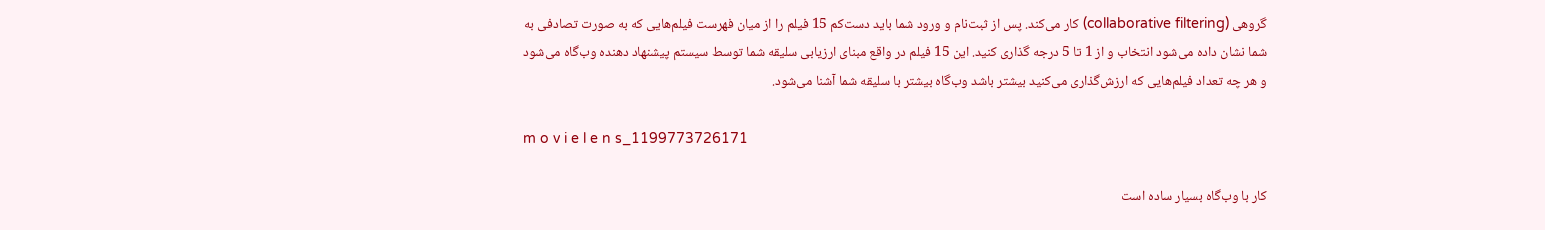گروهی (collaborative filtering) کار می‌کند. پس از ثبت‌نام و ورود شما باید دست‌کم 15 فیلم را از میان فهرست فیلم‌هایی که به صورت تصادفی به شما نشان داده می‌شود انتخاب و از 1 تا 5 درجه گذاری کنید. این 15 فیلم در واقع مبنای ارزیابی سلیقه شما توسط سیستم پیشنهاد دهنده وب‌گاه می‌شود و هر چه تعداد فیلم‌هایی که ارزش‌گذاری می‌کنید بیشتر باشد وب‌گاه بیشتر با سلیقه شما آشنا می‌شود.

m o v i e l e n s_1199773726171

کار با وب‌گاه بسیار ساده است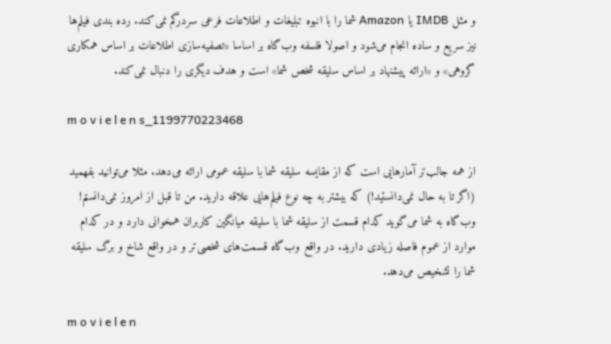و مثل IMDB یا Amazon شما را با انبوه تبلیغات و اطلاعات فرعی سردرگم نمی‌کند. رده بندی فیلم‌ها نیز سریع و ساده انجام می‌شود و اصولا فلسفه وب‌گاه بر اساسا «تصفیه‌سازی اطلاعات بر اساس همکاری گروهی» و «ارائه پیشنهاد بر اساس سلیقه شخص شما» است و هدف دیگری را دنبال نمی‌کند.

m o v i e l e n s_1199770223468

از همه جالب‌تر آمارهایی است که از مقایسه سلیقه شما با سلیقه عمومی ارائه می‌دهد. مثلا می‌توانید بفهمید (اگر تا به حال نمی‌دانستید!) که بیشتر به چه نوع فیلم‌هایی علاقه دارید. من تا قبل از امروز نمی‌دانستم! وب‌گاه به شما می‌گوید کدام قسمت از سلیقه شما با سلیقه میانگین کاربران همخوانی دارد و در کدام موارد از عموم فاصله زیادی دارید. در واقع وب‌گاه قسمت‌های شخصی‌تر و در واقع شاخ و برگ سلیقه شما را تشخیص می‌دهد.

m o v i e l e n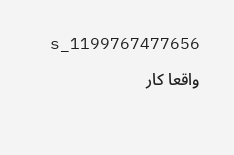s_1199767477656

واقعا کار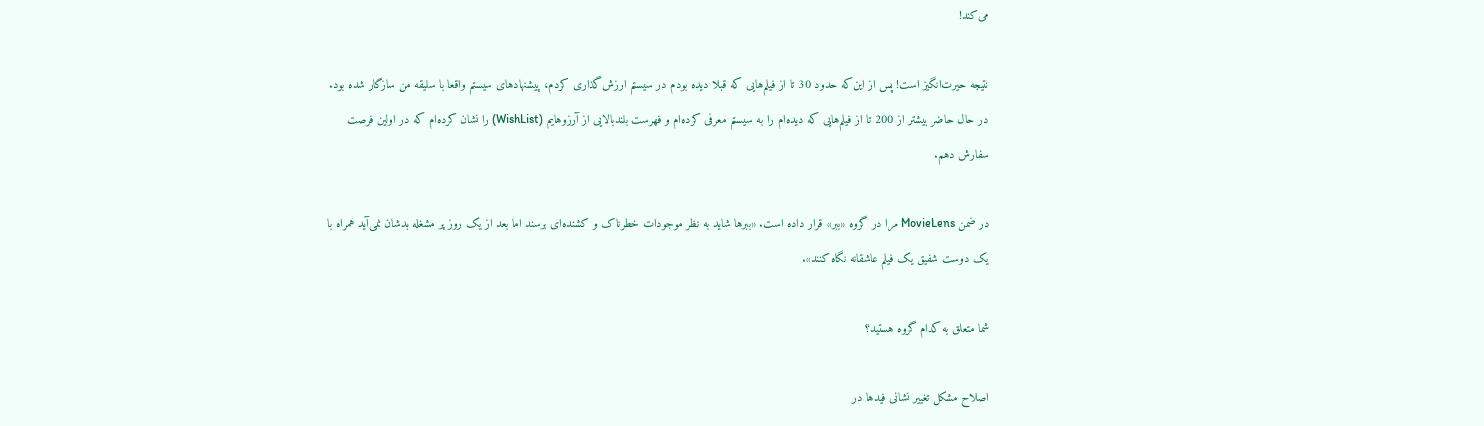می‌کند!

نتیجه حیرت‌انگیز است! پس از این‌که حدود 30 تا از فیلم‌هایی که قبلا دیده بودم در سیستم ارزش‌گذاری کردم، پیشنهادهای سیستم واقعا با سلیقه من سازگار شده بود. در حال حاضر بیشتر از 200 تا از فیلم‌هایی که دیده‌ام را به سیستم معرفی کرده‌ام و فهرست بلند‌بالایی از آرزوهایم (WishList) را نشان کرده‌ام که در اولین فرصت سفارش دهم.

در ضمن MovieLens مرا در گروه «ببر» قرار داده است. «ببرها شاید به نظر موجودات خطرناک و کشنده‌ای برسند اما بعد از یک روز پر مشغله بدشان نمی‌آید همراه با یک دوست شفیق یک فیلم عاشقانه نگاه کنند».

شما متعلق به کدام گروه هستید؟

اصلاح مشکل تغییر نشانی فیدها در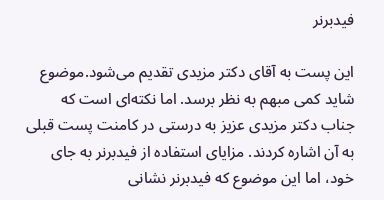فیدبرنر

این پست به آقای دکتر مزیدی تقدیم می‌شود.موضوع شاید کمی مبهم به نظر برسد. اما نکته‌ای است که جناب دکتر مزیدی عزیز به درستی در کامنت پست قبلی به آن اشاره کردند. مزایای استفاده از فیدبرنر به جای خود، اما این موضوع که فیدبرنر نشانی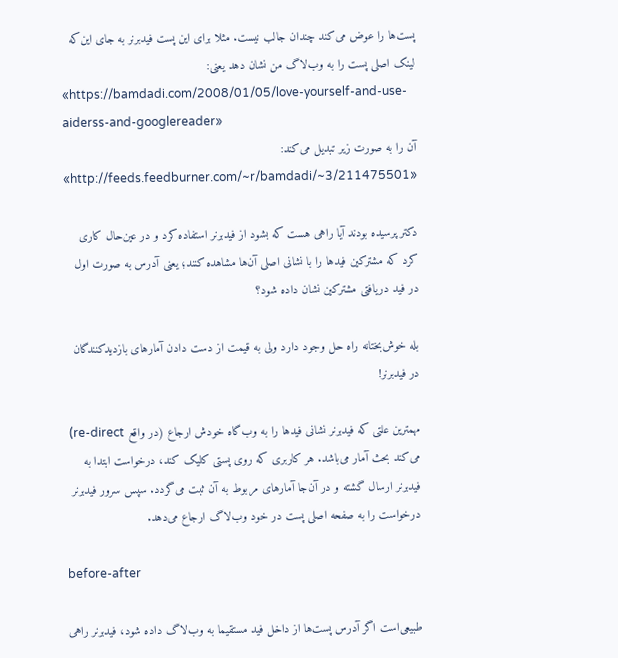پست‌ها را عوض می‌کند چندان جالب نیست. مثلا برای این پست فیدبرنر به جای این‌که لینک اصلی پست را به وب‌لاگ من نشان دهد یعنی:
«https://bamdadi.com/2008/01/05/love-yourself-and-use-aiderss-and-googlereader»
آن را به صورت زیر تبدیل می‌کند:
«http://feeds.feedburner.com/~r/bamdadi/~3/211475501»

دکتر پرسیده بودند آیا راهی هست که بشود از فیدبرنر استفاده کرد و در عین‌حال کاری کرد که مشترکین فیدها را با نشانی اصلی آن‌ها مشاهده کنند؛ یعنی آدرس به صورت اول در فید دریافتی مشترکین نشان داده شود؟

بله خوش‌بختانه راه حل وجود دارد ولی به قیمت از دست دادن آمارهای بازدیدکنندگان در فیدبرنر!

مهمترین علتی که فیدبرنر نشانی فید‌ها را به وب‌گاه خودش ارجاع (در واقع re-direct) می‌کند بحث آمار می‌باشد. هر کاربری که روی پستی کلیک کند، درخواست ابتدا به فیدبرنر ارسال گشته و در آن‌جا آمارهای مربوط به آن ثبت می‌گردد. سپس سرور فیدبرنر درخواست را به صفحه اصلی پست در خود وب‌لاگ ارجاع می‌دهد.

before-after

طبیعی‌است اگر آدرس پست‌ها از داخل فید مستقیما به وب‌لاگ داده شود، فیدبرنر راهی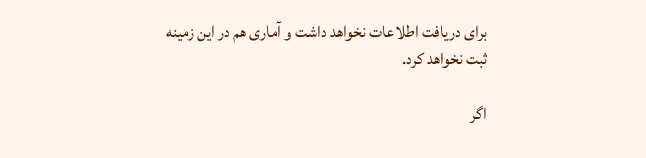برای دریافت اطلاعات نخواهد داشت و آماری هم در این زمینه ثبت نخواهد کرد.

اگر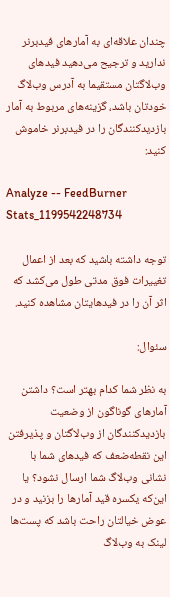چندان علاقه‌ای به آمارهای فیدبرنر ندارید و ترجیح می‌دهید فیدهای وب‌لاگتان مستقیما به آدرس وب‌لاگ خودتان باشد، گزینه‌های مربوط به آمار بازدیدکنندگان را در فیدبرنر خاموش کنید:

Analyze -- FeedBurner Stats_1199542248734

توجه داشته باشید که بعد از اعمال تغییرات فوق مدتی طول می‌کشد که اثر آن را در فیدهایتان مشاهده کنید.

سئوال:

به نظر شما کدام بهتر است؟ داشتن آمارهای گوناگون از وضعیت بازدیدکنندگان از وب‌لاگتان و پذیرفتن این نقطه‌ضعف که فیدهای شما با نشانی وب‌لاگ شما ارسال نشود؟ یا این‌که یکسره قید آمارها را بزنید و در عوض خیالتان راحت باشد که پست‌ها لینک به وب‌لاگ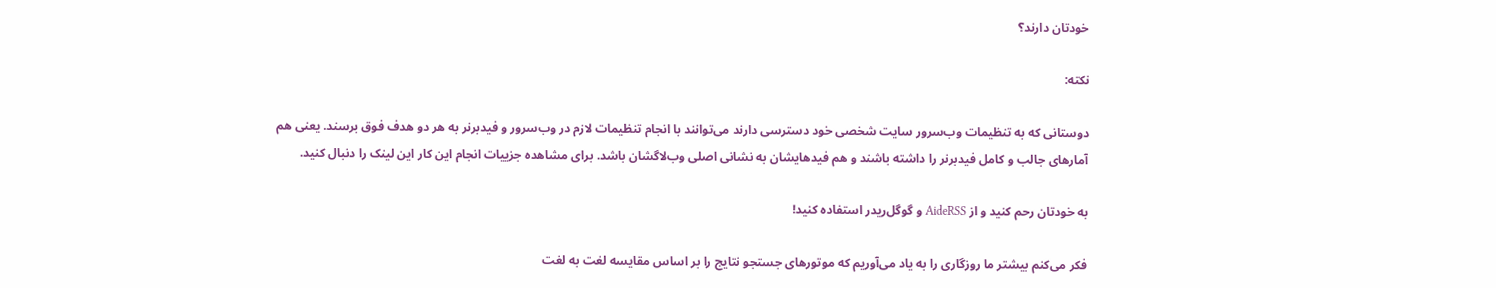خودتان دارند؟

نکته:

دوستانی که به تنظیمات وب‌سرور سایت شخصی خود دسترسی دارند می‌توانند با انجام تنظیمات لازم در وب‌سرور و فیدبرنر به هر دو هدف فوق برسند. یعنی هم آمارهای جالب و کامل فیدبرنر را داشته باشند و هم فیدهایشان به نشانی اصلی وب‌لاگشان باشد. برای مشاهده جزییات انجام این کار این لینک را دنبال کنید.

به خودتان رحم کنید و از AideRSS و گوگل‌ریدر استفاده کنید!

فکر می‌کنم بیشتر ما روزگاری را به یاد می‌آوریم که موتورهای جستجو نتایج را بر اساس مقایسه لغت به لغت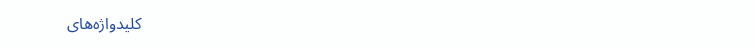کلید‌واژه‌های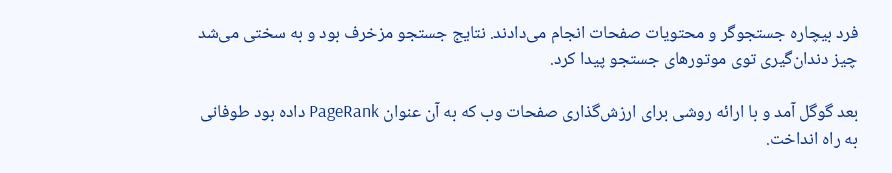فرد بیچاره جستجوگر و محتویات صفحات انجام می‌دادند. نتایج جستجو مزخرف بود و به سختی می‌شد چیز دندان‌گیری توی موتورهای جستجو پیدا کرد.

بعد گوگل آمد و با ارائه روشی برای ارزش‌گذاری صفحات وب که به آن عنوان PageRank داده بود طوفانی به راه انداخت.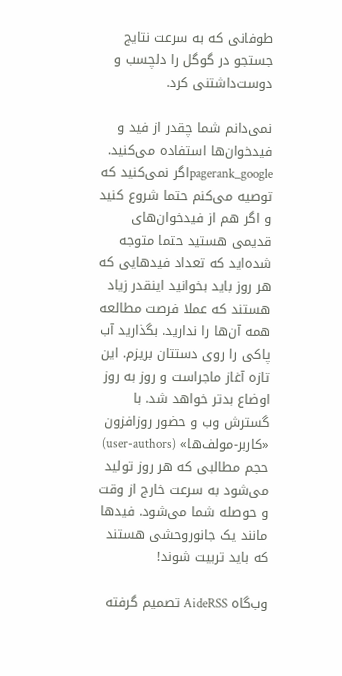طوفانی که به سرعت نتایج جستجو در گوگل را دلچسب و دوست‌داشتنی کرد.

نمی‌دانم شما چقدر از فید و فیدخوان‌ها استفاده می‌کنید. pagerank_googleاگر نمی‌کنید که توصیه می‌کنم حتما شروع کنید و اگر هم از فیدخوان‌های قدیمی هستید حتما متوجه شده‌اید که تعداد فید‌هایی که هر روز باید بخوانید اینقدر زیاد هستند که عملا فرصت مطالعه همه آن‌ها را ندارید. بگذارید آب پاکی را روی دستتان بریزم. این تازه آغاز ماجراست و روز به روز اوضاع بدتر خواهد شد. با گسترش وب و حضور روزافزون «کاربر-مولف‌ها» (user-authors) حجم مطالبی که هر روز تولید می‌شود به سرعت خارج از وقت و حوصله شما می‌شود. فیدها مانند یک جانوروحشی هستند که باید تربیت شوند!

وب‌گاه AideRSS تصمیم گرفته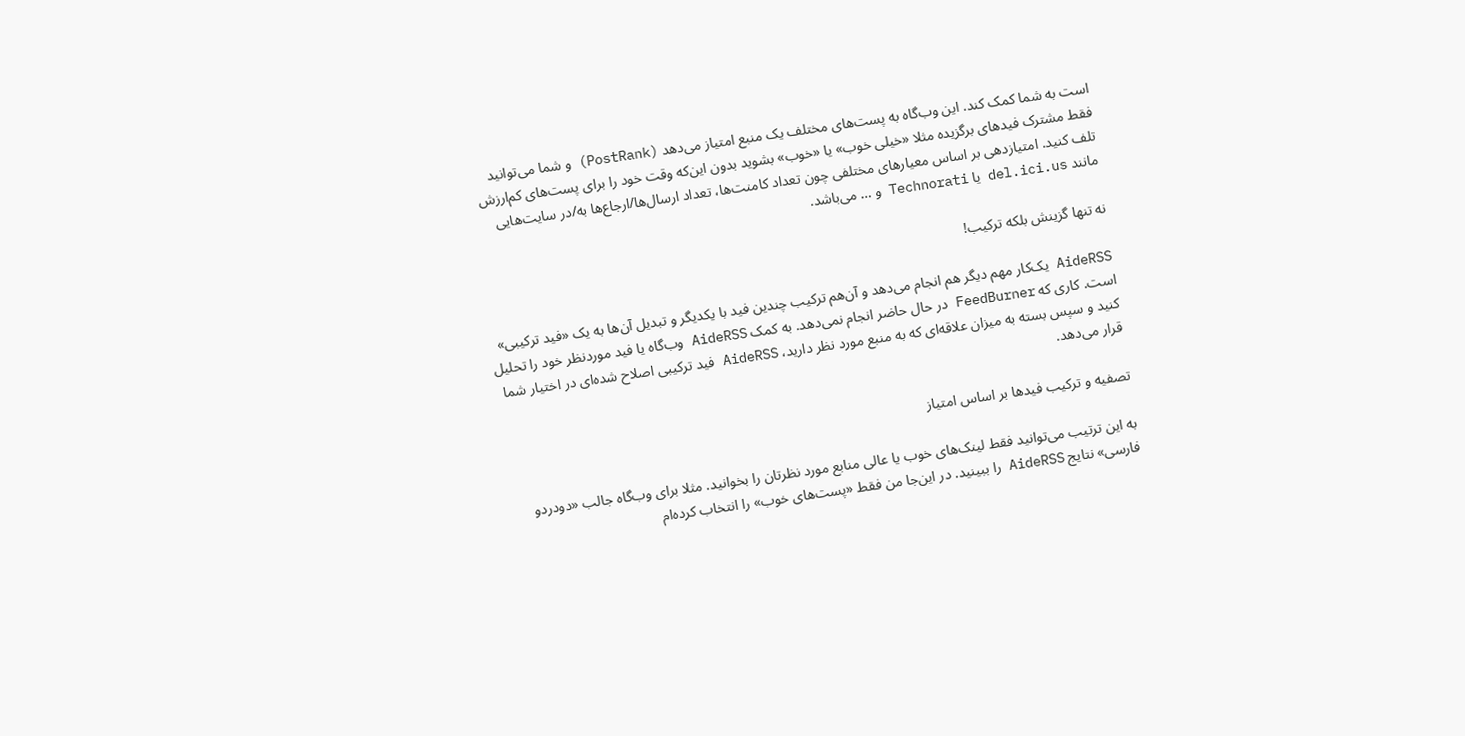است به شما کمک کند. این وب‌گاه به پست‌های مختلف یک منبع امتیاز می‌دهد (PostRank) و شما می‌توانید فقط مشترک فیدهای برگزیده مثلا «خیلی خوب» یا «خوب» بشوید بدون این‌که وقت خود را برای پست‌های کم‌ارزش تلف کنید. امتیازدهی بر اساس معیارهای مختلفی چون تعداد کامنت‌ها، تعداد ارسال‌ها/ارجاع‌ها به/در سایت‌هایی مانند del.ici.us یا Technorati و … می‌باشد.

نه تنها گزینش بلکه ترکیب!

AideRSS یک‌کار مهم دیگر هم انجام می‌دهد و آن‌هم ترکیب چندین فید با یکدیگر و تبدیل آن‌ها به یک «فید ترکیبی» است. کاری که FeedBurner در حال حاضر انجام نمی‌دهد. به کمک AideRSS وب‌گاه یا فید موردنظر خود را تحلیل کنید و سپس بسته به میزان علاقه‌ای که به منبع مورد نظر دارید، AideRSS فید ترکیبی اصلاح شده‌ای در اختیار شما قرار می‌دهد.

تصفیه و ترکیب فیدها بر اساس امتیاز

به این ترتیب می‌توانید فقط لینک‌های خوب یا عالی منابع مورد نظرتان را بخوانید. مثلا برای وب‌گاه جالب «دودردو فارسی» نتایج AideRSS را ببینید. در این‌جا من فقط «پست‌های خوب» را انتخاب کرده‌ام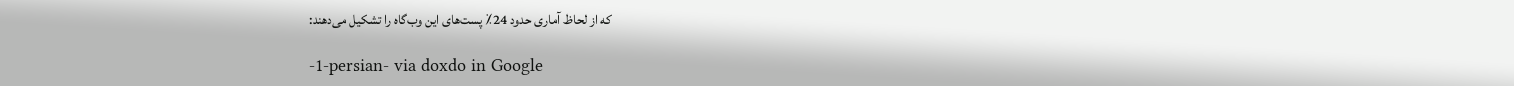که از لحاظ آماری حدود 24٪ پست‌های این‌ وب‌گاه را تشکیل می‌دهند:

-1-persian- via doxdo in Google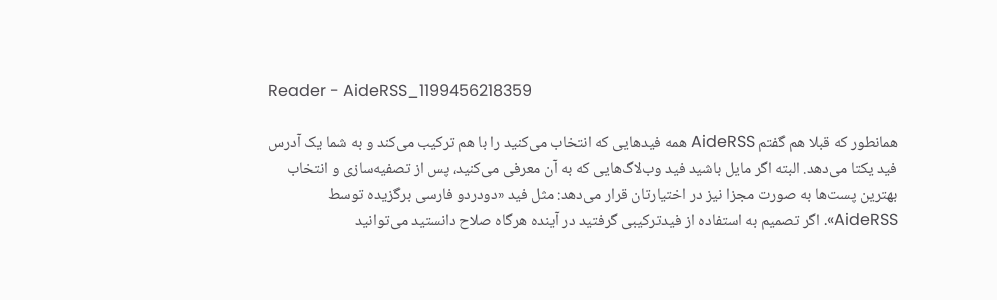Reader - AideRSS_1199456218359

همانطور که قبلا هم گفتم AideRSS همه فیدهایی که انتخاب می‌کنید را با هم ترکیب می‌کند و به شما یک آدرس فید یکتا می‌دهد. البته اگر مایل باشید فید وب‌لاگ‌هایی که به آن معرفی می‌کنید، پس از تصفیه‌سازی و انتخاب بهترین پست‌ها به صورت مجزا نیز در اختیارتان قرار می‌دهد: مثل فید «دودردو فارسی برگزیده توسط AideRSS». اگر تصمیم به استفاده از فیدترکیبی گرفتید در آینده هرگاه صلاح دانستید می‌توانید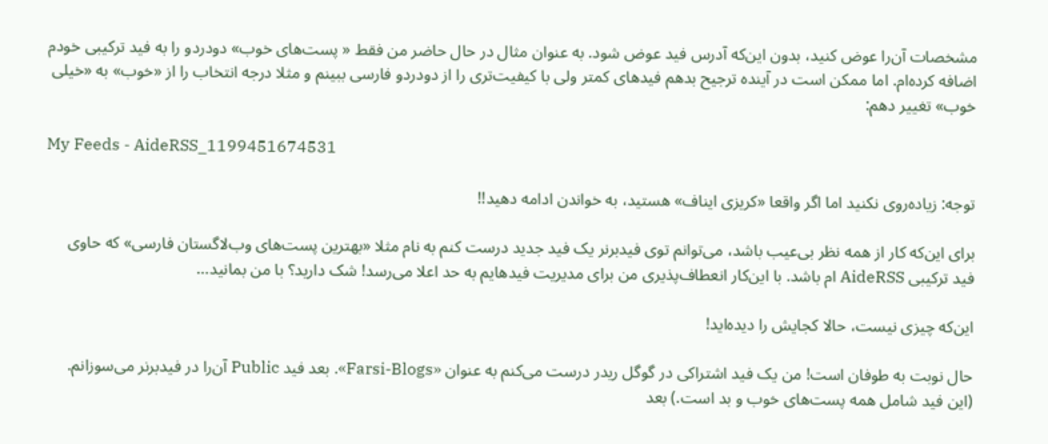مشخصات آن‌را عوض کنید، بدون این‌که آدرس فید عوض شود. به عنوان مثال در حال حاضر من فقط « پست‌های خوب» دودردو را به فید ترکیبی خودم اضافه کرده‌ام. اما ممکن است در آینده ترجیح بدهم فیدهای کمتر ولی با کیفیت‌تری را از دودردو فارسی ببینم و مثلا درجه انتخاب را از «خوب» به «خیلی خوب» تغییر دهم:

My Feeds - AideRSS_1199451674531

توجه: زیاده‌روی نکنید اما اگر واقعا «کریزی ایناف» هستید،‌ به خواندن ادامه دهید!!

برای این‌که کار از همه نظر بی‌عیب باشد، می‌توانم توی فیدبرنر یک فید جدید درست کنم به نام مثلا «بهترین پست‌های وب‌لاگستان فارسی» که حاوی فید ترکیبی AideRSS ام باشد. با این‌کار انعطاف‌پذیری من برای مدیریت فیدهایم به حد اعلا می‌رسد! شک دارید؟ با من بمانید…

این‌که چیزی نیست، حالا کجایش را دیده‌اید!

حال نوبت به طوفان است! من یک فید اشتراکی در گوگل ریدر درست می‌کنم به عنوان «Farsi-Blogs». بعد فید Public آن‌را در فیدبرنر می‌سوزانم. (این فید شامل همه پست‌های خوب و بد است.) بعد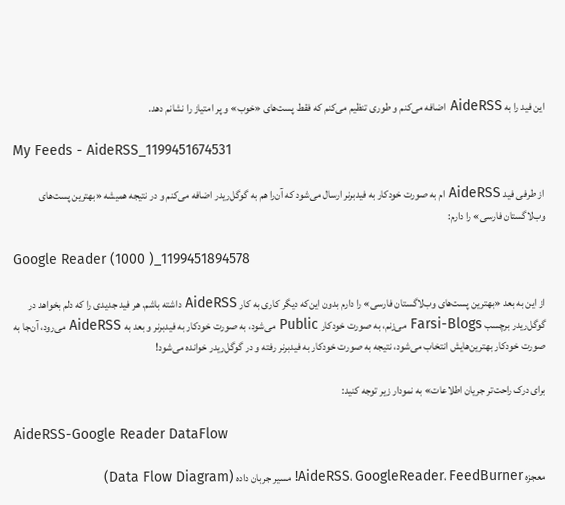این فید را به AideRSS اضافه می‌کنم و طوری تنظیم می‌کنم که فقط پست‌های «خوب‌» و پر امتیاز را نشانم دهد.

My Feeds - AideRSS_1199451674531

از طرفی فید AideRSS ام به صورت خودکار به فیدبرنر ارسال می‌شود که آن‌را هم به گوگل‌ریدر اضافه می‌کنم و در نتیجه همیشه «بهترین پست‌های وب‌لاگستان فارسی» را دارم:

Google Reader (1000 )_1199451894578

از این به بعد «بهترین پست‌های وب‌لاگستان فارسی» را دارم بدون این‌که دیگر کاری به کار AideRSS داشته باشم. هر فید جدیدی را که دلم بخواهد در گوگل‌ریدر برچسب Farsi-Blogs می‌زنم، به صورت خودکار Public می‌شود، به صورت خودکار به فیدبرنر و بعد به AideRSS می‌رود، آن‌جا به صورت خودکار بهترین‌هایش انتخاب می‌شود، نتیجه به صورت خودکار به فیدبرنر رفته و در گوگل‌ریدر خوانده می‌شود!

برای درک راحت‌تر جریان اطلاعات» به نمودار زیر توجه کنید:

AideRSS-Google Reader DataFlow

معجزه AideRSS، GoogleReader، FeedBurner! مسیر جربان داده (Data Flow Diagram)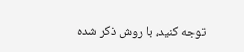توجه کنید، با روش ذکر شده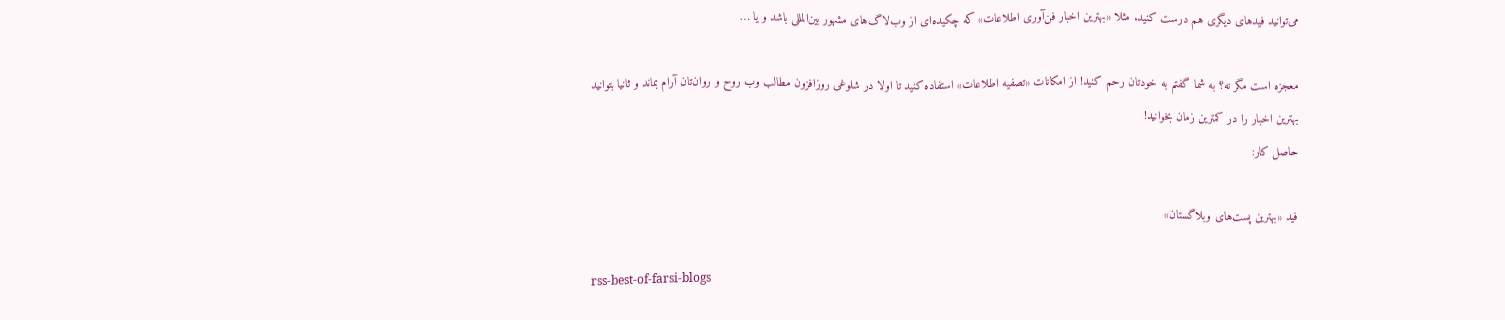می‌توانید فیدهای دیگری هم درست کنید. مثلا «بهترین اخبار فن‌آوری اطلاعات» که چکیده‌ای از وب‌لاگ‌های مشهور بین‌المللی باشد و یا …

معجزه است مگر نه؟ به شما گفتم به خودتان رحم کنید! از امکانات «تصفیه اطلاعات» استفاده کنید تا اولا در شلوغی روزافزون مطالب وب روح و روان‌تان آرام بماند و ثانیا بتوانید بهترین اخبار را در کمترین زمان بخوانید!
حاصل کار:

فید «بهترین پست‌های وبلاگستان»

rss-best-of-farsi-blogs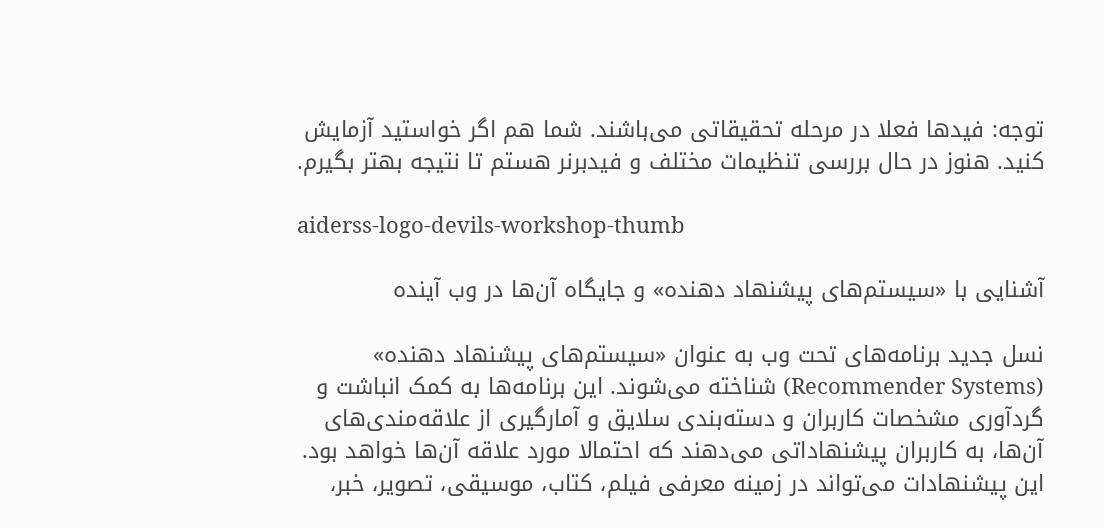توجه: فید‌ها فعلا در مرحله تحقیقاتی می‌باشند. شما هم اگر خواستید آزمایش کنید. هنوز در حال بررسی تنظیمات مختلف و فیدبرنر هستم تا نتیجه بهتر بگیرم.

aiderss-logo-devils-workshop-thumb

آشنایی با «سیستم‌های پیشنهاد دهنده» و جایگاه آن‌ها در وب آینده

نسل جدید برنامه‌های تحت وب به عنوان «سیستم‌های پیشنهاد دهنده» (Recommender Systems) شناخته می‌شوند. این برنامه‌ها به کمک انباشت و گردآوری مشخصات کاربران و دسته‌بندی سلایق و آمارگیری از علاقه‌مندی‌های آن‌ها، به کاربران پیشنهاداتی می‌دهند که احتمالا مورد علاقه آن‌ها خواهد بود. این پیشنهادات می‌تواند در زمینه معرفی فیلم، کتاب، موسیقی، تصویر، خبر،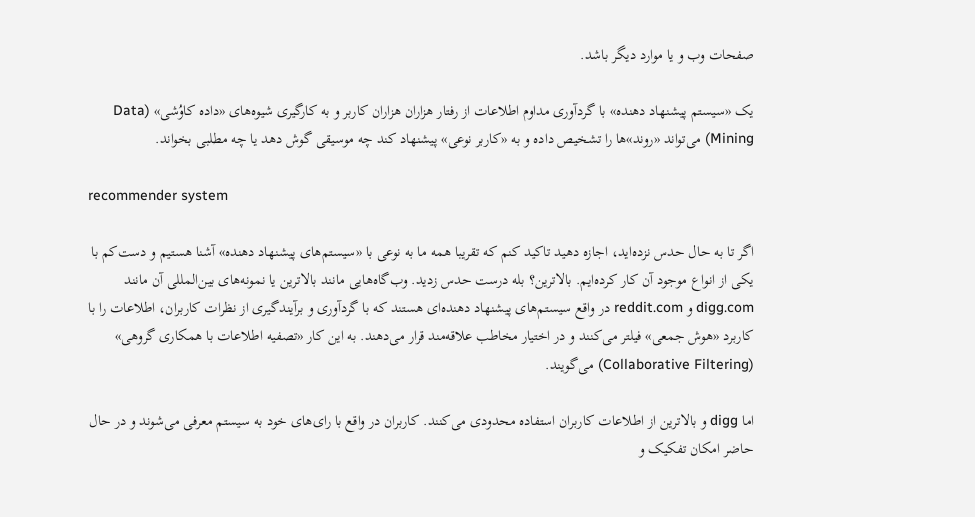صفحات وب‌ و یا موارد دیگر باشد.

یک «سیستم‌ پیشنهاد دهنده» با گردآوری مداوم اطلاعات از رفتار هزاران هزاران کاربر و به کارگیری شیوه‌های «داده کاوُشی» (Data Mining) می‌تواند «روند»ها را تشخیص داده و به «کاربر نوعی» پیشنهاد کند چه موسیقی گوش دهد یا چه مطلبی بخواند.

recommender system

اگر تا به حال حدس نزده‌اید، اجازه دهید تاکید کنم که تقریبا همه ما به نوعی با «سیستم‌های پیشنهاد دهنده» آشنا هستیم و دست‌کم با یکی از انواع موجود آن کار کرده‌ایم. بالاترین؟‌ بله درست حدس زدید. وب‌گاه‌هایی مانند بالاترین یا نمونه‌های بین‌المللی آن مانند digg.com و reddit.com در واقع سیستم‌های پیشنهاد دهنده‌ای هستند که با گردآوری و برآیندگیری از نظرات کاربران، اطلاعات را با کاربرد «هوش جمعی» فیلتر می‌کنند و در اختیار مخاطب علاقه‌مند قرار می‌دهند. به این کار «تصفیه اطلاعات با همکاری گروهی» (Collaborative Filtering) می‌گویند.

اما digg و بالاترین از اطلاعات کاربران استفاده محدودی می‌کنند. کاربران در واقع با رای‌های خود به سیستم معرفی می‌شوند و در حال حاضر امکان تفکیک و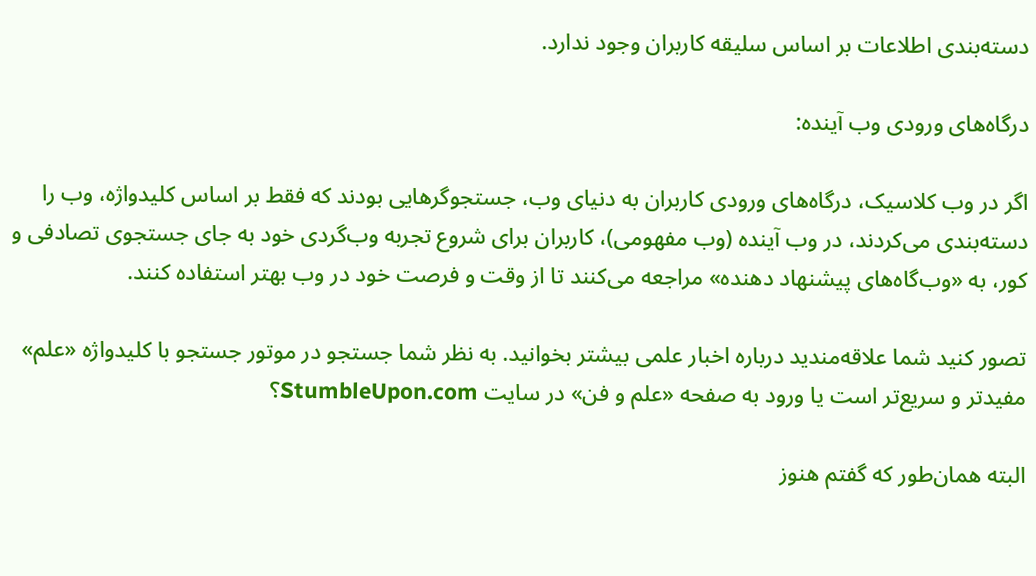دسته‌بندی اطلاعات بر اساس سلیقه کاربران وجود ندارد.

درگاه‌های ورودی وب آینده:

اگر در وب‌ کلاسیک،‌ درگاه‌های ورودی کاربران به دنیای وب، جستجوگرهایی بودند که فقط بر اساس کلیدواژه، وب را دسته‌بندی می‌کردند، در وب‌ آینده (وب مفهومی)، کاربران برای شروع تجربه وب‌گردی خود به جای جستجوی تصادفی و کور، به «وب‌گاه‌های پیشنهاد دهنده» مراجعه می‌کنند تا از وقت و فرصت خود در وب بهتر استفاده کنند.

تصور کنید شما علاقه‌مندید درباره اخبار علمی بیشتر بخوانید. به نظر شما جستجو در موتور جستجو با کلیدواژه «علم» مفیدتر و سریع‌تر است یا ورود به صفحه «علم و فن» در سایت StumbleUpon.com؟

البته همان‌طور که گفتم هنوز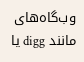وب‌گاه‌های مانند digg یا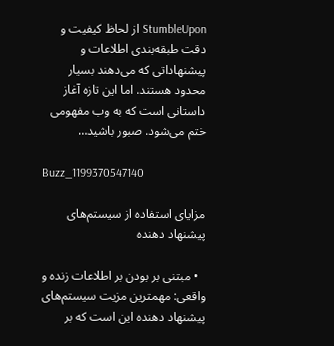StumbleUpon از لحاظ کیفیت و دقت طبقه‌بندی اطلاعات و پیشنهاداتی که می‌دهند بسیار محدود هستند. اما این تازه آغاز داستانی است که به وب مفهومی ختم می‌شود. صبور باشید…

Buzz_1199370547140

مزایای استفاده از سیستم‌های‌ پیشنهاد دهنده

  • مبتنی بر بودن بر اطلاعات زنده و واقعی: مهمترین مزیت سیستم‌های پیشنهاد دهنده این است که بر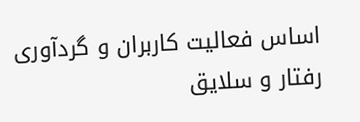اساس فعالیت کاربران و گردآوری رفتار و سلایق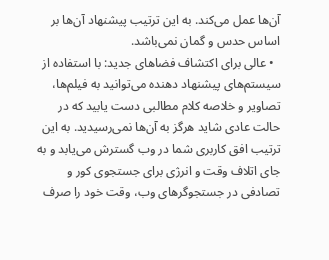آن‌ها عمل می‌کند. به این ترتیب پیشنهاد آن‌ها بر اساس حدس و گمان نمی‌باشد.
  • عالی برای اکتشاف فضاهای جدید: با استفاده از سیستم‌های پیشنهاد دهنده می‌توانید به فیلم‌ها، تصاویر و خلاصه کلام مطالبی دست یابید که در حالت عادی شاید هرگز به ‌آن‌ها نمی‌رسیدید. به این ترتیب افق کاربری شما در وب گسترش می‌یابد و به جای اتلاف وقت و انرژی برای جستجوی کور و تصادفی در جستجوگرهای وب، وقت خود را صرف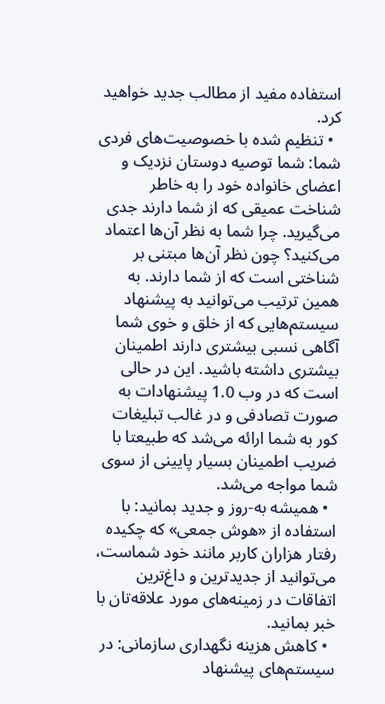استفاده مفید از مطالب جدید خواهید کرد.
  • تنظیم شده با خصوصیت‌های فردی شما: شما توصیه دوستان نزدیک و اعضای خانواده خود را به خاطر شناخت عمیقی که از شما دارند جدی می‌گیرید. چرا شما به نظر آن‌ها اعتماد می‌کنید؟ چون نظر آن‌ها مبتنی بر شناختی است که از شما دارند. به همین ترتیب می‌توانید به پیشنهاد سیستم‌هایی که از خلق و خوی شما آگاهی نسبی بیشتری دارند اطمینان بیشتری داشته باشید. این در حالی است که در وب‌ 1.0 پیشنهادات به صورت تصادفی و در غالب تبلیغات کور به شما ارائه می‌شد که طبیعتا با ضریب اطمینان بسیار پایینی از سوی شما مواجه می‌شد.
  • همیشه به-روز و جدید بمانید: با استفاده از «هوش جمعی» که چکیده رفتار هزاران کاربر مانند خود شماست، می‌توانید از جدیدترین و داغ‌ترین اتفاقات در زمینه‌های مورد علاقه‌تان با خبر بمانید.
  • کاهش هزینه نگهداری سازمانی: در سیستم‌های پیشنهاد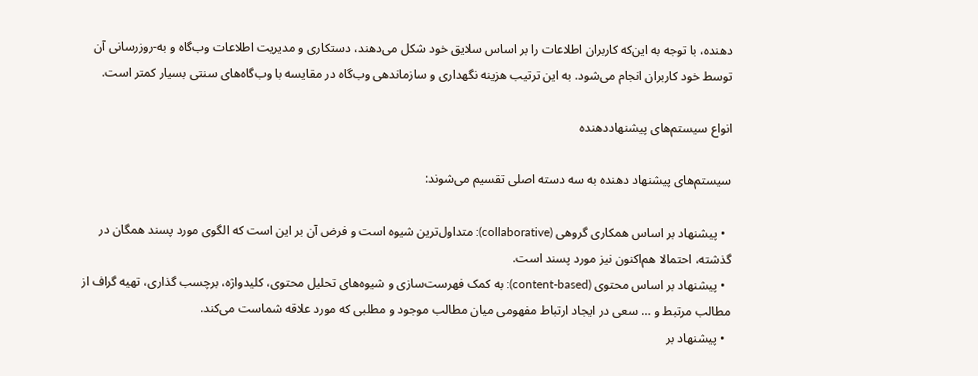دهنده، با توجه به این‌که کاربران اطلاعات را بر اساس سلایق خود شکل می‌دهند، دستکاری و مدیریت اطلاعات وب‌گاه و به‌-روزرسانی آن توسط خود کاربران انجام می‌شود. به این ترتیب هزینه نگهداری و سازماندهی وب‌گاه در مقایسه با وب‌گاه‌های سنتی بسیار کمتر است.

انواع سیستم‌های پیشنهاددهنده

سیستم‌های پیشنهاد دهنده به سه دسته اصلی تقسیم می‌شوند:

  • پیشنهاد بر اساس همکاری گروهی (collaborative): متداول‌ترین شیوه است و فرض آن بر این است که الگوی مورد پسند همگان در گذشته، احتمالا هم‌اکنون نیز مورد پسند است.
  • پیشنهاد بر اساس محتوی (content-based): به کمک فهرست‌سازی و شیوه‌های تحلیل محتوی، کلید‌واژه، برچسب گذاری، تهیه گراف از مطالب مرتبط و … سعی در ایجاد ارتباط مفهومی میان مطالب موجود و مطلبی که مورد علاقه شماست می‌کند.
  • پیشنهاد بر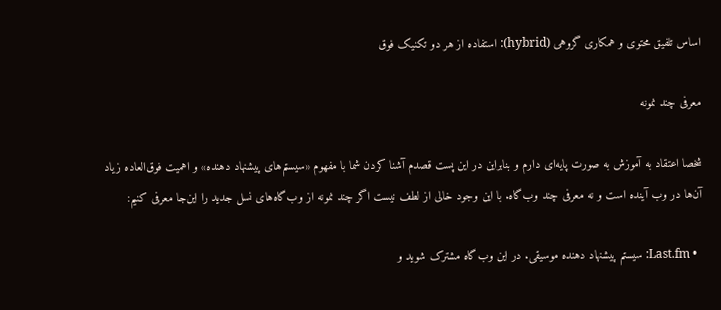اساس تلفیق محتوی و همکاری گروهی (hybrid): استفاده از هر دو تکنیک فوق

معرفی چند نمونه

شخصا اعتقاد به آموزش به صورت پایه‌ای دارم و بنابراین در این پست قصدم آشنا کردن شما با مفهوم «سیستم‌های پیشنهاد دهنده» و اهمیت فوق‌العاده زیاد آن‌ها در وب آینده است و نه معرفی چند وب‌گاه. با این وجود خالی از لطف نیست اگر چند نمونه از وب‌گاه‌های نسل جدید را این‌جا معرفی کنیم:

  • Last.fm: سیستم پیشنهاد دهنده موسیقی. در این وب‌گاه مشترک شوید و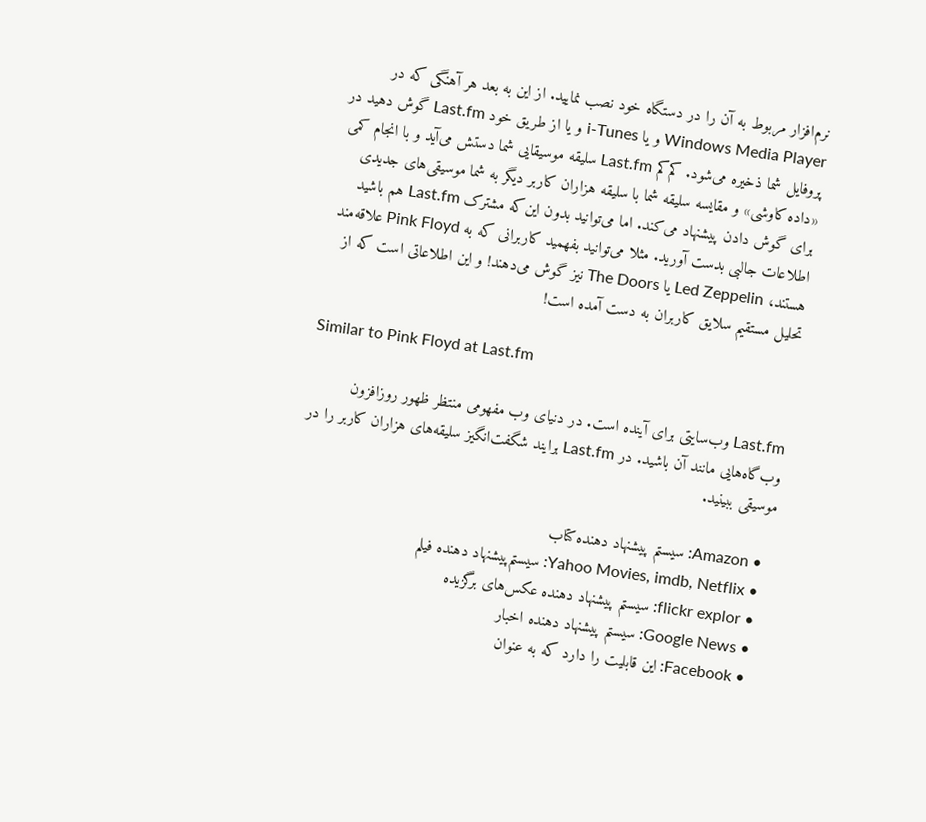نرم‌افزار مربوط به آن را در دستگاه خود نصب نمایید. از این به بعد هر آهنگی که در Windows Media Player و یا i-Tunes و یا از طریق خود Last.fm گوش دهید در پروفایل شما ذخیره می‌شود. کم‌کم Last.fm سلیقه موسیقایی شما دستش می‌آید و با انجام کمی «داده کاوشی» و مقایسه سلیقه شما با سلیقه هزاران کاربر دیگر به شما موسیقی‌های جدیدی برای گوش دادن پیشنهاد می‌کند. اما می‌توانید بدون این‌که مشترک Last.fm هم باشید اطلاعات جالبی بدست آورید. مثلا می‌توانید بفهمید کاربرانی که به Pink Floyd علاقه‌مند هستند، Led Zeppelin یا The Doors نیز گوش می‌دهند! و این اطلاعاتی است که از تحلیل مستقیم سلایق کاربران به دست آمده است!

Similar to Pink Floyd at Last.fm

Last.fm وب‌سایتی برای آینده است. در دنیای وب مفهومی منتظر ظهور روزافزون وب‌گاه‌هایی مانند آن باشید. در Last.fm برایند شگفت‌انگیز سلیقه‌های هزاران کاربر را در موسیقی ببینید.

  • Amazon: سیستم پیشنهاد دهنده کتاب
  • Yahoo Movies, imdb, Netflix: سیستم‌پیشنهاد دهنده فیلم
  • flickr explor: سیستم‌ پیشنهاد دهنده عکس‌‌های برگزیده
  • Google News: سیستم پیشنهاد دهنده اخبار
  • Facebook: این قابلیت را دارد که به عنوان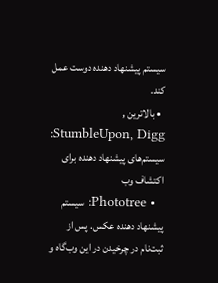سیستم پیشنهاد ‌دهنده دوست عمل کند.
  • بالاترین , StumbleUpon, Digg: سیستم‌های پیشنهاد دهنده برای اکتشاف وب
  • Phototree: سیستم پیشنهاد دهنده عکس. پس از ثبت‌نام در چرخیدن در این وب‌گاه و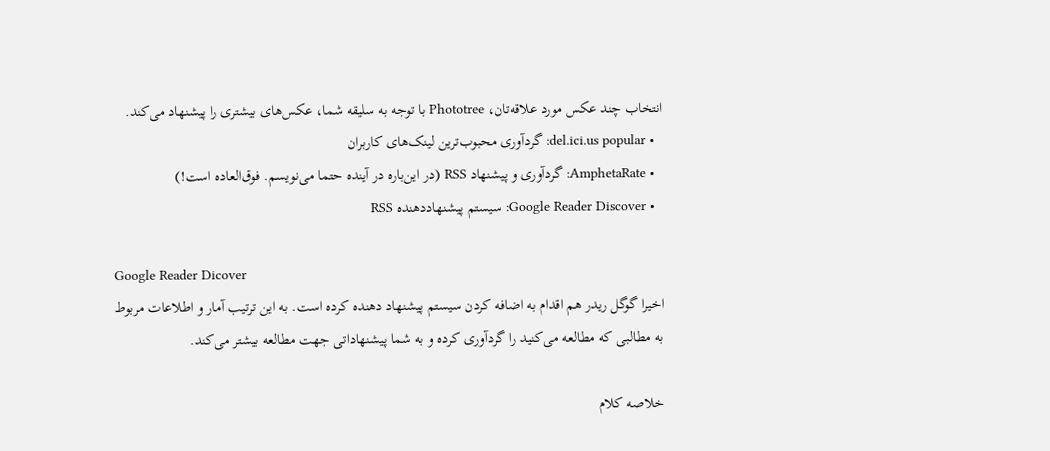انتخاب چند عکس مورد علاقه‌تان، Phototree با توجه به سلیقه شما، عکس‌های بیشتری را پیشنهاد می‌کند.
  • del.ici.us popular: گردآوری محبوب‌ترین لینک‌های کاربران
  • AmphetaRate: گردآوری و پیشنهاد RSS (در این‌باره در آینده حتما می‌نویسم. فوق‌العاده است!)
  • Google Reader Discover: سیستم پیشنهاددهنده RSS

Google Reader Dicover
اخیرا گوگل ریدر هم اقدام به اضافه کردن سیستم پیشنهاد دهنده کرده است. به این ترتیب آمار و اطلاعات مربوط به مطالبی که مطالعه می‌کنید را گردآوری کرده و به شما پیشنهاداتی جهت مطالعه بیشتر می‌کند.

خلاصه کلام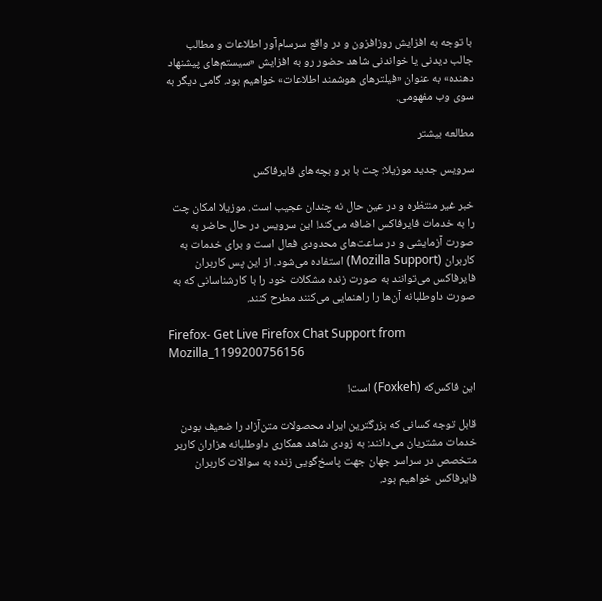با توجه به افزایش روزافزون و در واقع سرسام‌آور اطلاعات و مطالب جالب دیدنی یا خواندنی شاهد حضور رو به افزایش «سیستم‌های پیشنهاد دهنده» به عنوان «فیلترهای هوشمند اطلاعات» خواهیم بود. گامی دیگر به سوی وب مفهومی.

مطالعه بیشتر

سرویس جدید موزیلا: چت با بر و بچه‌های فایرفاکس

خبر غیر منتظره و در عین حال نه چندان عجیب است. موزیلا امکان چت را به خدمات فایرفاکس اضافه می‌کند! این سرویس در حال حاضر به صورت آزمایشی و در ساعت‌های محدودی فعال است و برای خدمات به کاربران (Mozilla Support) استفاده می‌شود. از این پس کاربران فایرفاکس می‌توانند به صورت زنده مشکلات خود را با کارشناسانی که به صورت داوطلبانه آن‌ها را راهنمایی می‌کنند مطرح کنند.

Firefox- Get Live Firefox Chat Support from Mozilla_1199200756156

این فاکس‌که (Foxkeh) است!

قابل توجه کسانی که بزرگترین ایراد محصولات متن‌آزاد را ضعیف بودن خدمات مشتریان می‌دانند: به زودی شاهد همکاری داوطلبانه هزاران کاربر متخصص در سراسر جهان جهت پاسخ‌گویی زنده به سوالات کاربران فایرفاکس خواهیم بود.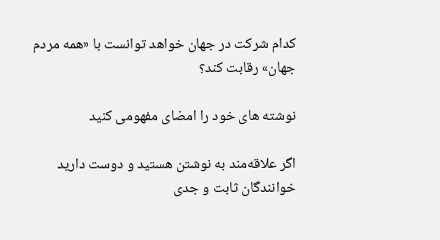کدام شرکت در جهان خواهد توانست با «همه مردم جهان» رقابت کند؟

نوشته های خود را امضای مفهومی کنید

اگر علاقه‌مند به نوشتن هستید و دوست دارید خوانندگان ثابت و جدی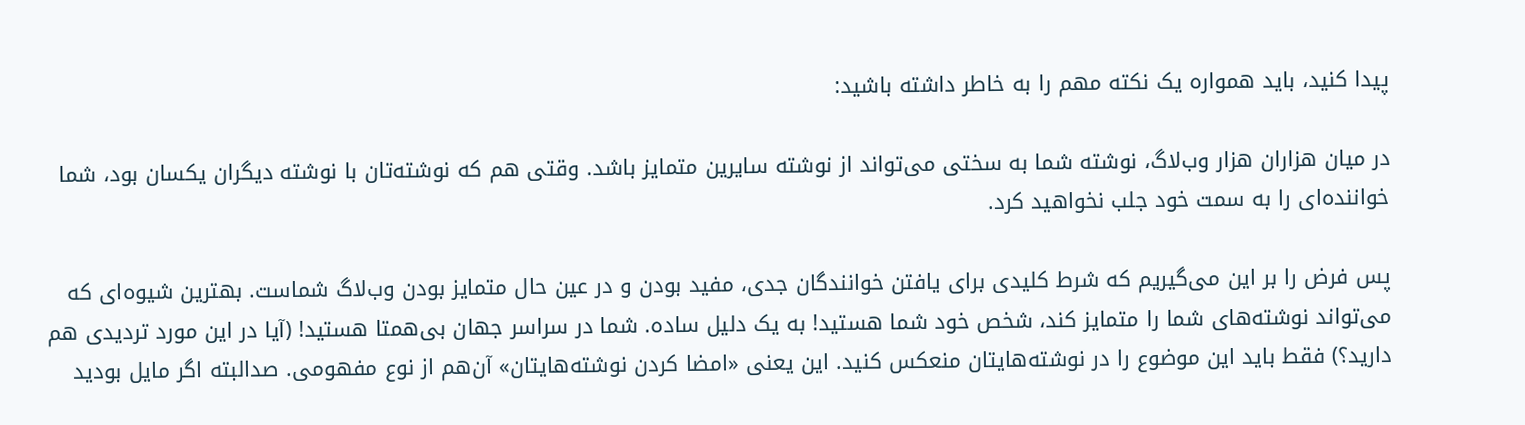پیدا کنید، باید همواره یک نکته مهم را به خاطر داشته باشید:

در میان هزاران هزار وب‌لاگ، نوشته شما به سختی می‌تواند از نوشته سایرین متمایز باشد. وقتی هم که نوشته‌تان با نوشته‌ دیگران یکسان بود، شما خواننده‌ای را به سمت خود جلب نخواهید کرد.

پس فرض را بر این می‌گیریم که شرط کلیدی برای یافتن خوانندگان جدی، مفید بودن و در عین حال متمایز بودن وب‌لاگ شماست. بهترین شیوه‌ای که می‌تواند نوشته‌های شما را متمایز کند، شخص خود شما هستید! به یک دلیل ساده. شما در سراسر جهان بی‌همتا هستید! (آیا در این مورد تردیدی هم دارید؟) فقط باید این موضوع را در نوشته‌هایتان منعکس کنید. این یعنی «امضا کردن نوشته‌هایتان» آن‌هم از نوع مفهومی. صدالبته اگر مایل بودید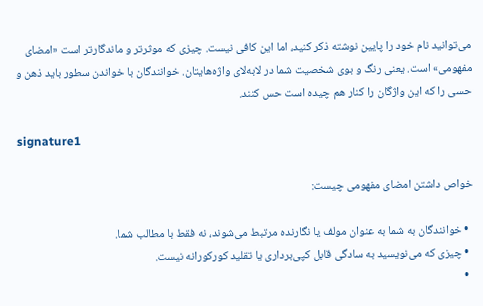می‌توانید نام خود را پایین نوشته ذکر کنید، اما این کافی نیست. چیزی که موثرتر و ماندگارتر است «امضای مفهومی» است. یعنی رنگ و بوی شخصیت شما در لابه‌لای واژه‌هایتان. خوانندگان با خواندن سطور باید ذهن و حسی را که این واژگان را کنار هم چیده است حس کنند.

signature1

خواص داشتن امضای مفهومی چیست:

  • خوانندگان به شما به عنوان مولف یا نگارنده مرتبط می‌شوند، نه فقط با مطالب شما.
  • چیزی که می‌نویسید به سادگی قابل کپی‌برداری یا تقلید کورکورانه نیست.
  •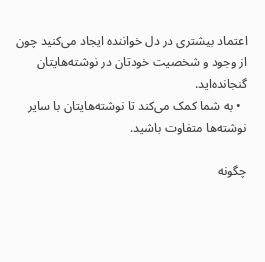اعتماد بیشتری در دل خواننده ایجاد می‌کنید چون از وجود و شخصیت خودتان در نوشته‌هایتان گنجانده‌اید.
  • به شما کمک می‌کند تا نوشته‌هایتان با سایر نوشته‌ها متفاوت باشید.

چگونه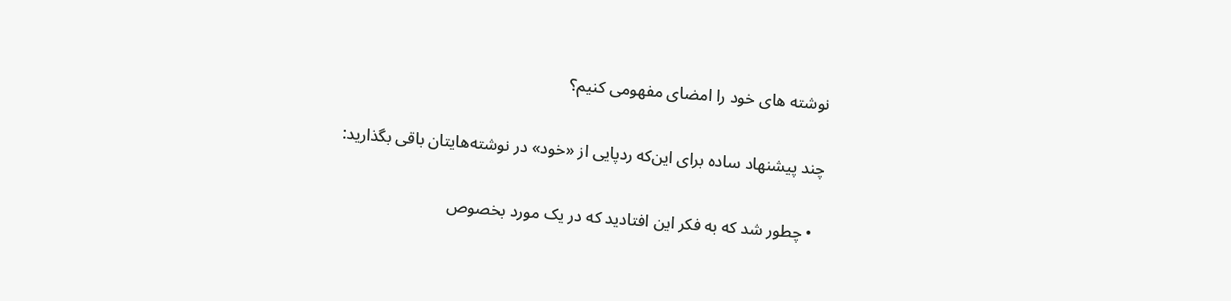نوشته های خود را امضای مفهومی کنیم؟

چند پیشنهاد ساده برای این‌که ردپایی از «خود» در نوشته‌هایتان باقی بگذارید:

  • چطور شد که به فکر این افتادید که در یک مورد بخصوص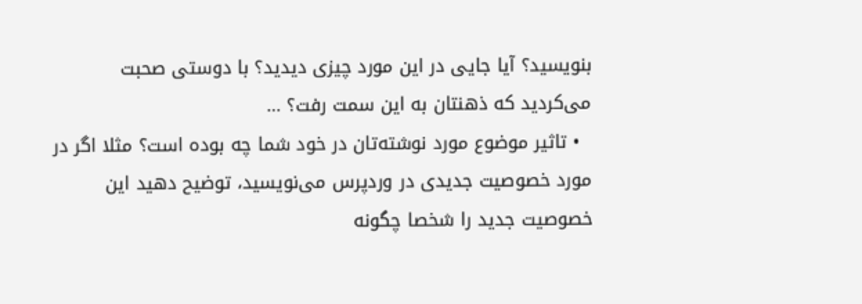بنویسید؟ آیا جایی در این مورد چیزی دیدید؟ با دوستی صحبت می‌کردید که ذهنتان به این سمت رفت؟ …
  • تاثیر موضوع مورد نوشته‌تان در خود شما چه بوده است؟ مثلا اگر در مورد خصوصیت جدیدی در وردپرس می‌نویسید، توضیح دهید این خصوصیت جدید را شخصا چگونه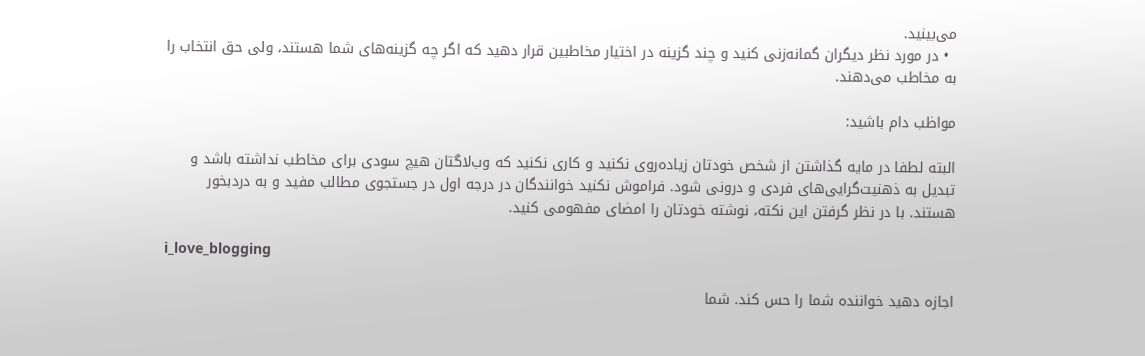می‌بینید.
  • در مورد نظر دیگران گمانه‌زنی کنید و چند گزینه در اختیار مخاطبین قرار دهید که اگر چه گزینه‌های شما هستند، ولی حق انتخاب را به مخاطب می‌دهند.

مواظب دام باشید:

البته لطفا در مایه گذاشتن از شخص خودتان زیاده‌روی نکنید و کاری نکنید که وب‌لاگتان هیچ سودی برای مخاطب نداشته باشد و تبدیل به ذهنیت‌گرایی‌های فردی و درونی شود. فراموش نکنید خوانندگان در درجه اول در جستجوی مطالب مفید و به دردبخور هستند. با در نظر گرفتن این نکته، نوشته خودتان را امضای مفهومی کنید.

i_love_blogging

اجازه دهید خواننده شما را حس کند. شما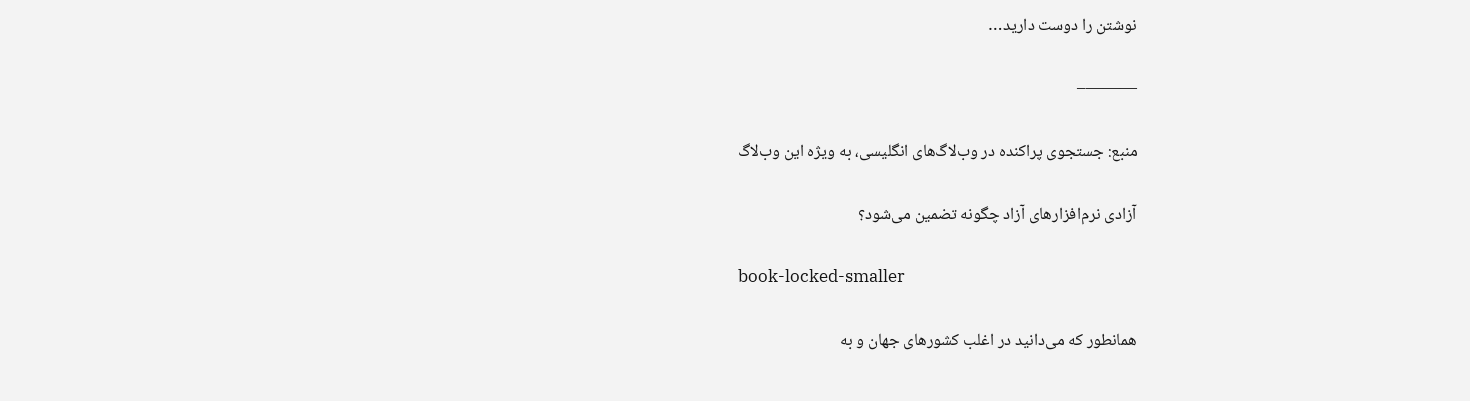نوشتن را دوست دارید…

———–

منبع: جستجوی پراکنده در وب‌لاگ‌های انگلیسی، به ویژه این وب‌لاگ

آزادی نرم‌افزارهای ‌آزاد چگونه تضمین می‌شود؟

book-locked-smaller

همانطور که می‌دانید در اغلب کشورهای جهان و به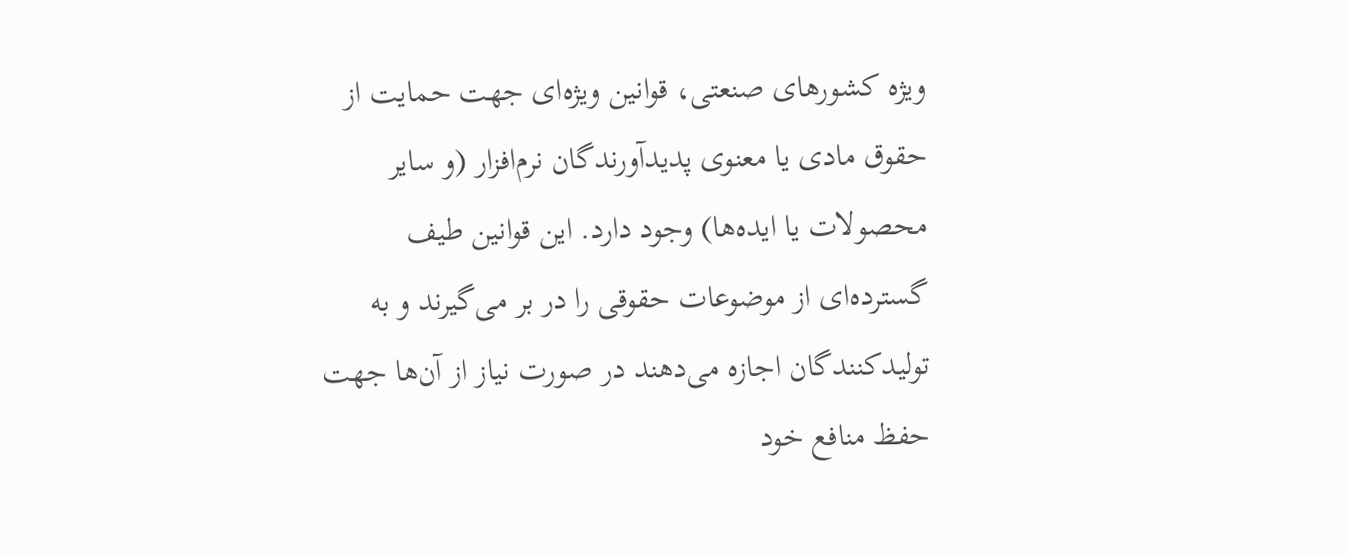ویژه کشورهای صنعتی، قوانین ویژه‌ای جهت حمایت از حقوق مادی یا معنوی پدیدآورندگان نرم‌افزار (و سایر محصولات یا ایده‌ها) وجود دارد. این قوانین طیف گسترده‌ای از موضوعات حقوقی را در بر می‌گیرند و به تولیدکنندگان اجازه می‌دهند در صورت نیاز از آن‌ها جهت حفظ منافع خود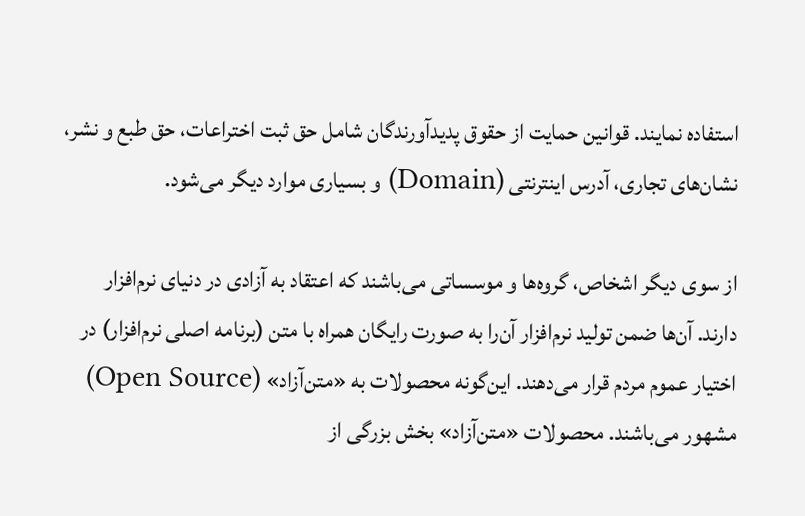استفاده نمایند. قوانین حمایت از حقوق پدید‌آورندگان شامل حق ثبت اختراعات، حق طبع و نشر، نشان‌های تجاری، آدرس اینترنتی (Domain) و بسیاری موارد دیگر می‌شود.

از سوی دیگر اشخاص، گروه‌ها و موسساتی می‌باشند که اعتقاد به آزادی در دنیای نرم‌افزار دارند. آن‌ها ضمن تولید نرم‌افزار آن‌را به صورت رایگان همراه با متن (برنامه اصلی نرم‌افزار) در اختیار عموم مردم قرار می‌دهند. این‌گونه محصولات به «متن‌آزاد» (Open Source) مشهور می‌باشند. محصولات «متن‌آزاد» بخش بزرگی از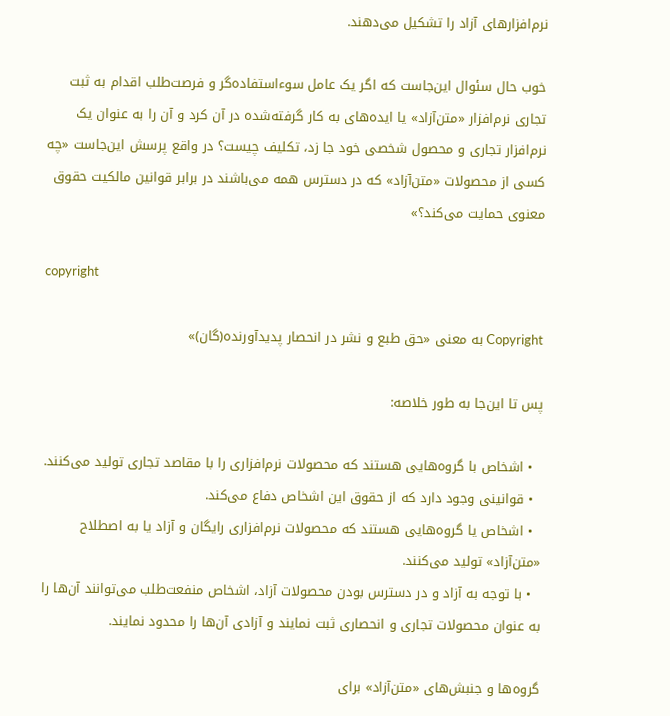نرم‌افزارهای آزاد را تشکیل می‌دهند.

خوب حال سئوال این‌جاست که اگر یک عامل سوءاستفاده‌گر و فرصت‌طلب اقدام به ثبت تجاری نرم‌افزار «متن‌آزاد» یا ایده‌های به کار گرفته‌شده در آن کرد و آن را به عنوان یک نرم‌افزار تجاری و محصول شخصی خود جا زد، تکلیف چیست؟ در واقع پرسش این‌جاست «چه کسی از محصولات «متن‌آزاد» که در دسترس همه می‌باشند در برابر قوانین مالکیت حقوق معنوی حمایت می‌کند؟»

copyright

Copyright به معنی «حق طبع و نشر در انحصار پدیدآورنده‌(گان)»

پس تا این‌جا به طور خلاصه:

  • اشخاص با گروه‌هایی هستند که محصولات نرم‌‌افزاری را با مقاصد تجاری تولید می‌کنند.
  • قوانینی وجود دارد که از حقوق این اشخاص دفاع می‌کند.
  • اشخاص یا گروه‌هایی هستند که محصولات نرم‌افزاری رایگان و آزاد یا به اصطلاح «متن‌آزاد» تولید می‌کنند.
  • با توجه به آزاد و در دسترس بودن محصولات آزاد، اشخاص منفعت‌طلب می‌توانند آن‌ها را به عنوان محصولات تجاری و انحصاری ثبت نمایند و آزادی آن‌ها را محدود نمایند.

گروه‌ها و جنبش‌های «متن‌آزاد» برای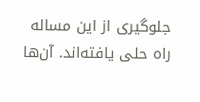جلوگیری از این مساله راه حلی یافته‌اند. آن‌ها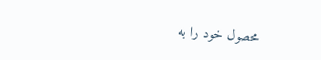محصول خود را به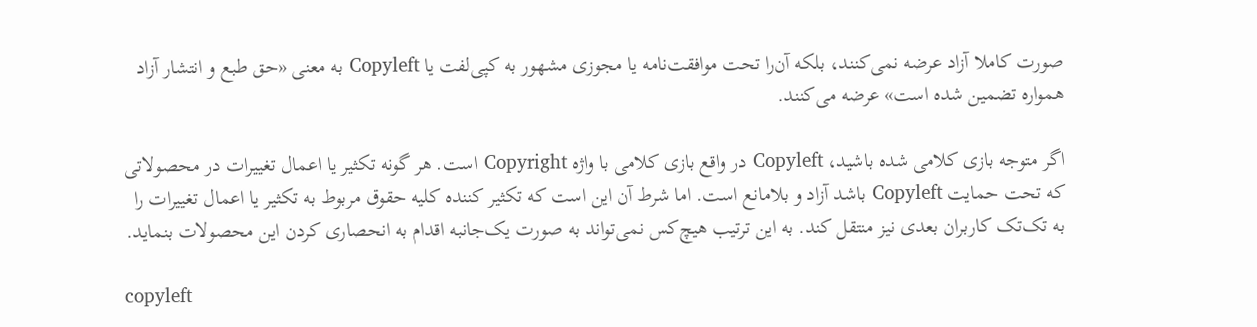صورت کاملا آزاد عرضه نمی‌کنند، بلکه آن‌را تحت موافقت‌نامه یا مجوزی مشهور به کپی‌لفت یا Copyleft به معنی «حق طبع و انتشار آزاد همواره تضمین شده است» عرضه می‌کنند.

اگر متوجه بازی کلامی شده باشید، Copyleft در واقع بازی کلامی با واژه Copyright است. هر گونه تکثیر یا اعمال تغییرات در محصولاتی که تحت حمایت Copyleft باشد آزاد و بلامانع است. اما شرط آن این است که تکثیر کننده کلیه حقوق مربوط به تکثیر یا اعمال تغییرات را به تک‌تک کاربران بعدی نیز منتقل کند. به این ترتیب هیچ‌کس نمی‌تواند به صورت یک‌جانبه اقدام به انحصاری کردن این محصولات بنماید.

copyleft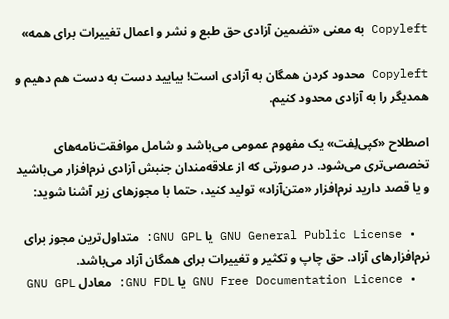Copyleft به معنی «تضمین آزادی حق طبع و نشر و اعمال تغییرات برای همه»

Copyleft محدود کردن همگان به آزادی است! بیایید دست به دست هم دهیم و همدیگر را به آزادی محدود کنیم.

اصطلاح «کپی‌لِفت» یک مفهوم عمومی می‌باشد و شامل موافقت‌نامه‌های تخصصی‌تری می‌شود. در صورتی که از علاقه‌مندان جنبش آزادی نرم‌افزار می‌باشید و یا قصد دارید نرم‌افزار «متن‌آزاد» تولید کنید، حتما با مجوزهای زیر آشنا شوید:

  • GNU General Public License یا GNU GPL: متداول‌ترین مجوز برای نرم‌افزارهای آزاد. حق چاپ و تکثیر و تغییرات برای همگان آزاد می‌باشد.
  • GNU Free Documentation Licence یا GNU FDL: معادل GNU GPL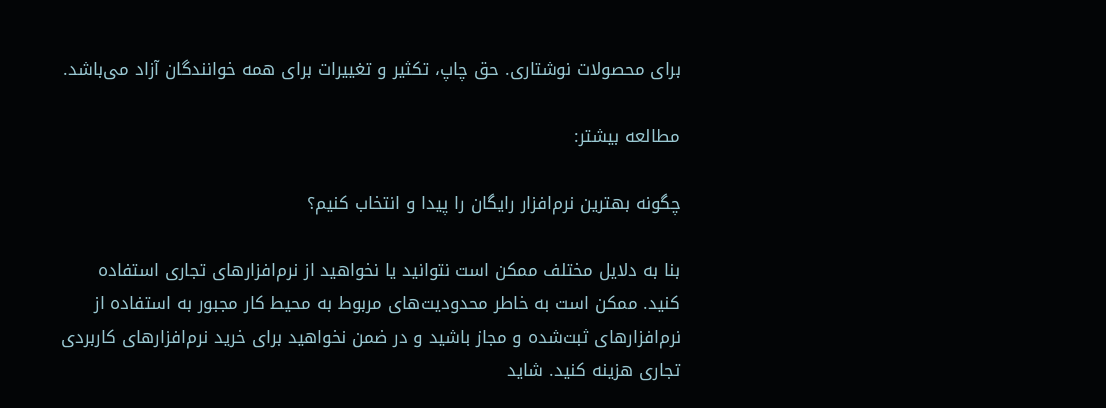برای محصولات نوشتاری. حق چاپ، تکثیر و تغییرات برای همه خوانندگان آزاد می‌باشد.

مطالعه بیشتر:

چگونه بهترین نرم‌افزار رایگان را پیدا و انتخاب کنیم؟

بنا به دلایل مختلف ممکن است نتوانید یا نخواهید از نرم‌افزارهای تجاری استفاده کنید. ممکن است به خاطر محدودیت‌های مربوط به محیط کار مجبور به استفاده از نرم‌افزارهای ثبت‌شده و مجاز ‌باشید و در ضمن نخواهید برای خرید نرم‌افزارهای کاربردی تجاری هزینه کنید. شاید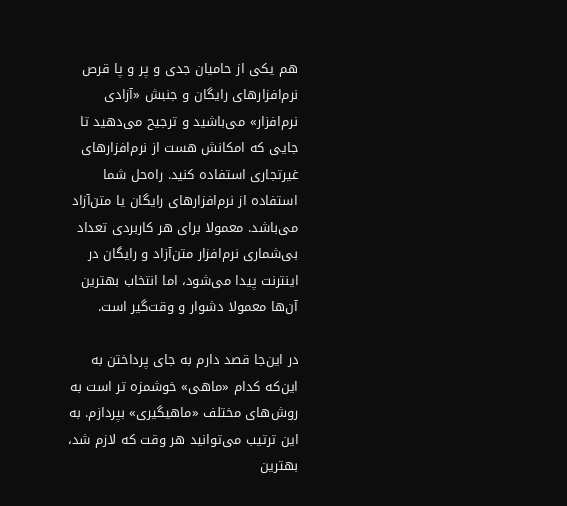هم یکی از حامیان جدی و پر و پا قرص نرم‌افزارهای رایگان و جنبش «آزادی نرم‌افزار» می‌باشید و ترجیح می‌دهید تا جایی که امکانش هست از نرم‌افزارهای غیرتجاری استفاده کنید. راه‌حل شما استفاده از نرم‌افزارهای رایگان یا متن‌‌آزاد می‌باشد. معمولا برای هر کاربردی تعداد بی‌شماری نرم‌افزار متن‌‌آزاد و رایگان در اینترنت پیدا می‌شود، اما انتخاب بهترین آن‌ها معمولا دشوار و وقت‌گیر است.

در این‌جا قصد دارم به جای پرداختن به این‌که کدام «ماهی» خوشمزه تر است به روش‌های مختلف «ماهیگیری» بپردازم. به این‌ ترتیب می‌توانید هر وقت که لازم شد، بهترین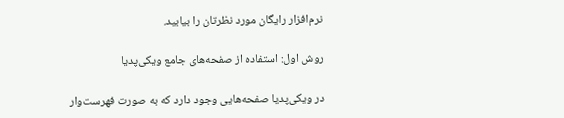نرم‌افزار رایگان مورد نظرتان را بیابید.

روش اول: استفاده از صفحه‌های جامع ویکی‌پدیا

در ویکی‌پدیا صفحه‌هایی وجود دارد که به صورت فهرست‌وار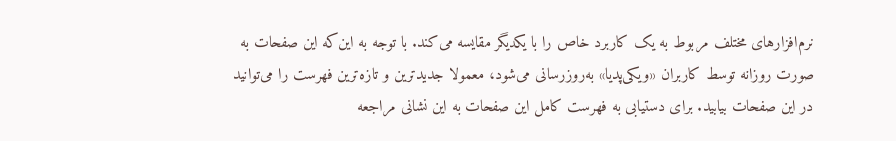نرم‌افزارهای مختلف مربوط به یک کاربرد خاص را با یکدیگر مقایسه می‌کند. با توجه به این‌که این صفحات به صورت روزانه توسط کاربران «ویکی‌پدیا» به‌روز‌رسانی می‌شود، معمولا جدیدترین و تازه‌ترین فهرست را می‌توانید در این صفحات بیابید. برای دستیابی به فهرست کامل این صفحات به این نشانی مراجعه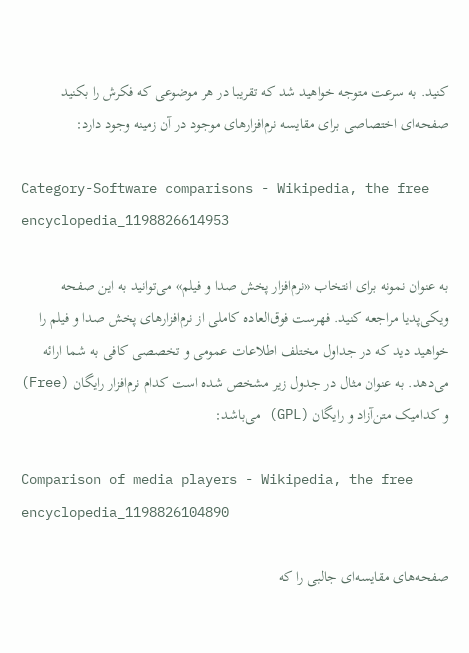کنید. به سرعت متوجه خواهید شد که تقریبا در هر موضوعی که فکرش را بکنید صفحه‌ای اختصاصی برای مقایسه نرم‌افزارهای موجود در آن زمینه وجود دارد:

Category-Software comparisons - Wikipedia, the free encyclopedia_1198826614953

به عنوان نمونه برای انتخاب «نرم‌افزار پخش صدا و فیلم» می‌توانید به این صفحه ویکی‌پدیا مراجعه کنید. فهرست فوق‌العاده کاملی از نرم‌افزارهای پخش صدا و فیلم را خواهید دید که در جداول مختلف اطلاعات عمومی و تخصصی کافی به شما ارائه می‌دهد. به عنوان مثال در جدول زیر مشخص شده است کدام نرم‌افزار رایگان (Free) و کدامیک متن‌‌آزاد و رایگان (GPL) می‌باشد:

Comparison of media players - Wikipedia, the free encyclopedia_1198826104890

صفحه‌های مقایسه‌ای جالبی را که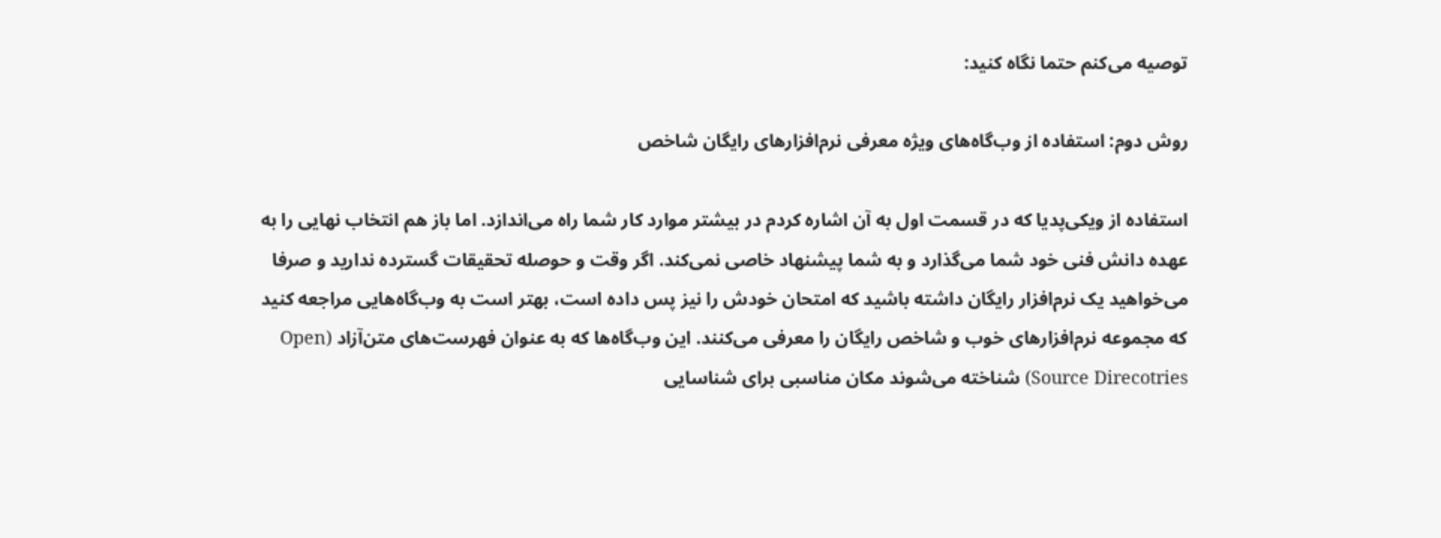توصیه می‌کنم حتما نگاه کنید:

روش دوم: استفاده از وب‌گاه‌های ویژه معرفی نرم‌افزارهای رایگان شاخص

استفاده از ویکی‌پدیا که در قسمت اول به آن اشاره کردم در بیشتر موارد کار شما راه می‌اندازد. اما باز هم انتخاب نهایی را به عهده دانش فنی خود شما می‌گذارد و به شما پیشنهاد خاصی نمی‌کند. اگر وقت و حوصله تحقیقات گسترده ندارید و صرفا می‌خواهید یک نرم‌افزار رایگان داشته باشید که امتحان خودش را نیز پس داده است، بهتر است به وب‌گاه‌هایی مراجعه کنید که مجموعه نرم‌افزارهای خوب و شاخص رایگان را معرفی می‌کنند. این وب‌گاه‌ها که به عنوان فهرست‌های متن‌‌آزاد (Open Source Direcotries) شناخته می‌شوند مکان مناسبی برای شناسایی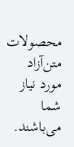محصولات متن‌‌آزاد مورد نیاز شما می‌باشند.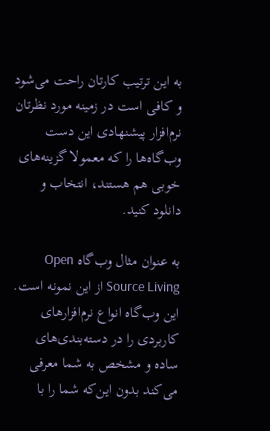به این ترتیب کارتان راحت می‌شود و کافی است در زمینه مورد نظرتان نرم‌افزار پیشنهادی این دست وب‌گاه‌ها را که معمولا گزینه‌های خوبی هم هستند، انتخاب و دانلود کنید.

به عنوان مثال وب‌گاه Open Source Living از این نمونه است. این وب‌گاه انواع نرم‌افزارهای کاربردی را در دسته‌بندی‌های ساده و مشخص به شما معرفی می‌کند بدون این‌که شما را با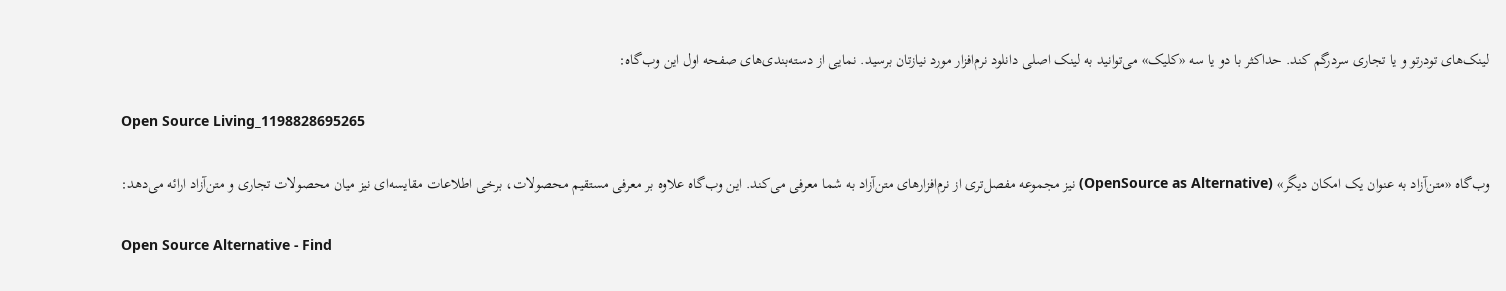لینک‌های تودرتو و یا تجاری سردرگم کند. حداکثر با دو یا سه «کلیک» می‌توانید به لینک اصلی دانلود نرم‌افزار مورد نیازتان برسید. نمایی از دسته‌بندی‌های صفحه اول این وب‌گاه:

Open Source Living_1198828695265

وب‌گاه «متن‌‌آزاد به عنوان یک امکان دیگر» (OpenSource as Alternative) نیز مجموعه مفصل‌تری از نرم‌افزار‌های متن‌‌آزاد به شما معرفی می‌کند. این وب‌گاه علاوه بر معرفی مستقیم محصولات، برخی اطلاعات مقایسه‌ای نیز میان محصولات تجاری و متن‌‌آزاد ارائه می‌دهد:

Open Source Alternative - Find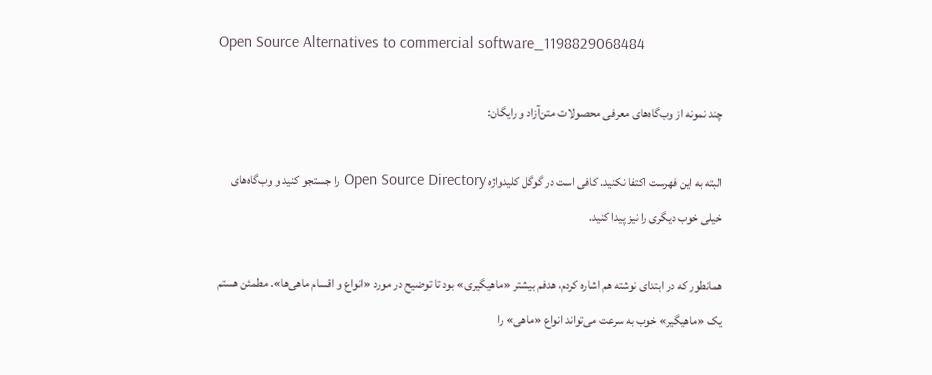Open Source Alternatives to commercial software_1198829068484

چند نمونه از وب‌گاه‌های معرفی محصولات متن‌‌آزاد و رایگان:

البته به این فهرست اکتفا نکنید. کافی است در گوگل کلید‌واژه Open Source Directory را جستجو کنید و وب‌گاه‌های خیلی خوب دیگری را نیز پیدا کنید.

همانطور که در ابتدای نوشته هم اشاره کردم، هدفم بیشتر «ماهیگیری» بود تا توضیح در مورد «انواع و اقسام ماهی‌ها». مطمئن هستم یک «ماهیگیر» خوب به سرعت می‌تواند انواع «ماهی» را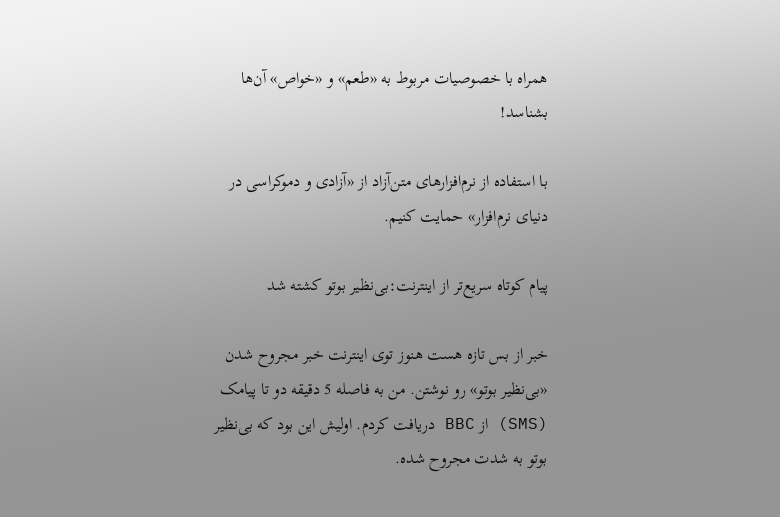همراه با خصوصیات مربوط به «طعم» و «خواص» آن‌ها بشناسد!

با استفاده از نرم‌افزارهای متن‌‌آزاد از «آزادی و دموکراسی در دنیای نرم‌افزار» حمایت کنیم.

پیام کوتاه سریع‌تر از اینترنت:بی‌نظیر بوتو کشته شد

خبر از بس تازه هست هنوز توی اینترنت خبر مجروح شدن «بی‌نظیر بوتو» رو نوشتن. من به فاصله 5 دقیقه دو تا پیامک (SMS) از BBC دریافت کردم. اولیش این بود که بی‌نظیر بوتو به شدت مجروح شده.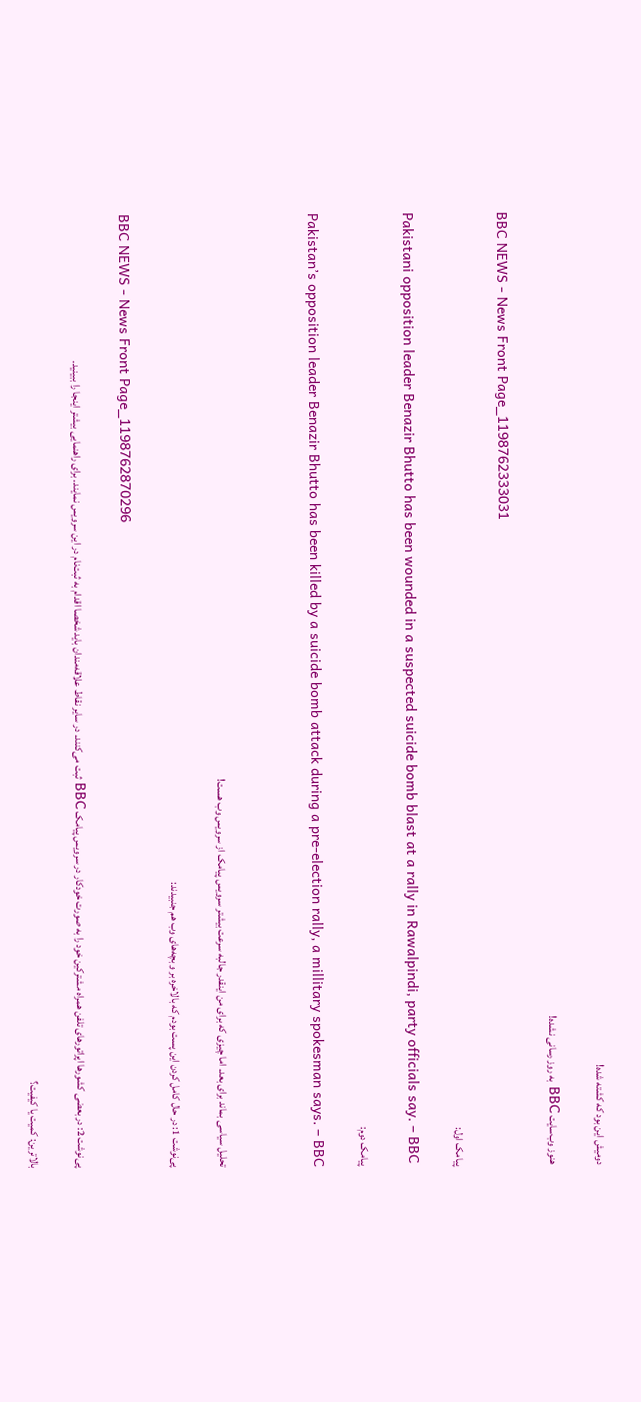دومیش این بود که کشته شده!

هنوز وب‌سایت BBC به روز رسانی نشده!

BBC NEWS - News Front Page_1198762333031

پیامک اول:

Pakistani opposition leader Benazir Bhutto has been wounded in a suspected suicide bomb blast at a rally in Rawalpindi, party officials say. – BBC

پیامک دوم:

Pakistan’s opposition leader Benazir Bhutto has been killed by a suicide bomb attack during a pre-election rally, a millitary spokesman says. – BBC



تحلیل سیاسی بماند برای بعد. اما چیزی که برای من اینقدر جالبه سرعت بیشتر سرویس پیامک از سرویس وب هست!

پی‌نوشت 1: در حال کامل کردن این پست بودم که بالاخره بر و بچه‌های وب هم جنبیدند:

BBC NEWS - News Front Page_1198762870296

پی‌نوشت 2: در بعضی کشورها اپراتورهای تلفن همراه مشترکین خود را به صورت خودکار در سرویس پیامک BBC ثبت می‌کنند. در سایر نقاط علاقه‌مندان باید شخصا اقدام به ثبت‌نام در این سرویس نمایند. برای راهنمایی بیشتر اینجا را ببینید.

بالاترین: کمیت یا کیفیت؟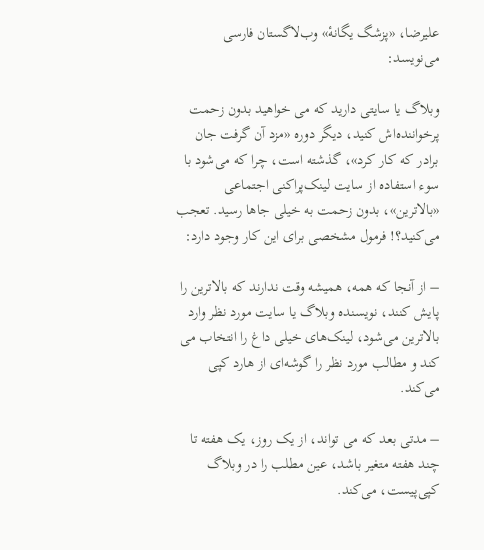علیرضا، «پزشگ یگانهٔ» وب‌لاگستان فارسی می‌نویسد:

وبلاگ یا سایتی دارید که می خواهید بدون زحمت پرخواننده‌اش کنید، دیگر دوره «مزد آن گرفت جان برادر که کار کرد»، گذشته است، چرا که می‌شود با سوء استفاده از سایت لینک‌پراکنی اجتماعی «بالاترین»، بدون زحمت به خیلی جاها رسید. تعجب می‌کنید؟! فرمول مشخصی برای این کار وجود دارد:

– از آنجا که همه، همیشه وقت ندارند که بالاترین را پایش کنند، نویسنده وبلاگ یا سایت مورد نظر وارد بالاترین می‌شود، لینک‌های خیلی داغ را انتخاب می کند و مطالب مورد نظر را گوشه‌ای از هارد کپی می‌کند.

– مدتی بعد که می تواند، از یک روز، یک هفته تا چند هفته متغیر باشد، عین مطلب را در وبلاگ کپی‌پیست، می‌کند.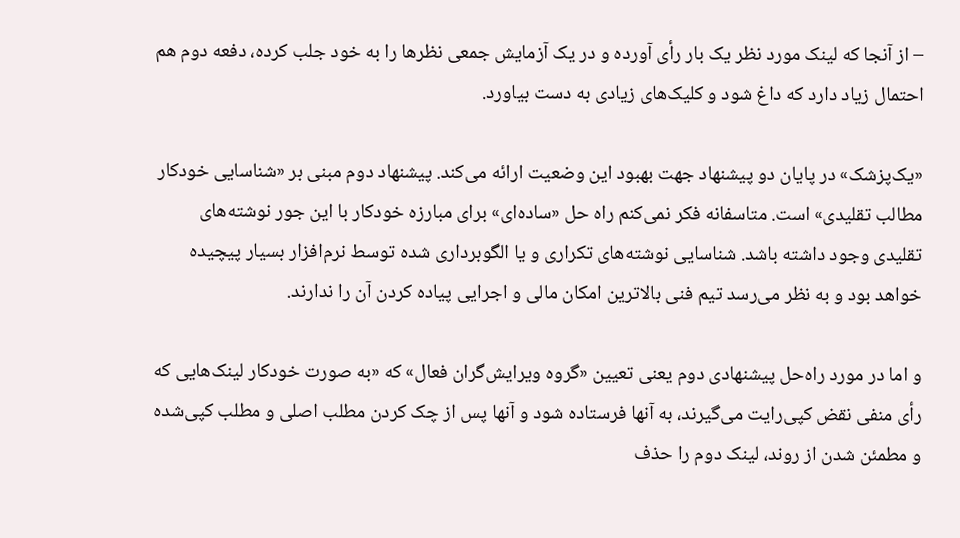– از آنجا که لینک مورد نظر یک بار رأی آورده و در یک آزمایش جمعی نظرها را به خود جلب کرده، دفعه دوم هم احتمال زیاد دارد که داغ شود و کلیک‌های زیادی به دست بیاورد.

«یک‌پزشک» در پایان دو پیشنهاد جهت بهبود این وضعیت ارائه می‌کند. پیشنهاد دوم مبنی بر «شناسایی خودکار مطالب تقلیدی» است. متاسفانه فکر نمی‌کنم راه حل «ساده‌ای» برای مبارزه خودکار با این جور نوشته‌های تقلیدی وجود داشته باشد. شناسایی نوشته‌های تکراری و یا الگوبرداری شده توسط نرم‌افزار بسیار پیچیده خواهد بود و به نظر می‌رسد تیم فنی بالاترین امکان مالی و اجرایی پیاده کردن آن را ندارند.

و اما در مورد راه‌حل پیشنهادی دوم یعنی تعیین «گروه ویرایش‌گران فعال» که «به صورت خودکار لینک‌هایی که رأی منفی نقض کپی‌رایت می‌گیرند، به آنها فرستاده شود و آنها پس از چک کردن مطلب اصلی و مطلب کپی‌شده و مطمئن شدن از روند، لینک دوم را حذف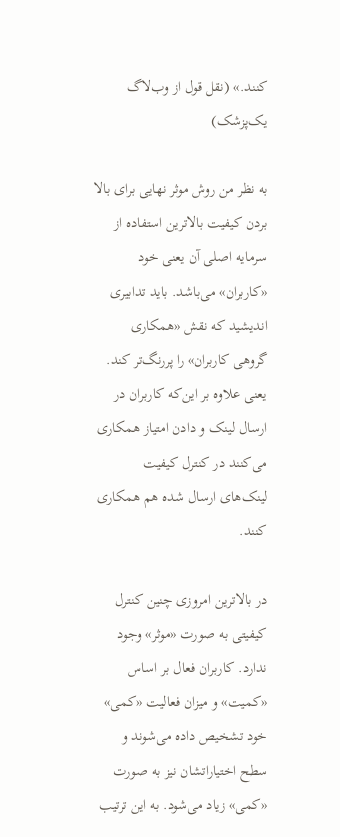کنند.» (نقل قول از وب‌لاگ یک‌پزشک)

به نظر من روش موثر نهایی برای بالا بردن کیفیت بالاترین استفاده از سرمایه اصلی آن یعنی خود «کاربران» می‌باشد. باید تدابیری اندیشید که نقش «همکاری گروهی کاربران» را پررنگ‌تر کند. یعنی علاوه بر این‌که کاربران در ارسال لینک و دادن امتیاز همکاری می‌کنند در کنترل کیفیت لینک‌های ارسال شده هم همکاری کنند.

در بالاترین امروزی چنین کنترل کیفیتی به صورت «موثر» وجود ندارد. کاربران فعال بر اساس «کمیت» و میزان فعالیت «کمی» خود تشخیص داده می‌شوند و سطح اختیاراتشان نیز به صورت «کمی» زیاد می‌شود. به این ترتیب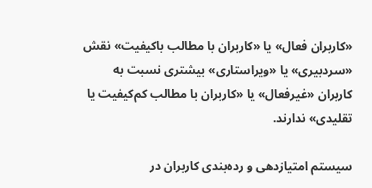«کاربران فعال» یا «کاربران با مطالب باکیفیت» نقش «سردبیری» یا «ویراستاری» بیشتری نسبت به کاربران «غیرفعال» یا «کاربران با مطالب کم‌کیفیت یا تقلیدی» ندارند.

سیستم امتیازدهی و رده‌بندی کاربران در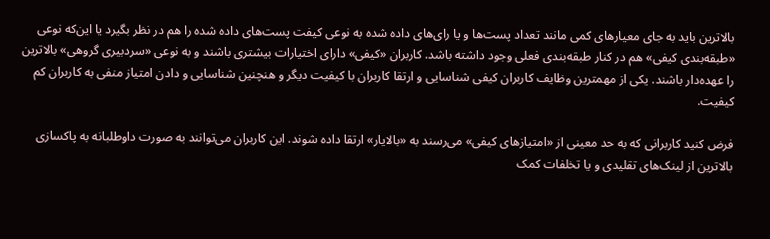بالاترین باید به جای معیارهای کمی مانند تعداد پست‌ها و یا رای‌های داده شده به نوعی کیفت پست‌های داده شده را هم در نظر بگیرد یا این‌که نوعی «طبقه‌بندی کیفی» هم در کنار طبقه‌بندی فعلی وجود داشته باشد. کاربران «کیفی» دارای اختیارات بیشتری باشند و به نوعی «سردبیری گروهی» بالاترین را عهده‌دار باشند. یکی از مهمترین وظایف کاربران کیفی شناسایی و ارتقا کاربران با کیفیت دیگر و هنچنین شناسایی و دادن امتیاز منفی به کاربران کم کیفیت.

فرض کنید کاربرانی که به حد معینی از «امتیازهای کیفی» می‌رسند به «بالایار» ارتقا داده شوند. این کاربران می‌توانند به صورت داوطلبانه به پاکسازی بالاترین از لینک‌های تقلیدی و یا تخلفات کمک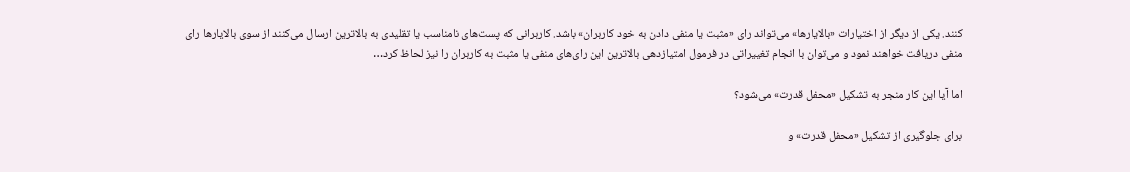کنند. یکی از دیگر از اختیارات «بالایارها» می‌تواند رای «مثبت یا منفی دادن به خود کاربران» باشد. کاربرانی که پست‌های نامناسب یا تقلیدی به بالاترین ارسال می‌کنند از سوی بالایارها رای منفی دریافت خواهند نمود و می‌توان با انجام تغییراتی در فرمول امتیازدهی بالاترین این رای‌های منفی یا مثبت به کاربران را نیز لحاظ کرد…

اما ‌آیا این کار منجر به تشکیل «محفل قدرت» می‌شود؟

برای جلوگیری از تشکیل «محفل قدرت» و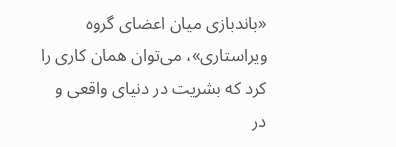«باندبازی میان اعضای گروه ویراستاری»، می‌توان همان کاری را کرد که بشریت در دنیای واقعی و در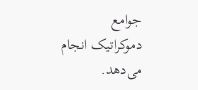جوامع دموکراتیک انجام می‌دهد.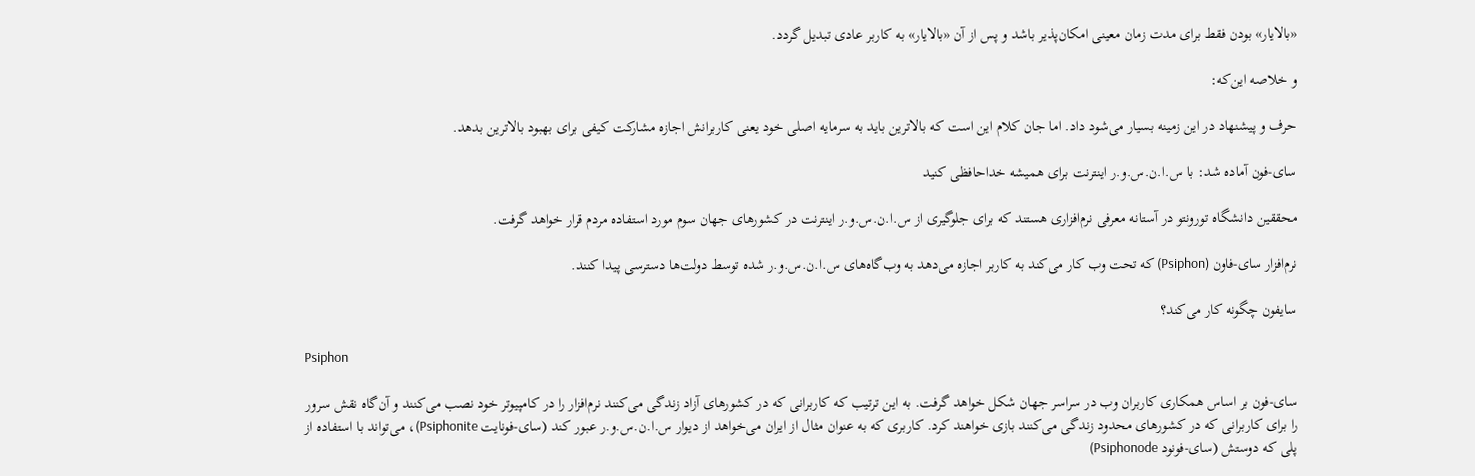«بالایار» بودن فقط برای مدت زمان معینی امکان‌پذیر باشد و پس از آن «بالایار» به کاربر عادی تبدیل گردد.

و خلاصه این‌که:

حرف و پیشنهاد در این زمینه بسیار می‌شود داد. اما جان کلام این است که بالاترین باید به سرمایه اصلی خود یعنی کاربرانش اجازه مشارکت کیفی برای بهبود بالاترین بدهد.

سای-فون آماده شد: با س.ا.ن.س.و.ر اینترنت برای همیشه خداحافظی کنید

محققین دانشگاه تورونتو در آستانه معرفی نرم‌افزاری هستند که برای جلوگیری از س.ا.ن.س.و.ر اینترنت در کشورهای جهان سوم مورد استفاده مردم قرار خواهد گرفت.

نرم‌افزار سای-فاون (Psiphon) که تحت وب کار می‌کند به کاربر اجازه می‌دهد به وب‌گاه‌های س.ا.ن.س.و.ر شده توسط دولت‌ها دسترسی پیدا کنند.

سایفون چگونه کار می‌کند؟

Psiphon

سای-فون بر اساس همکاری کاربران وب در سراسر جهان شکل خواهد گرفت. به این ترتیب که کاربرانی که در کشورهای آزاد زندگی می‌کنند نرم‌افزار را در کامپیوتر خود نصب می‌کنند و آن‌گاه نقش سرور را برای کاربرانی که در کشورهای محدود زندگی می‌کنند بازی خواهند کرد. کاربری که به عنوان مثال از ایران می‌خواهد از دیوار س.ا.ن.س.و.ر عبور کند (سای-فونایت Psiphonite)، می‌تواند با استفاده از پلی که دوستش (سای-فونود Psiphonode)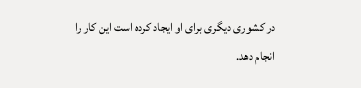در کشوری دیگری برای او ایجاد کرده است این کار را انجام دهد.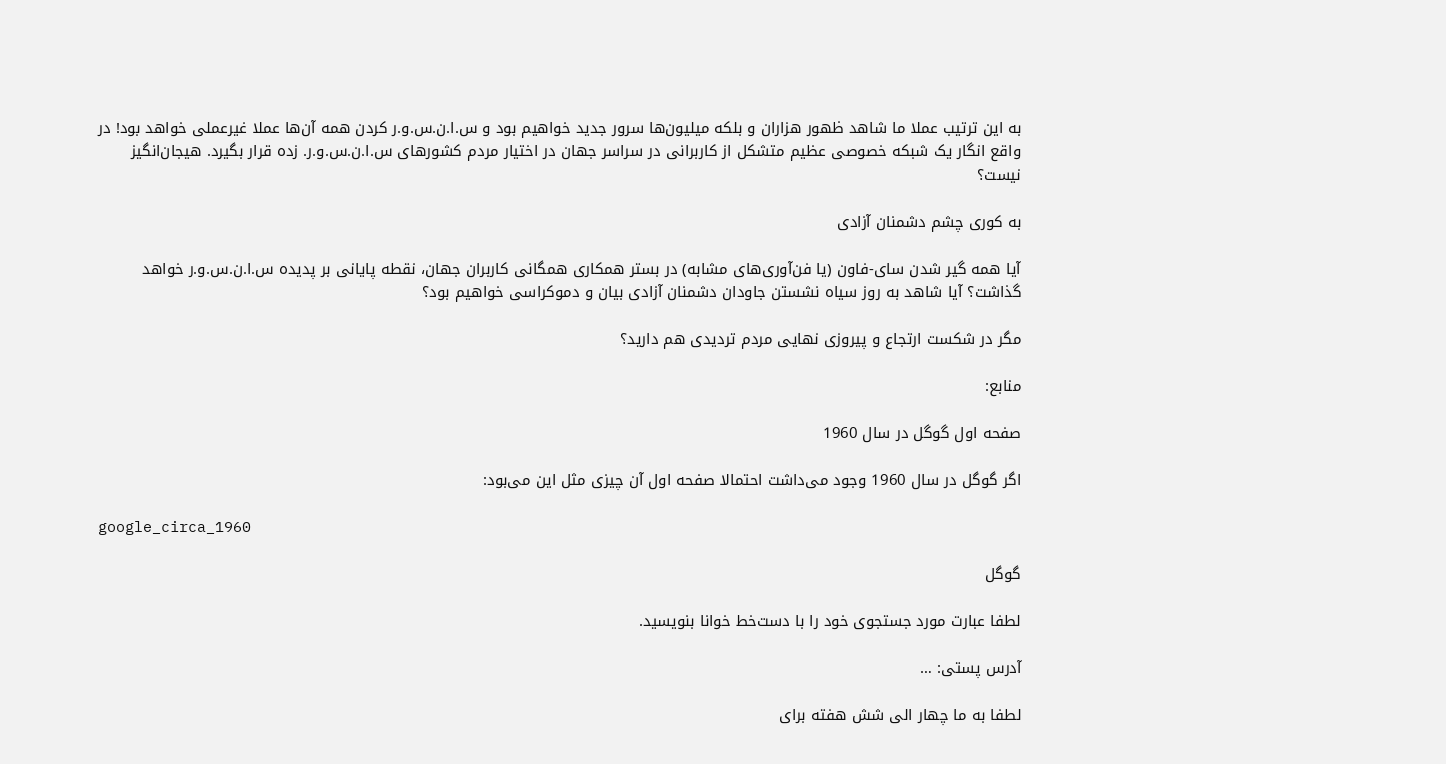به این ترتیب عملا ما شاهد ظهور هزاران و بلکه میلیون‌ها سرور جدید خواهیم بود و س.ا.ن.س.و.ر کردن همه آن‌ها عملا غیرعملی خواهد بود! در واقع انگار یک شبکه خصوصی عظیم متشکل از کاربرانی در سراسر جهان در اختیار مردم کشورهای س.ا.ن.س.و.ر. زده قرار بگیرد. هیجان‌انگیز نیست؟

به کوری چشم دشمنان آزادی

آیا همه گیر شدن سای-فاون (یا فن‌آوری‌های مشابه) در بستر همکاری همگانی کاربران جهان، نقطه پایانی بر پدیده س.ا.ن.س.و.ر خواهد گذاشت؟ آیا شاهد به روز سیاه نشستن جاودان دشمنان آزادی بیان و دموکراسی خواهیم بود؟

مگر در شکست ارتجاع و پیروزی نهایی مردم تردیدی هم دارید؟

منابع:

صفحه اول گوگل در سال‌ 1960

اگر گوگل در سال 1960 وجود می‌داشت احتمالا صفحه اول آن چیزی مثل این می‌بود:

google_circa_1960

گوگل

لطفا عبارت مورد جستجوی خود را با دست‌خط خوانا بنویسید.

آدرس پستی: …

لطفا به ما چهار الی شش هفته برای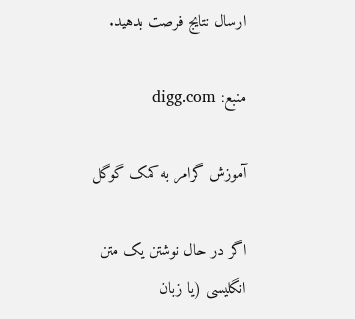ارسال نتایج فرصت بدهید.

منبع: digg.com

آموزش گرامر به کمک گوگل

اگر در حال نوشتن یک متن انگلیسی (یا زبان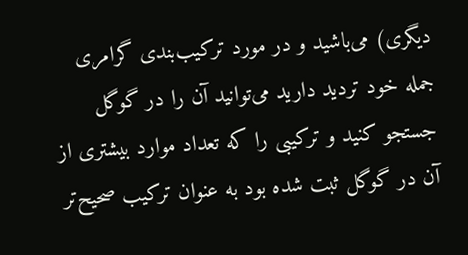دیگری) می‌باشید و در مورد ترکیب‌بندی گرامری جمله خود تردید دارید می‌توانید آن را در گوگل جستجو کنید و ترکیبی را که تعداد موارد بیشتری از آن در گوگل ثبت شده بود به عنوان ترکیب صحیح‌تر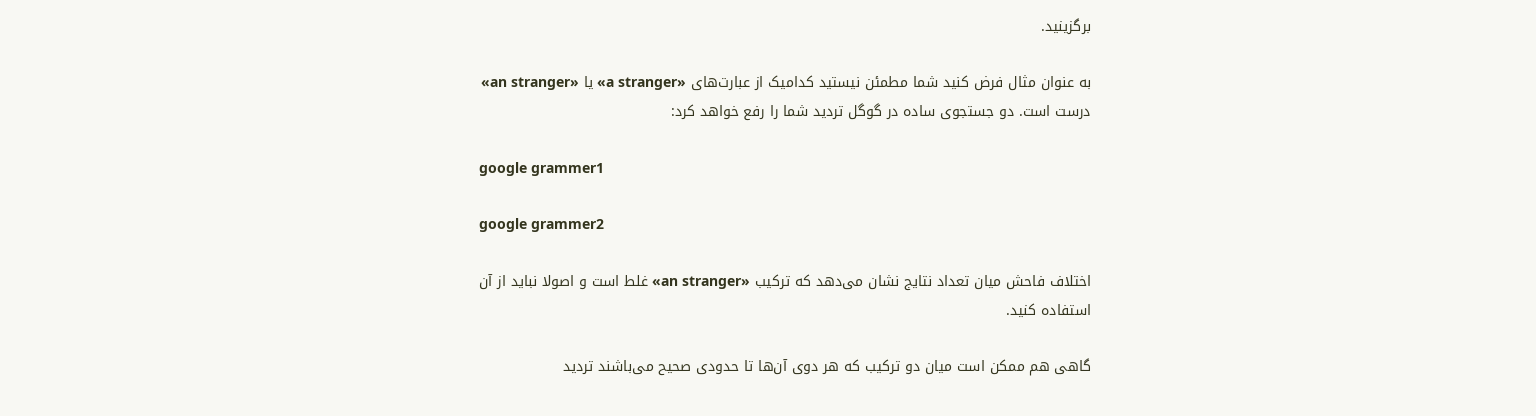برگزینید.

به عنوان مثال فرض کنید شما مطمئن نیستید کدامیک از عبارت‌های «a stranger» یا «an stranger» درست است. دو جستجوی ساده در گوگل تردید شما را رفع خواهد کرد:

google grammer1

google grammer2

اختلاف فاحش میان تعداد نتایج نشان می‌دهد که ترکیب «an stranger» غلط است و اصولا نباید از آن استفاده کنید.

گاهی هم ممکن است میان دو ترکیب که هر دوی آن‌ها تا حدودی صحیح می‌باشند تردید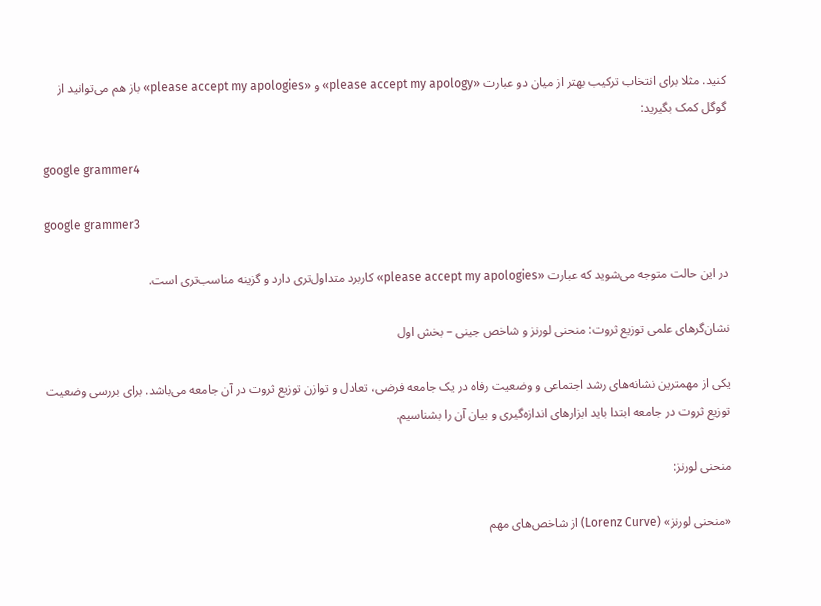کنید. مثلا برای انتخاب ترکیب بهتر از میان دو عبارت «please accept my apology» و «please accept my apologies» باز هم می‌توانید از گوگل کمک بگیرید:

google grammer4

google grammer3

در این حالت متوجه می‌شوید که عبارت «please accept my apologies» کاربرد متداول‌تری دارد و گزینه مناسب‌تری است.

نشان‌گرهای علمی توزیع ثروت: منحنی لورنز و شاخص جینی – بخش اول

یکی از مهمترین نشانه‌های رشد اجتماعی و وضعیت رفاه در یک جامعه فرضی، تعادل و توازن توزیع ثروت در آن جامعه می‌باشد. برای بررسی وضعیت توزیع ثروت در جامعه ابتدا باید ابزارهای اندازه‌گیری و بیان آن را بشناسیم.

منحنی لورنز:

«منحنی لورنز» (Lorenz Curve) از شاخص‌های مهم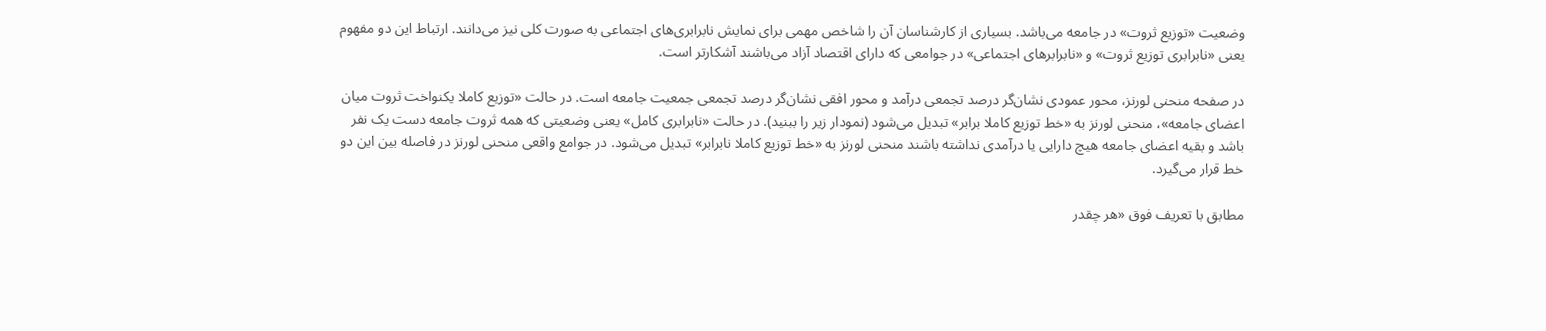وضعیت «توزیع ثروت» در جامعه می‌باشد. بسیاری از کارشناسان آن را شاخص مهمی برای نمایش نابرابری‌های اجتماعی به صورت کلی نیز می‌دانند. ارتباط این دو مفهوم یعنی «نابرابری توزیع ثروت» و «نابرابرهای اجتماعی» در جوامعی که دارای اقتصاد آزاد می‌باشند آشکارتر است.

در صفحه منحنی لورنز، محور عمودی نشان‌گر درصد تجمعی درآمد و محور افقی نشان‌گر درصد تجمعی جمعیت جامعه است. در حالت «توزیع کاملا یکنواخت ثروت میان اعضای جامعه»، منحنی لورنز به «خط توزیع کاملا برابر» تبدیل می‌شود (نمودار زیر را ببنید). در حالت «نابرابری کامل» یعنی وضعیتی که همه ثروت جامعه دست یک نفر باشد و بقیه اعضای جامعه هیچ دارایی یا درآمدی نداشته باشند منحنی لورنز به «خط توزیع کاملا نابرابر» تبدیل می‌شود. در جوامع واقعی منحنی لورنز در فاصله بین این دو خط قرار می‌گیرد.

مطابق با تعریف فوق «هر چقدر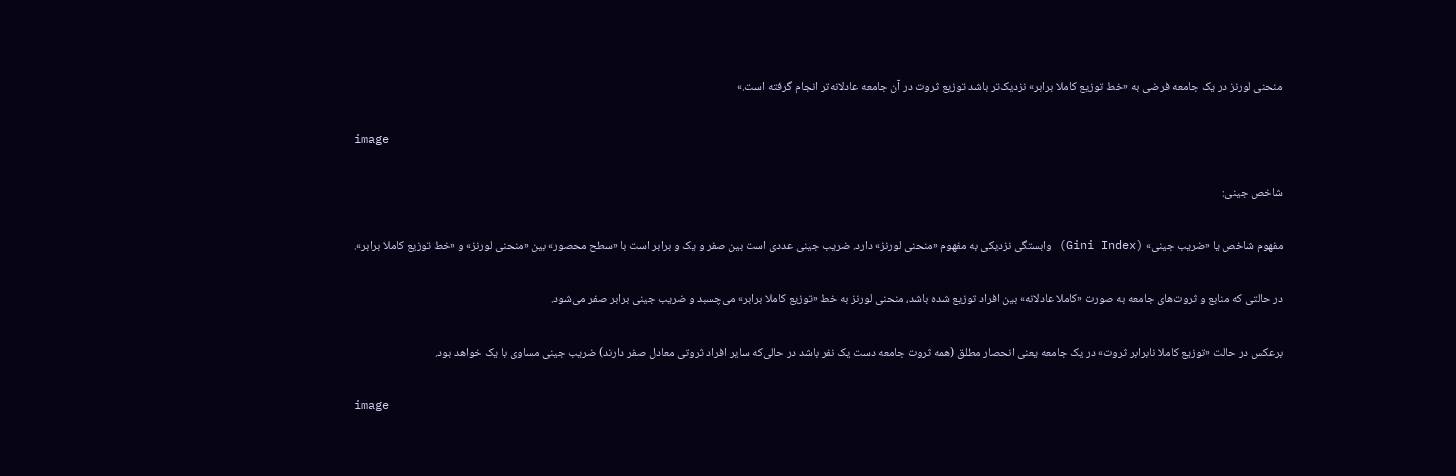منحنی لورنز در یک جامعه فرضی به «خط توزیع کاملا برابر» نزدیک‌تر باشد توزیع ثروت در آن جامعه عادلانه‌تر انجام گرفته است.»

image

شاخص جینی:

مفهوم شاخص یا «ضریب جینی» (Gini Index) وابستگی نزدیکی به مفهوم «منحنی لورنز» دارد. ضریب جینی عددی است بین صفر و یک و برابر است با «سطح محصور» بین «منحنی لورنز» و «خط توزیع کاملا برابر».

در حالتی که منابع و ثروت‌های جامعه به صورت «کاملا عادلانه» بین افراد توزیع شده باشد،‌ منحنی لورنز به خط «توزیع کاملا برابر» می‌چسبد و ضریب جینی برابر صفر می‌شود.

برعکس در حالت «توزیع کاملا نابرابر ثروت» در یک جامعه یعنی انحصار مطلق (همه ثروت جامعه دست یک نفر باشد در حالی‌که سایر افراد ثروتی معادل صفر دارند) ضریب جینی مساوی با یک خواهد بود.

image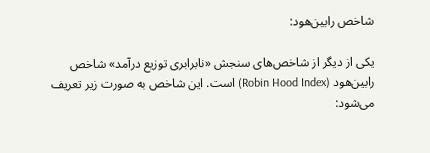شاخص رابین‌هود:

یکی از دیگر از شاخص‌های سنجش «نابرابری توزیع درآمد» شاخص رابین‌هود (Robin Hood Index) است. این شاخص به صورت زیر تعریف می‌شود: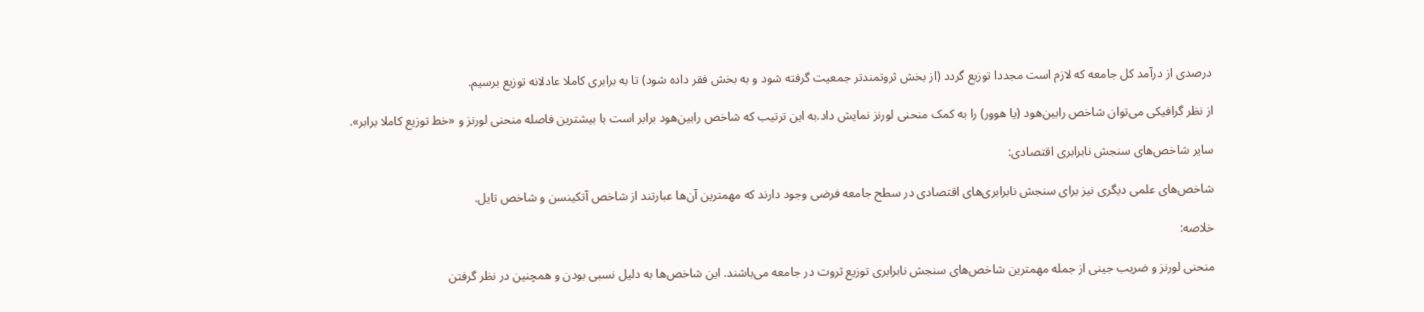درصدی از درآمد کل جامعه که لازم است مجددا توزیع گردد (از بخش ثروتمندتر جمعیت گرفته شود و به بخش فقر داده شود) تا به برابری کاملا عادلانه توزیع برسیم.

از نظر گرافیکی می‌توان شاخص رابین‌هود (یا هوور) را به کمک منحنی لورنز نمایش داد.به این ترتیب که شاخص رابین‌هود برابر است با بیشترین فاصله منحنی لورنز و «خط توزیع کاملا برابر».

سایر شاخص‌های سنجش نابرابری اقتصادی:

شاخص‌های علمی دیگری نیز برای سنجش نابرابری‌های اقتصادی در سطح جامعه فرضی وجود دارند که مهمترین آن‌ها عبارتند از شاخص آتکینسن و شاخص تایل.

خلاصه:

منحنی لورنز و ضریب جینی از جمله مهمترین شاخص‌های سنجش نابرابری توزیع ثروت در جامعه می‌باشند. این شاخص‌ها به دلیل نسبی بودن و همچنین در نظر گرفتن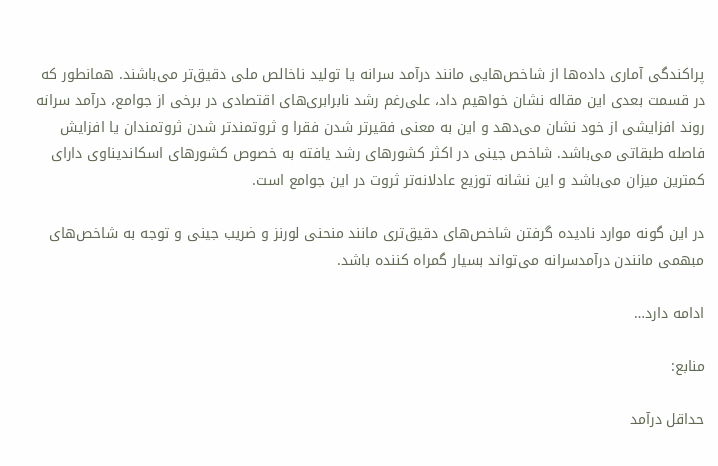پراکندگی آماری داده‌ها از شاخص‌هایی مانند درآمد سرانه یا تولید ناخالص ملی دقیق‌تر می‌باشند. همانطور که در قسمت بعدی این مقاله نشان خواهیم داد، علی‌رغم رشد نابرابری‌های اقتصادی در برخی از جوامع، درآمد سرانه روند افزایشی از خود نشان می‌دهد و این به معنی فقیرتر شدن فقرا و ثروتمندتر شدن ثروتمندان یا افزایش فاصله طبقاتی می‌باشد. شاخص جینی در اکثر کشورهای رشد یافته به خصوص کشورهای اسکاندیناوی دارای کمترین میزان می‌باشد و این نشانه توزیع عادلانه‌تر ثروت در این جوامع است.

در این گونه موارد نادیده گرفتن شاخص‌های دقیق‌تری مانند منحنی لورنز و ضریب جینی و توجه به شاخص‌های مبهمی مانندن در‌‌آمدسرانه می‌تواند بسیار گمراه کننده باشد.

ادامه دارد…

منابع:

حداقل درآمد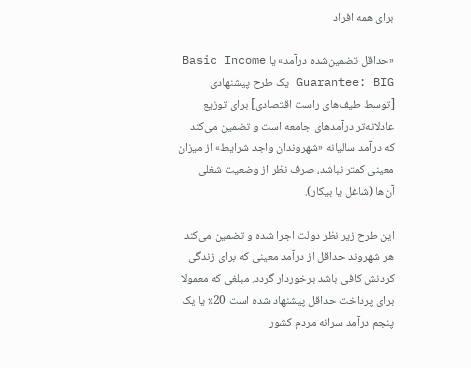برای همه افراد

«حداقل تضمین‌شده درآمد» یا Basic Income Guarantee: BIG یک طرح پیشنهادی [توسط طیف‌های راست اقتصادی] برای توزیع عادلانه‌تر درآمدهای جامعه است و تضمین می‌کند که در‌آمد سالیانه «شهروندان واجد شرایط» از میزان معینی کمتر نباشد، صرف نظر از وضعیت شغلی آن‌ها (شاغل یا بیکار).

این طرح زیر نظر دولت اجرا شده و تضمین می‌کند هر شهروند حداقل از درآمد معینی که برای زندگی‌ کردنش کافی باشد برخوردار گردد. مبلغی که معمولا برای پرداخت حداقل پیشنهاد شده است 20٪ یا یک پنجم درآمد سرانه مردم کشور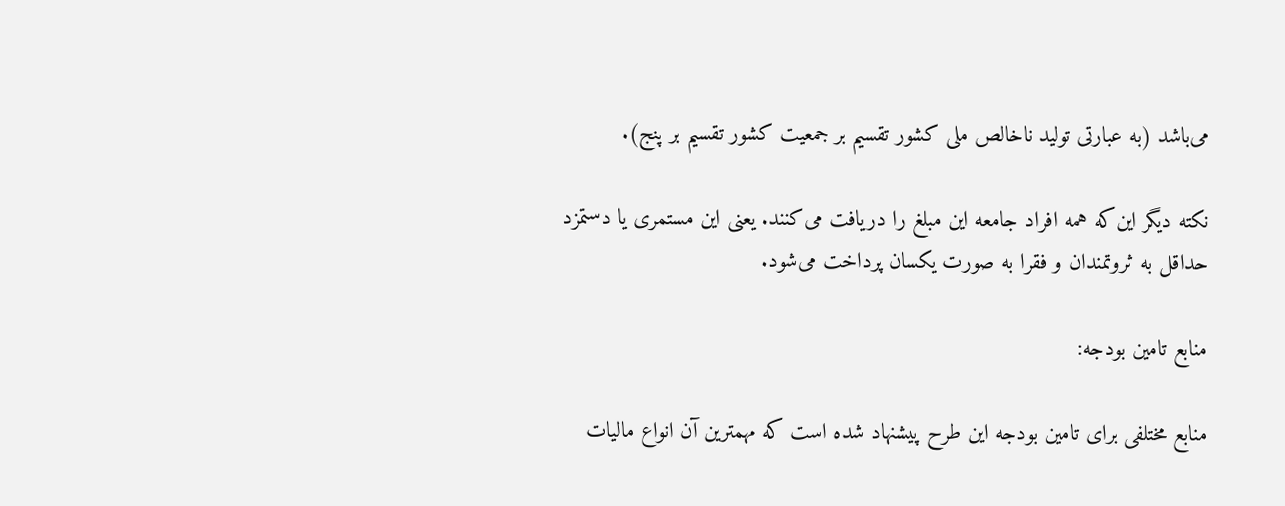می‌باشد (به عبارتی تولید ناخالص ملی کشور تقسیم بر جمعیت کشور تقسیم بر پنج).

نکته دیگر این‌که همه افراد جامعه این مبلغ را دریافت می‌کنند. یعنی این مستمری یا دستمزد حداقل به ثروتمندان و فقرا به صورت یکسان پرداخت می‌شود.

منابع تامین بودجه:

منابع مختلفی برای تامین بودجه این طرح پیشنهاد شده است که مهمترین آن‌ انواع مالیات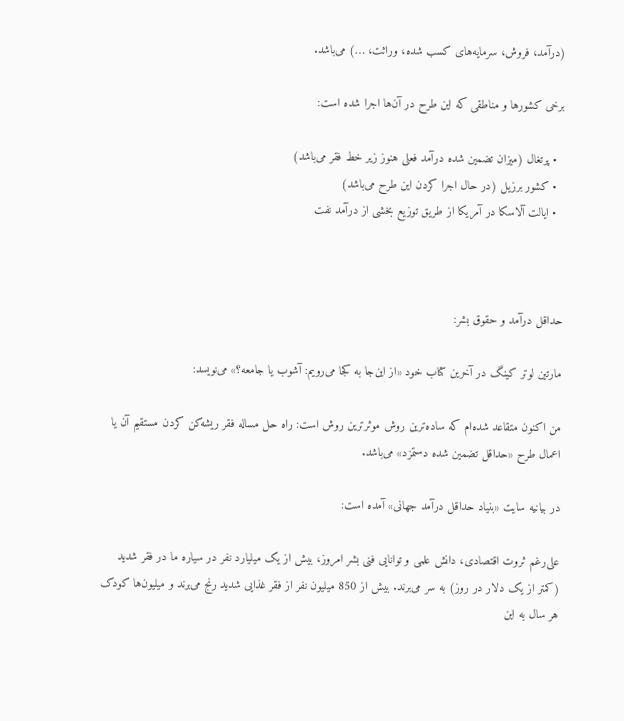(درآمد، فروش، سرمایه‌های کسب شده، وراثت، …) می‌باشد.

برخی کشورها و مناطقی که این طرح در آن‌ها اجرا شده است:

  • پرتغال (میزان تضمین شده درآمد فعلی هنوز زیر خط فقر می‌باشد)
  • کشور برزیل (در حال اجرا کردن این طرح می‌باشد)
  • ایالت آلاسکا در آمریکا از طریق توزیع بخشی از در‌آمد نفت



حداقل در‌آمد و حقوق بشر:

مارتین لوتر کینگ در آخرین کتاب خود «از این‌جا به کجا می‌رویم: آشوب یا جامعه؟» می‌نویسد:

من اکنون متقاعد شده‌ام که ساده‌ترین روش‌ موثرترین روش‌ است: راه حل مساله فقر ریشه‌کن کردن مستقیم آن یا اعمال طرح «حداقل تضمین شده دستمزد» می‌باشد.

در بیانیه سایت «بنیاد حداقل در‌آمد جهانی» آمده است:

علی‌رغم ثروت اقتصادی، دانش علمی و توانایی فنی بشر امروز، بیش از یک میلیارد نفر در سیاره ما در فقر شدید (کمتر از یک دلار در روز) به سر می‌برند. بیش از 850 میلیون نفر از فقر غذایی شدید رنج می‌برند و میلیون‌ها کودک هر سال به این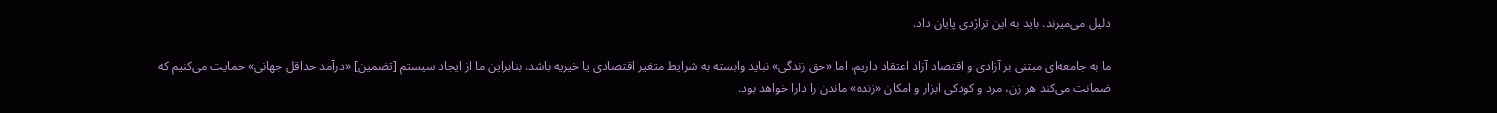دلیل می‌میرند. باید به این تراژدی پایان داد.

ما به جامعه‌ای مبتنی بر آزادی و اقتصاد آزاد اعتقاد داریم،‌ اما «حق زندگی» نباید وابسته به شرایط متغیر اقتصادی یا خیریه باشد. بنابراین ما از ایجاد سیستم [تضمین] «درآمد حداقل جهانی» حمایت می‌کنیم که ضمانت می‌کند هر زن، مرد و کودکی ابزار و امکان «زنده» ماندن را دارا خواهد بود.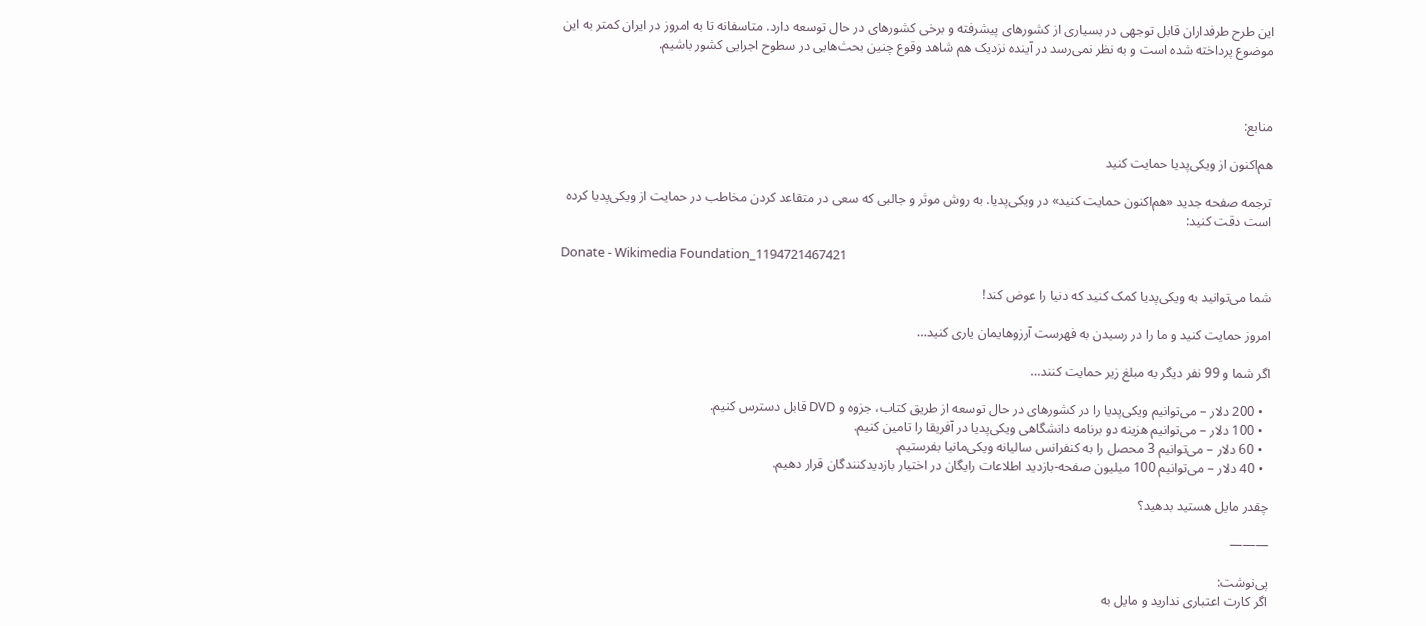این طرح طرفداران قابل توجهی در بسیاری از کشورهای پیشرفته و برخی کشورهای در حال توسعه دارد. متاسفانه تا به امروز در ایران کمتر به این موضوع پرداخته شده است و به نظر نمی‌رسد در آینده نزدیک هم شاهد وقوع چنین بحث‌هایی در سطوح اجرایی کشور باشیم.



منابع:

هم‌اکنون از ویکی‌پدیا حمایت کنید

ترجمه صفحه جدید «هم‌اکنون حمایت کنید» در ویکی‌پدیا. به روش موثر و جالبی که سعی در متقاعد کردن مخاطب در حمایت از ویکی‌پدیا کرده است دقت کنید:

Donate - Wikimedia Foundation_1194721467421

شما می‌توانید به ویکی‌پدیا کمک کنید که دنیا را عوض کند!

امروز حمایت کنید و ما را در رسیدن به فهرست آرزوهایمان یاری کنید…

اگر شما و 99 نفر دیگر به مبلغ زیر حمایت کنند…

  • 200 دلار – می‌توانیم ویکی‌پدیا را در کشورهای در حال توسعه از طریق کتاب، جزوه و DVD قابل دسترس کنیم.
  • 100 دلار – می‌توانیم هزینه دو برنامه دانشگاهی ویکی‌پدیا در آفریقا را تامین کنیم.
  • 60 دلار – می‌توانیم 3 محصل را به کنفرانس سالیانه ویکی‌مانیا بفرستیم.
  • 40 دلار – می‌توانیم 100 میلیون صفحه-بازدید اطلاعات رایگان در اختیار بازدیدکنندگان قرار دهیم.

چقدر مایل هستید بدهید؟

———

پی‌نوشت:
اگر کارت اعتباری ندارید و مایل به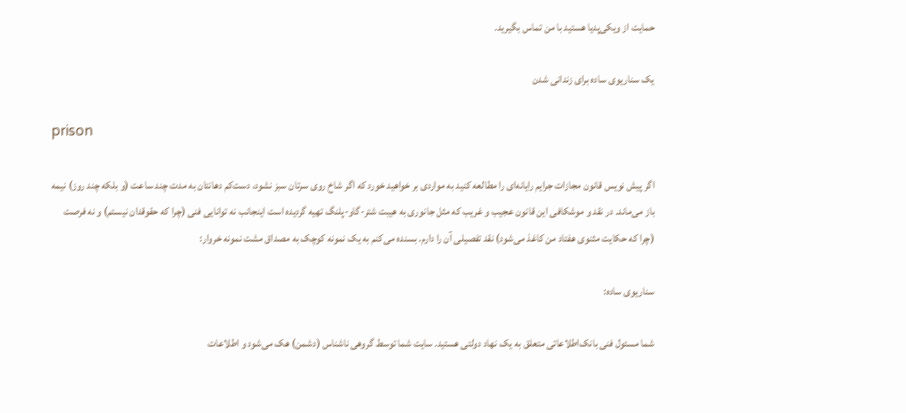حمایت از ویکی‌پدیا هستید با من تماس بگیرید.

یک سناریوی ساده برای زندانی شدن

prison

اگر پیش نویس قانون مجازات جرایم رایانه‌ای را مطالعه کنید به مواردی بر خواهید خورد که اگر شاخ روی سرتان سبز نشود، دست‌کم دهانتان به مدت چند ساعت (و بلکه چند روز) نیمه باز می‌ماند. در نقد و موشکافی این قانون عجیب و غریب که مثل جانوری به هیبت شتر-گاو-پلنگ تهیه گردیده است اینجانب نه توانایی فنی (چرا که حقوقدان نیستم) و نه فرصت (چرا که حکایت مثنوی هفتاد من کاغذ می‌شود) نقد تفصیلی آن را دارم. بسنده می‌کنم به یک نمونه کوچک به مصداق مشت نمونه خروار:

سناریوی ساده:

شما مسئول فنی بانک‌اطلاعاتی متعلق به یک نهاد دولتی هستید. سایت شما توسط گروهی ناشناس (دشمن) هک می‌شود و اطلاعات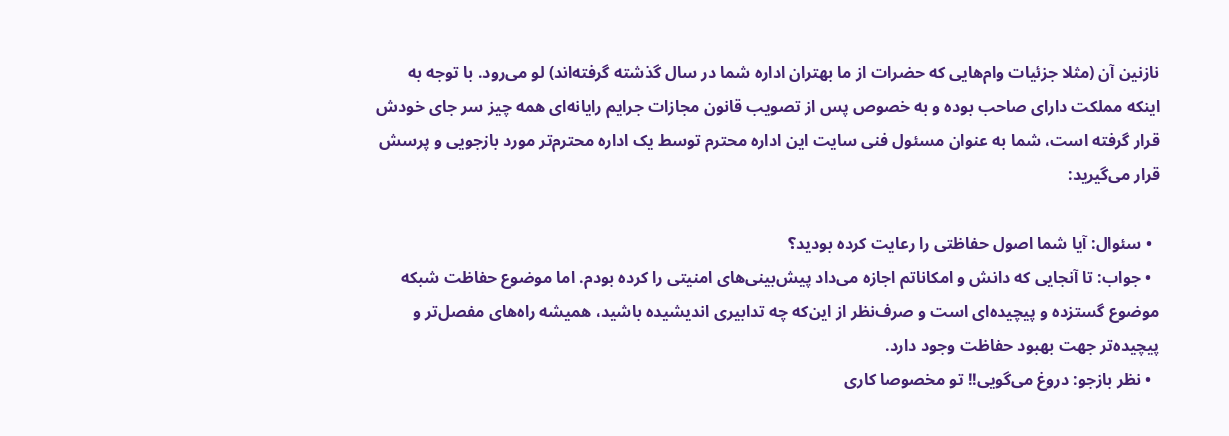نازنین آن (مثلا جزئیات وام‌هایی که حضرات از ما بهتران اداره شما در سال گذشته گرفته‌اند) لو می‌رود. با توجه به اینکه مملکت دارای صاحب بوده و به خصوص پس از تصویب قانون مجازات جرایم رایانه‌ای همه چیز سر جای خودش قرار گرفته است، شما به عنوان مسئول فنی سایت این اداره محترم توسط یک اداره محترم‌تر مورد بازجویی و پرسش قرار می‌گیرید:

  • سئوال: آیا شما اصول حفاظتی را رعایت کرده بودید؟
  • جواب: تا آنجایی که دانش و امکاناتم اجازه می‌داد پیش‌بینی‌های امنیتی را کرده بودم. اما موضوع حفاظت شبکه موضوع گستزده و پیچیده‌ای است و صرف‌نظر از این‌که چه تدابیری اندیشیده باشید، همیشه راه‌های مفصل‌تر و پیچیده‌تر جهت بهبود حفاظت وجود دارد.
  • نظر بازجو: دروغ می‌گویی!! تو مخصوصا کاری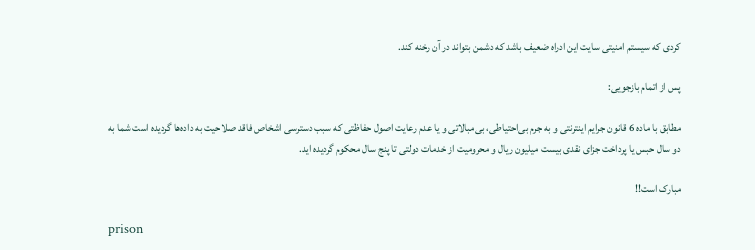کردی که سیستم امنیتی سایت این ادراه ضعیف باشد که دشمن بتواند در آن رخنه کند.

پس از اتمام بازجویی:

مطابق با ماده 6 قانون جرایم اینترنتی و به جرم بی‌احتیاطی، بی‌مبالاتی و یا عدم رعایت اصول حفاظتی که سبب دسترسی اشخاص فاقد صلاحیت به داده‌‌ها گردیده است شما به دو سال حبس یا پرداخت جزای نقدی بیست میلیون ریال و محرومیت از خدمات دولتی تا پنج سال محکوم گردید‌ه اید.

مبارک است!!

prison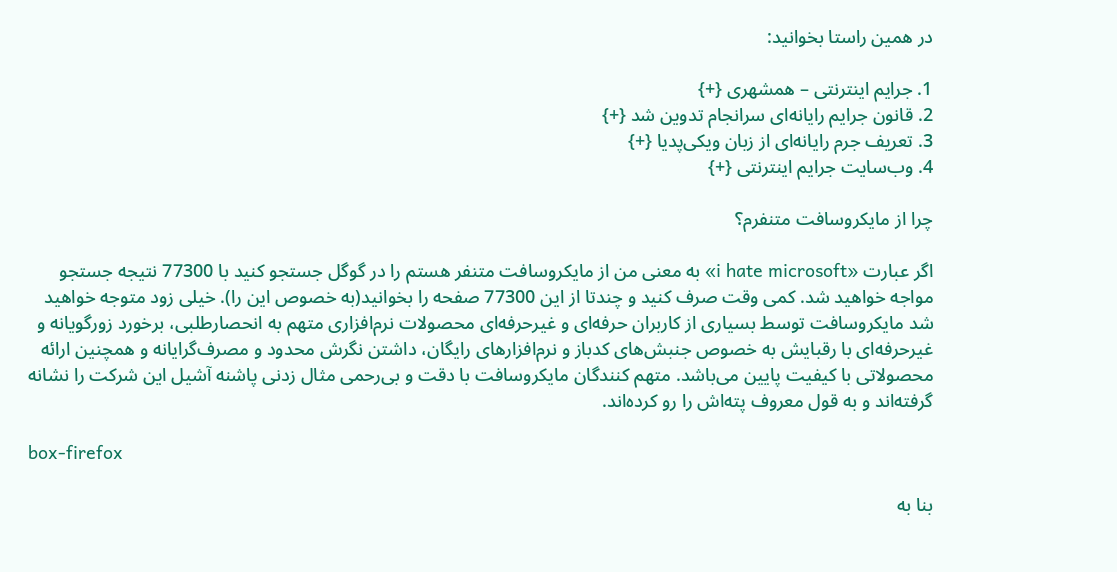در همین راستا بخوانید:

1. جرایم اینترنتی – همشهری {+}
2. قانون جرایم رایانه‌ای سرانجام تدوین شد {+}
3. تعریف جرم رایانه‌ای از زبان ویکی‌پدیا {+}
4. وب‌سایت جرایم اینترنتی {+}

چرا از مایکروسافت متنفرم؟

اگر عبارت «i hate microsoft» به معنی من از مایکروسافت متنفر هستم را در گوگل جستجو کنید با 77300 نتیجه جستجو مواجه خواهید شد. کمی وقت صرف کنید و چندتا از این 77300 صفحه را بخوانید(به خصوص این را). خیلی زود متوجه خواهید شد مایکروسافت توسط بسیاری از کاربران حرفه‌ای و غیرحرفه‌ای محصولات نرم‌افزاری متهم به انحصار‌طلبی، برخورد زورگویانه و غیرحرفه‌ای با رقبایش به خصوص جنبش‌های کدباز و نرم‌افزارهای رایگان، داشتن نگرش محدود و مصرف‌گرایانه و همچنین ارائه محصولاتی با کیفیت پایین می‌باشد. متهم کنندگان مایکروسافت با دقت و بی‌رحمی مثال زدنی پاشنه آشیل این شرکت را نشانه گرفته‌اند و به قول معروف پته‌اش را رو کرده‌اند.

box-firefox

بنا به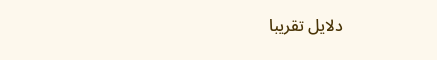دلایل تقریبا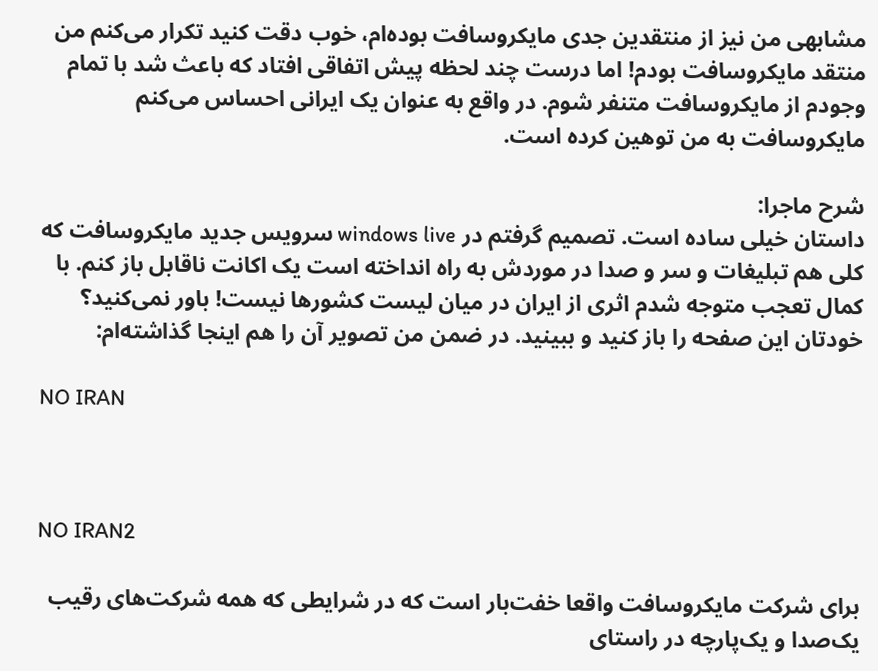مشابهی من نیز از منتقدین جدی مایکروسافت بوده‌ام، خوب دقت کنید تکرار می‌کنم من منتقد مایکروسافت بودم! اما درست چند لحظه پیش اتفاقی افتاد که باعث شد با تمام وجودم از مایکروسافت متنفر شوم. در واقع به عنوان یک ایرانی احساس می‌کنم مایکروسافت به من توهین کرده است.

شرح ماجرا:
داستان خیلی ساده است. تصمیم گرفتم در windows live سرویس جدید مایکروسافت که کلی هم تبلیغات و سر و صدا در موردش به راه انداخته است یک اکانت ناقابل باز کنم. با کمال تعجب متوجه شدم اثری از ایران در میان لیست کشور‌ها نیست! باور نمی‌کنید؟ خودتان این صفحه را باز کنید و ببینید. در ضمن من تصویر آن را هم اینجا گذاشته‌ام:

NO IRAN



NO IRAN2

برای شرکت مایکروسافت واقعا خفت‌بار است که در شرایطی که همه شرکت‌های رقیب یک‌صدا و یک‌پارچه در راستای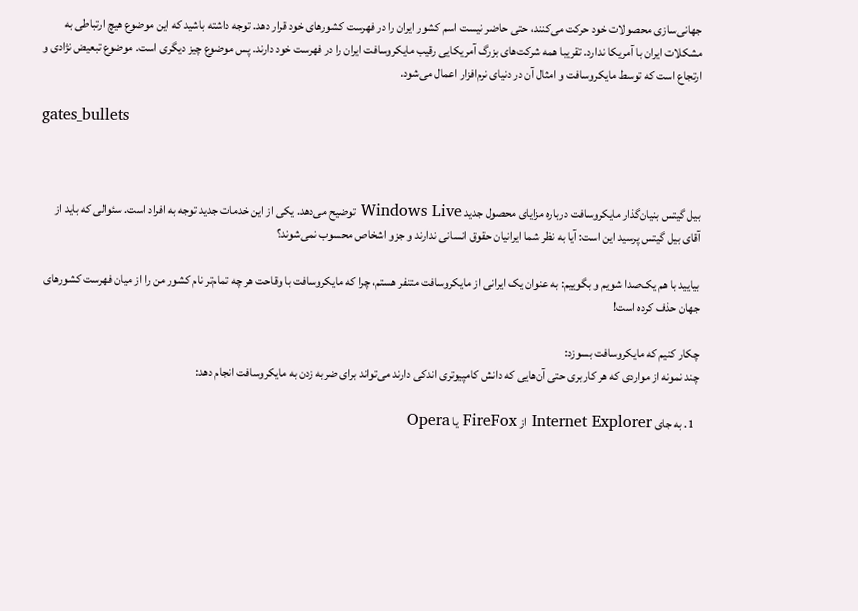جهانی‌سازی محصولات خود حرکت می‌کنند، حتی حاضر نیست اسم کشور ایران را در فهرست کشورهای خود قرار دهد. توجه داشته باشید که این موضوع هیچ ارتباطی به مشکلات ایران با آمریکا ندارد. تقریبا همه شرکت‌های بزرگ آمریکایی رقیب مایکروسافت ایران را در فهرست خود دارند. پس موضوع چیز دیگری است. موضوع تبعیض نژادی و ارتجاع است که توسط مایکروسافت و امثال آن در دنیای نرم‌افزار اعمال می‌شود.

gates_bullets



بیل گیتس بنیان‌گذار مایکروسافت درباره مزایای محصول جدید Windows Live توضیح می‌دهد. یکی از این خدمات جدید توجه به افراد است. سئوالی که باید از آقای بیل گیتس پرسید این است: آیا به نظر شما ایرانیان حقوق انسانی ندارند و جزو اشخاص محسوب نمی‌شوند؟

بیایید با هم یک‌صدا شویم و بگوییم: به عنوان یک ایرانی از مایکروسافت متنفر هستم، چرا که مایکروسافت با وقاحت هر چه تمام‌تر نام کشور من را از میان فهرست کشور‌های جهان حذف کرده است!

چکار کنیم که مایکروسافت بسوزد:
چند نمونه از مواردی که هر کاربری حتی آن‌هایی که دانش کامپیوتری اندکی دارند می‌تواند برای ضربه زدن به مایکروسافت انجام دهد:

  1. به جای Internet Explorer از FireFox یا Opera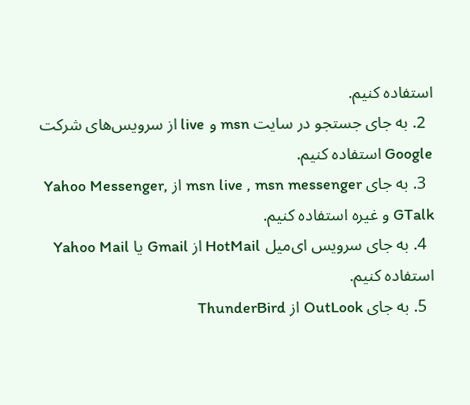استفاده کنیم.
  2. به جای جستجو در سایت msn و live از سرویس‌های شرکت Google استفاده کنیم.
  3. به جای msn live , msn messenger از Yahoo Messenger, GTalk و غیره استفاده کنیم.
  4. به جای سرویس ای‌میل HotMail از Gmail یا Yahoo Mail استفاده کنیم.
  5. به جای OutLook از ThunderBird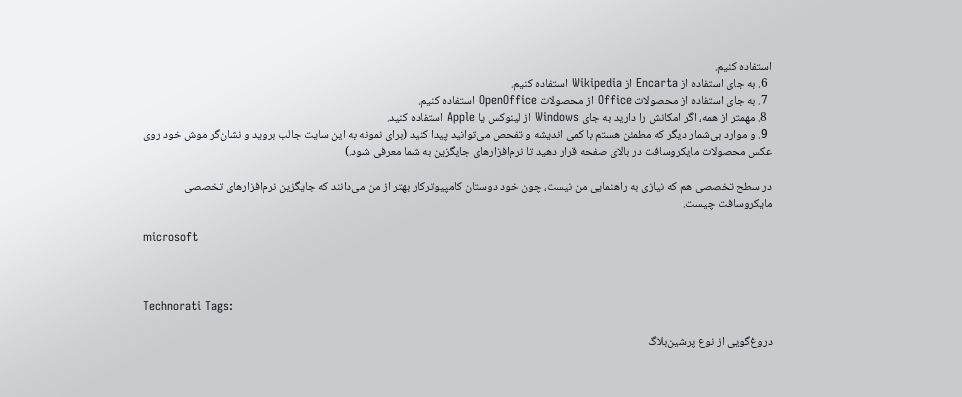استفاده کنیم.
  6. به جای استفاده از Encarta از Wikipedia استفاده کنیم.
  7. به جای استفاده از محصولات Office از محصولات OpenOffice استفاده کنیم.
  8. مهمتر از همه، اگر امکانش را دارید به جای Windows از لینوکس یا Apple استفاده کنید.
  9. و موارد بی‌شمار دیگر که مطمئن هستم با کمی اندیشه و تفحص می‌توانید پیدا کنید‌ (برای نمونه به این سایت جالب بروید و نشان‌گر موش خود روی عکس محصولات مایکروسافت در بالای صفحه قرار دهید تا نرم‌افزارهای جایگزین به شما معرفی شود.)

در سطح تخصصی هم که نیازی به راهنمایی من نیست، چون خود دوستان کامپیوترکار بهتر از من می‌دانند که جایگزین نرم‌افزارهای تخصصی مایکروسافت چیست.

microsoft



Technorati Tags:

دروغ‌گویی از نوع پرشین‌بلاگ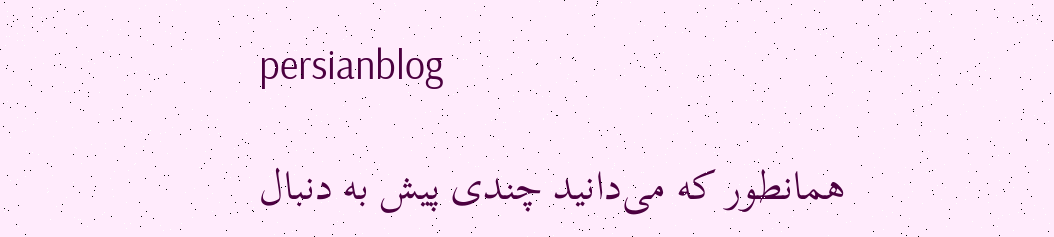persianblog

همانطور که می‌دانید چندی پیش به دنبال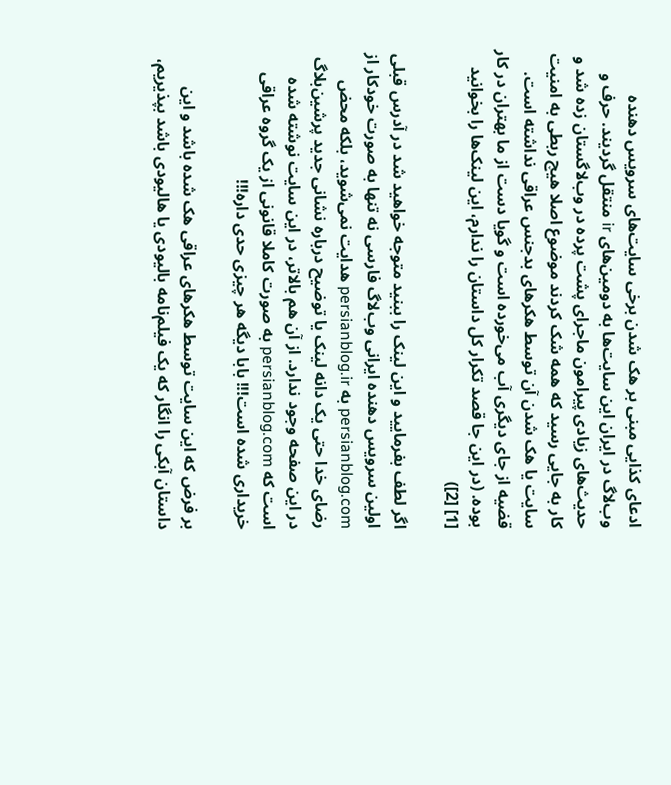ادعای کذایی مبنی بر هک شدن برخی سایت‌های سرویس دهنده وب‌لاگ در ایران این سایت‌ها به دومین‌های ir منتقل گردیند. حرف و حدیث‌های زیادی پیرامون ماجرای پشت پرده در وب‌لاگستان زده شد و کار به جایی رسید که همه شک کردند موضوع اصلا هیچ ربطی به امنیت سایت یا هک شدن آن توسط هکرهای بدجنس عراقی نداشته است. قضیه از جای دیگری آب می‌خورده است و گویا دست از ما بهتران در کار بوده. (در این جا قصد تکرار کل داستان را ندارم،‌ این لینک‌ها را بخوانید [1] [2])

اگر لطف بفرمایید و این لینک را ببنید متوجه خواهید شد در آدرس قبلی اولین سرویس دهنده ایرانی وب‌لاگ فارسی نه تنها به صورت خودکار از persianblog.com به persianblog.ir هدایت نمی‌شوید،‌ بلکه محض رضای خدا حتی یک دانه لینک یا توضیح درباره نشانی جدید پرشین‌بلاگ در این صفحه وجود ندارد. از آن هم بالاتر، در این سایت نوشته شده است که persianblog.com به صورت کاملا قانونی از یک گروه عراقی خریداری شده است!!! بابا دیگه هر چیزی حدی داره!!!

بر فرض که این سایت توسط هکرهای عراقی هک شده باشد و این داستان آبکی را انگار که یک فیلم‌نامه بالیودی یا هالیودی باشد بپذیریم،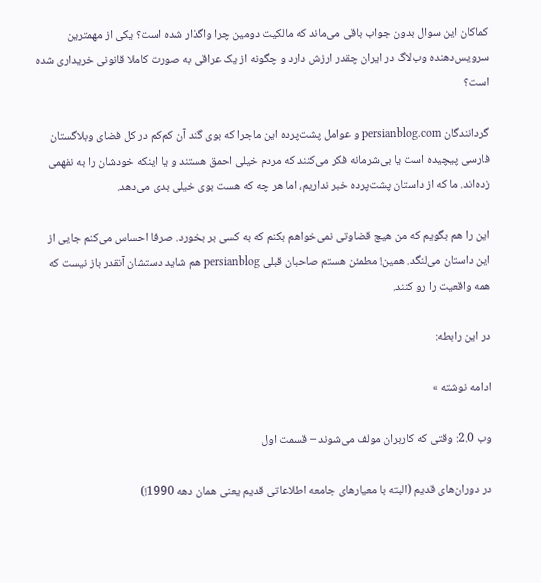کماکان این سوال بدون جواب باقی می‌ماند که مالکیت دومین چرا واگذار شده است؟ یکی از مهمترین سرویس‌دهنده وب‌لاگ در ایران چقدر ارزش دارد و چگونه از یک عراقی به صورت کاملا قانونی خریداری شده است؟

گردانندگان persianblog.com و عوامل پشت‌پرده این ماجرا که بوی گند آن کم‌کم در کل فضای وبلاگستان فارسی پیچیده است یا بی‌شرمانه فکر می‌کنند که مردم خیلی احمق هستند و یا اینکه خودشان را به نفهمی زده‌اند. ما که از داستان پشت‌پرده خبر نداریم،‌ اما هر چه که هست بوی خیلی بدی می‌دهد.

این را هم بگویم که من هیچ قضاوتی نمی‌خواهم بکنم که به کسی بر بخورد. صرفا احساس می‌کنم جایی از این داستان می‌لنگد. همین! مطمئن هستم صاحبان قبلی persianblog هم شاید دستشان آنقدر باز نیست که همه واقعیت را رو کنند.

در این رابطه:

ادامه نوشته »

وب 2.0: وقتی که کاربران مولف می‌شوند – قسمت اول

در دوران‌های قدیم (البته با معیارهای جامعه اطلاعاتی قدیم یعنی همان دهه 1990!)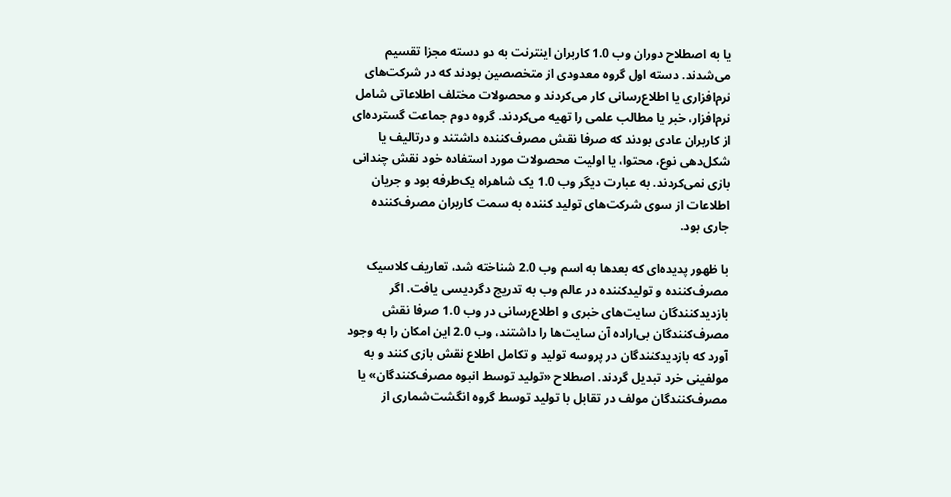یا به اصطلاح دوران وب 1.0 کاربران اینترنت به دو دسته مجزا تقسیم می‌شدند. دسته اول گروه معدودی از متخصصین بودند که در شرکت‌های نرم‌افزاری یا اطلاع‌رسانی کار می‌کردند و محصولات مختلف اطلاعاتی شامل نرم‌افزار، خبر یا مطالب علمی را تهیه می‌کردند. گروه دوم‌ جماعت گسترده‌ای از کاربران عادی بودند که صرفا نقش مصرف‌کننده داشتند و درتالیف یا شکل‌دهی نوع، محتوا، یا اولیت محصولات مورد استفاده خود نقش چندانی بازی نمی‌کردند. به عبارت دیگر وب 1.0 یک شاهراه یک‌طرفه بود و جریان اطلاعات از سوی شرکت‌های تولید کننده به سمت کاربران مصرف‌کننده جاری بود.

با ظهور پدیده‌ای که بعدها به اسم وب 2.0 شناخته ‌شد، تعاریف کلاسیک مصرف‌کننده و تولید‌کننده در عالم وب به تدریج دگردیسی یافت. اگر بازدیدکنندگان سایت‌های خبری و اطلاع‌رسانی در وب 1.0 صرفا نقش مصرف‌کنندگان بی‌اراده آن سایت‌ها را داشتند، وب 2.0 این امکان را به وجود آورد که بازدیدکنندگان در پروسه تولید و تکامل اطلاع نقش بازی کنند و به مولفینی خرد تبدیل گردند. اصطلاح «تولید توسط انبوه مصرف‌کنندگان» یا مصرف‌کنندگان مولف در تقابل با تولید توسط گروه انگشت‌شماری از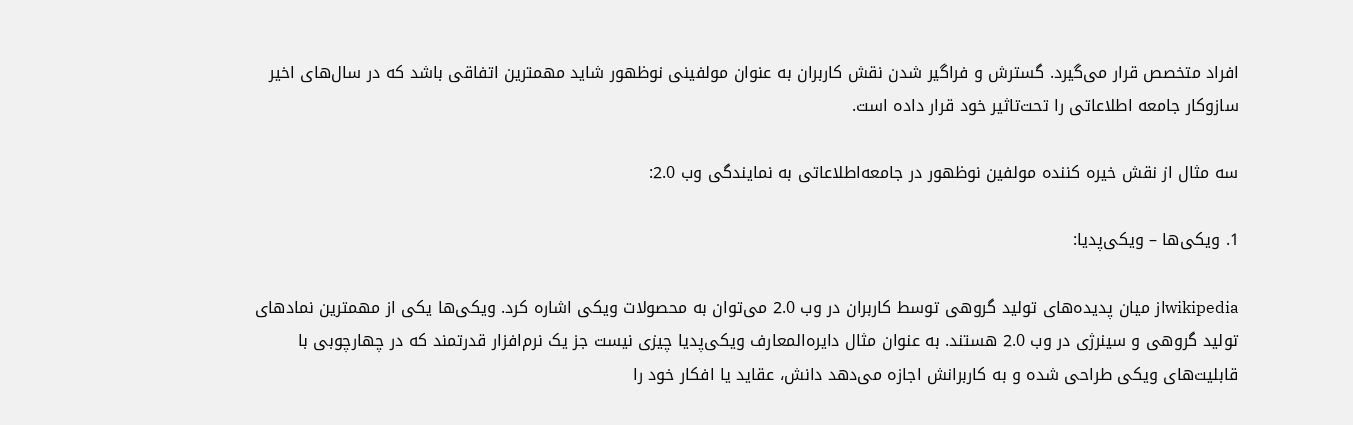افراد متخصص قرار می‌گیرد. گسترش و فراگیر شدن نقش کاربران به عنوان مولفینی نوظهور شاید مهمترین اتفاقی باشد که در سال‌های اخیر سازوکار جامعه اطلاعاتی را تحت‌تاثیر خود قرار داده است.

سه مثال از نقش خیره‌ کننده مولفین نوظهور در جامعه‌اطلاعاتی به نمایندگی وب 2.0:

1. ویکی‌ها – ویکی‌پدیا:

wikipediaاز میان پدیده‌های تولید گروهی توسط کاربران در وب 2.0 می‌توان به محصولات ویکی اشاره کرد. ویکی‌ها یکی از مهمترین نماد‌های تولید گروهی و سینرژی در وب 2.0 هستند. به عنوان مثال دایره‌المعارف ویکی‌پدیا چیزی نیست جز یک نرم‌افزار قدرتمند که در چهارچوبی با قابلیت‌های ویکی طراحی شده و به کاربرانش اجازه می‌دهد دانش، عقاید یا افکار خود را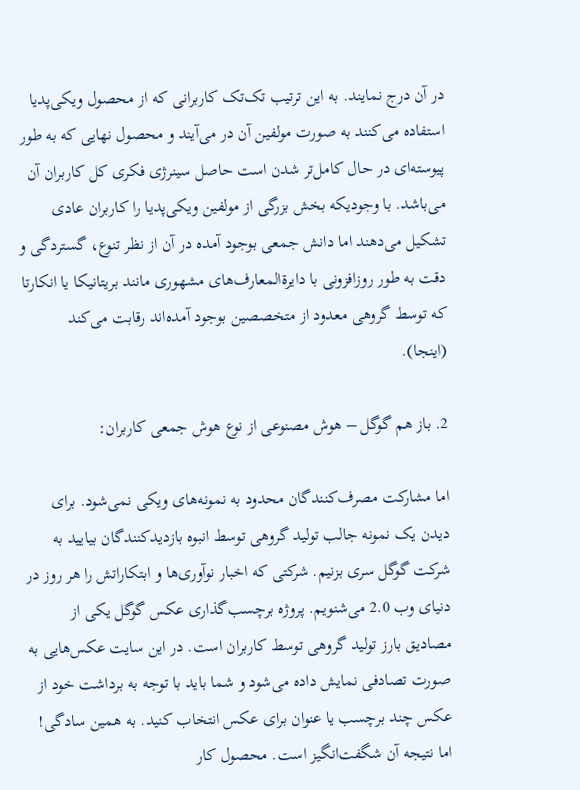در آن درج نمایند. به این ترتیب تک‌تک کاربرانی که از محصول ویکی‌پدیا استفاده می‌کنند به صورت مولفین آن در می‌آیند و محصول نهایی که به طور پیوسته‌ای در حال کامل‌تر شدن است حاصل سینرژی فکری کل کاربران آن می‌باشد. با وجودیکه بخش بزرگی از مولفین ویکی‌پدیا را کاربران عادی تشکیل می‌دهند اما دانش جمعی بوجود آمده در آن از نظر تنوع، گستردگی و دقت به طور روزافزونی با دایرة‌المعارف‌های مشهوری مانند بریتانیکا یا انکارتا که توسط گروهی معدود از متخصصین بوجود آمده‌اند رقابت می‌کند (اینجا).

2. باز هم گوگل – هوش مصنوعی از نوع هوش جمعی کاربران:

اما مشارکت مصرف‌کنندگان محدود به نمونه‌های ویکی نمی‌شود. برای دیدن یک نمونه جالب تولید گروهی توسط انبوه بازدیدکنندگان بیایید به شرکت گوگل سری بزنیم. شرکتی که اخبار نوآوری‌ها و ابتکاراتش را هر روز در دنیای وب 2.0 می‌شنویم. پروژه برچسب‌گذاری عکس گوگل یکی از مصادیق بارز تولید گروهی توسط کاربران است. در این سایت عکس‌هایی به صورت تصادفی نمایش داده می‌شود و شما باید با توجه به برداشت خود از عکس چند برچسب یا عنوان برای عکس انتخاب ‌کنید. به همین سادگی! اما نتیجه آن شگفت‌انگیز است. محصول کار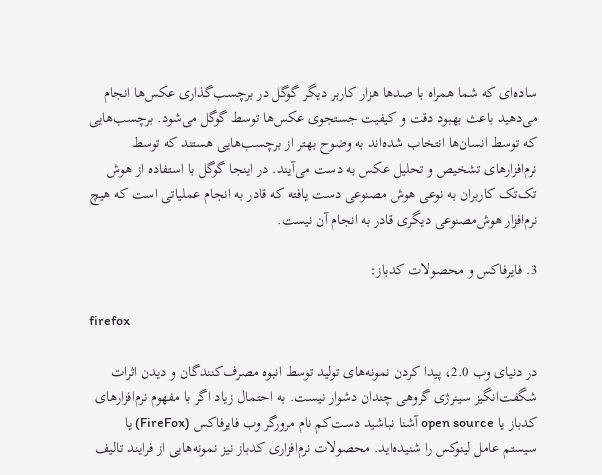ساده‌ای که شما همراه با صدها هزار کاربر دیگر گوگل در برچسب‌‌گذاری عکس‌ها انجام می‌دهید باعث بهبود دقت و کیفیت جستجوی عکس‌ها توسط گوگل می‌‌شود. برچسب‌هایی که توسط انسان‌ها انتخاب شده‌اند به وضوح بهتر از برچسب‌هایی هستند که توسط نرم‌افزارهای تشخیص و تحلیل عکس به دست می‌آیند. در اینجا گوگل با استفاده از هوش تک‌تک کاربران به نوعی هوش مصنوعی دست یافته‌ که قادر به انجام عملیاتی است که هیچ نرم‌افزار هوش‌مصنوعی دیگری قادر به انجام آن نیست.

3. فایرفاکس و محصولات کدباز:

firefox

در دنیای وب 2.0، پیدا کردن نمونه‌های تولید توسط انبوه مصرف‌کنندگان و دیدن اثرات شگفت‌انگیز سینرژی گروهی چندان دشوار نیست. به احتمال زیاد اگر با مفهوم نرم‌افزارهای کدباز یا open source آشنا نباشید دست‌کم نام مرورگر وب فایرفاکس (FireFox) یا سیستم عامل لینوکس را شنیده‌اید. محصولات نرم‌افزاری کدباز نیز نمونه‌هایی از فرایند تالیف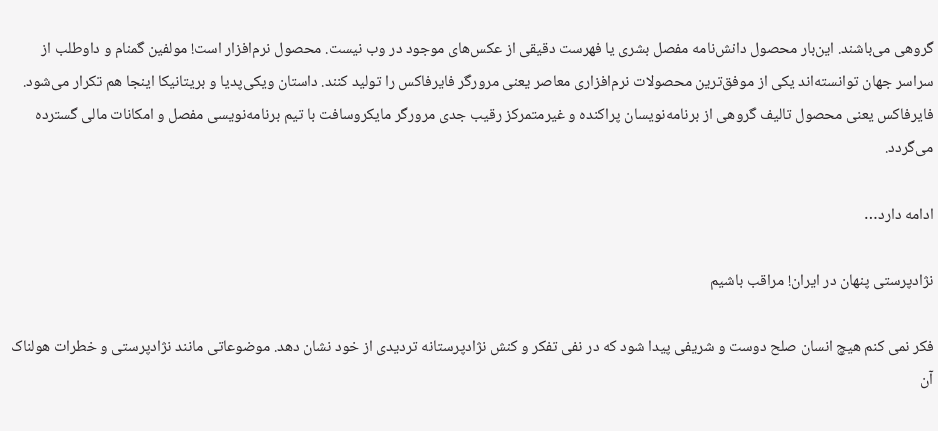گروهی می‌باشند. این‌بار محصول دانش‌نامه مفصل بشری یا فهرست دقیقی از عکس‌های موجود در وب نیست. محصول نرم‌افزار است! مولفین گمنام و داوطلب از سراسر جهان توانسته‌اند یکی از موفق‌ترین محصولات نرم‌افزاری معاصر یعنی مرورگر فایرفاکس را تولید کنند. داستان ویکی‌پدیا و بریتانیکا اینجا هم تکرار می‌شود. فایرفاکس یعنی محصول تالیف گروهی از برنامه‌نویسان پراکنده و غیرمتمرکز رقیب جدی مرورگر مایکروسافت با تیم برنامه‌نویسی مفصل و امکانات مالی گسترده می‌گردد.

ادامه دارد…

نژادپرستی پنهان در ایران! مراقب باشیم

فکر نمی کنم هیچ انسان صلح دوست و شریفی پیدا شود که در نفی تفکر و کنش نژادپرستانه تردیدی از خود نشان دهد. موضوعاتی مانند نژادپرستی و خطرات هولناک آن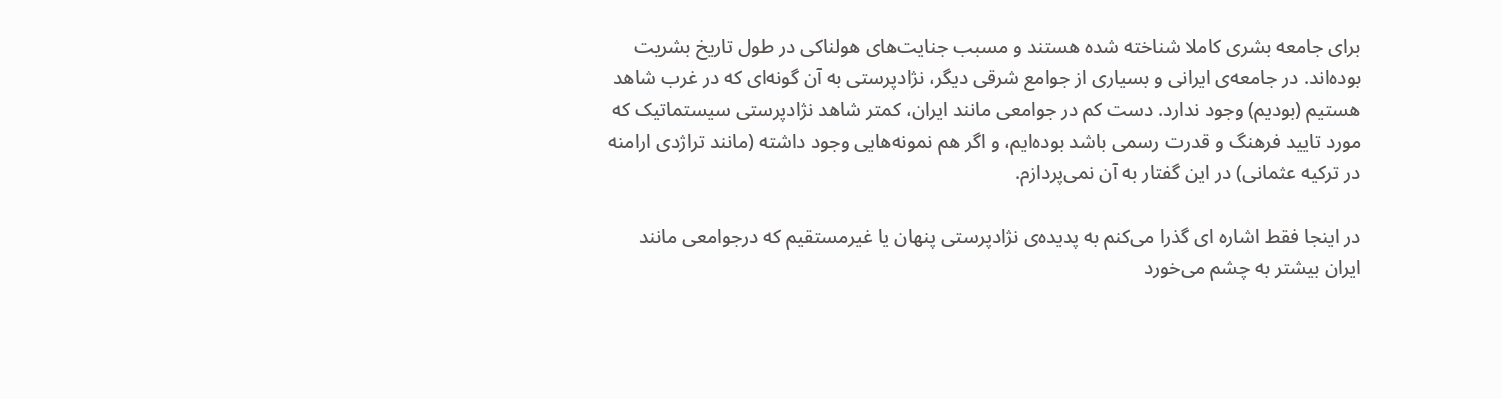برای جامعه بشری کاملا شناخته شده هستند و مسبب جنایت‌های هولناکی در طول تاریخ بشریت بوده‌اند. در جامعه‌ی ایرانی و بسیاری از جوامع شرقی دیگر، نژادپرستی به آن گونه‌ای که در غرب شاهد هستیم (بودیم) وجود ندارد. دست کم در جوامعی مانند ایران، کمتر شاهد نژادپرستی سیستماتیک که مورد تایید فرهنگ و قدرت رسمی باشد بوده‌ایم، و اگر هم نمونه‌هایی وجود داشته (مانند تراژدی ارامنه در ترکیه عثمانی) در این گفتار به آن نمی‌پردازم.

در اینجا فقط اشاره ای گذرا می‌کنم به پدیده‌ی نژادپرستی پنهان یا غیرمستقیم که درجوامعی مانند ایران بیشتر به چشم می‌خورد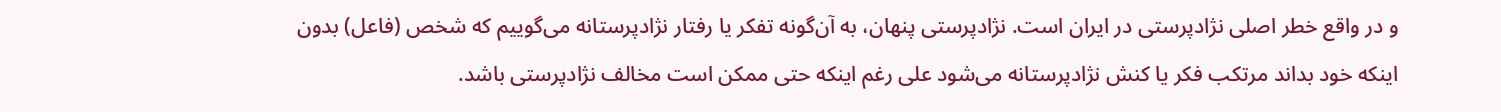و در واقع خطر اصلی نژادپرستی در ایران است. نژادپرستی پنهان، به آن‌گونه تفکر یا رفتار نژادپرستانه می‌گوییم که شخص (فاعل) بدون اینکه خود بداند مرتکب فکر یا کنش نژادپرستانه می‌شود علی رغم اینکه حتی ممکن است مخالف نژادپرستی باشد.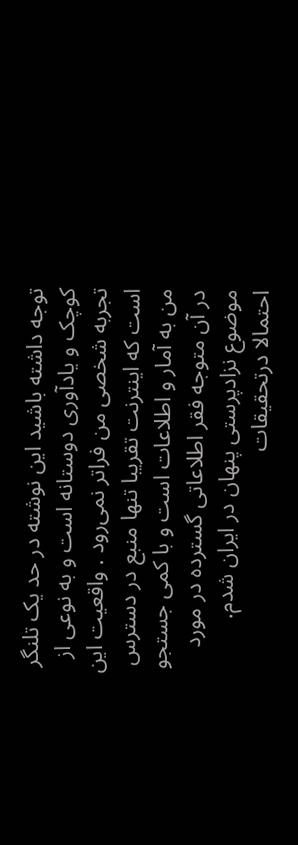توجه داشته باشید این نوشته در حد یک تلنگر کوچک و یادآوری دوستانه است و به نوعی از تجربه شخصی من فراتر نمی‌رود . واقعیت این است که اینترنت تقریبا تنها منبع در دسترس من به آمار و اطلاعات است و با کمی جستجو در آن متوجه فقر اطلاعاتی گسترده در مورد موضوع نزادپرستی پنهان در ایران شدم. احتمالا درتحقیقات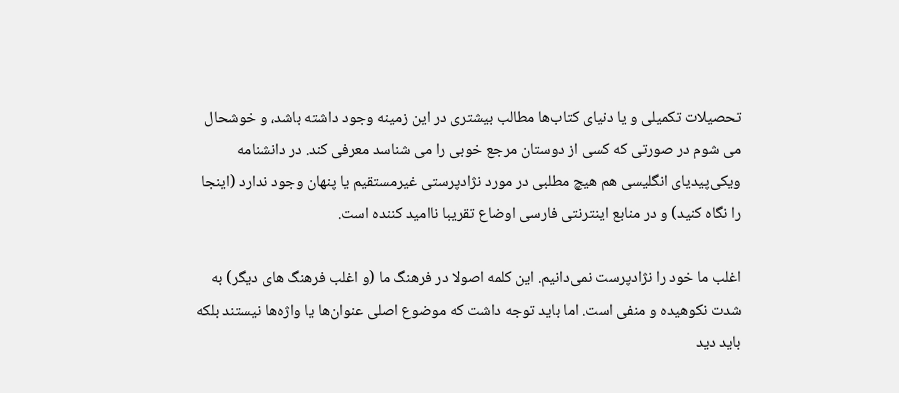تحصیلات تکمیلی و یا دنیای کتاب‌ها مطالب بیشتری در این زمینه وجود داشته باشد، و خوشحال می شوم در صورتی که کسی از دوستان مرجع خوبی را می شناسد معرفی کند. در دانشنامه ویکی‌پیدیای انگلیسی هم هیچ مطلبی در مورد نژادپرستی غیرمستقیم یا پنهان وجود ندارد (اینجا را نگاه کنید) و در منابع اینترنتی فارسی اوضاع تقریبا ناامید کننده است.

اغلب ما خود را نژادپرست نمی‌دانیم. این کلمه اصولا در فرهنگ ما (و اغلب فرهنگ های دیگر) به شدت نکوهیده و منفی است. اما باید توجه داشت که موضوع اصلی عنوان‌ها یا واژه‌ها نیستند بلکه باید دید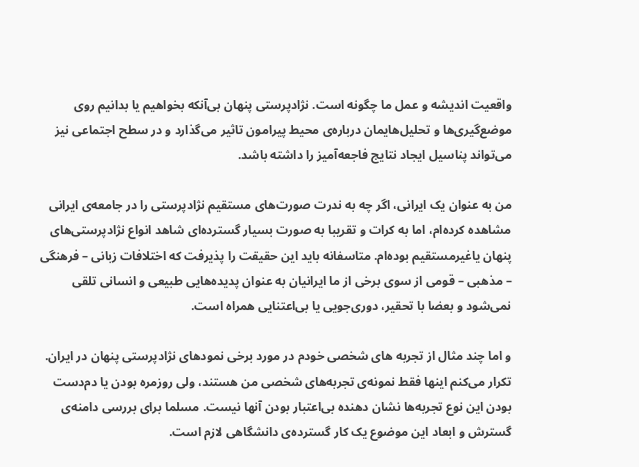واقعیت اندیشه و عمل ما چگونه است. نژادپرستی پنهان بی‌آنکه بخواهیم یا بدانیم روی موضع‌گیری‌ها و تحلیل‌هایمان درباره‌ی محیط پیرامون تاثیر می‌گذارد و در سطح اجتماعی نیز می‌تواند پناسیل ایجاد نتایج فاجعه‌آمیز را داشته باشد.

من به عنوان یک ایرانی، اگر چه به ندرت صورت‌های مستقیم نژادپرستی را در جامعه‌ی ایرانی مشاهده کرده‌ام، اما به کرات و تقریبا به صورت بسیار گسترده‌ای شاهد انواع نژادپرستی‌های پنهان یاغیرمستقیم بوده‌ام. متاسفانه باید این حقیقت را پذیرفت که اختلافات زبانی – فرهنگی – مذهبی – قومی از سوی برخی از ما ایرانیان به عنوان پدیده‌هایی طبیعی و انسانی تلقی نمی‌شود و بعضا با تحقیر، دوری‌جویی یا بی‌اعتنایی همراه است.

و اما چند مثال از تجربه های شخصی خودم در مورد برخی نمودهای نژادپرستی پنهان در ایران. تکرار می‌کنم اینها فقط نمونه‌‌ی تجربه‌های شخصی من هستند، ولی روزمره بودن یا دم‌دست بودن این نوع تجربه‌ها نشان دهنده بی‌اعتبار بودن آنها نیست. مسلما برای بررسی دامنه‌ی گسترش و ابعاد این موضوع یک کار گسترده‌ی دانشگاهی لازم است.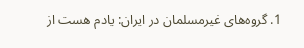1. گروه‌های غیرمسلمان در ایران: یادم هست از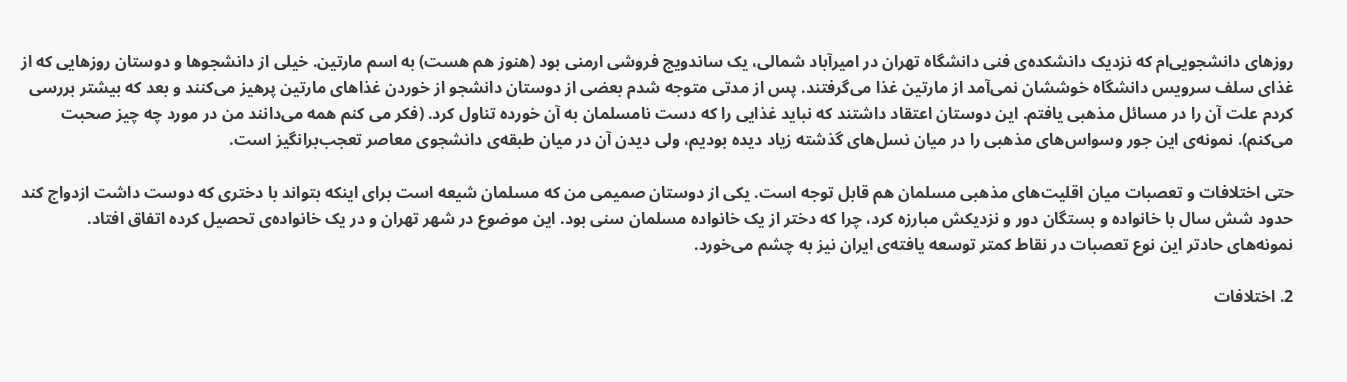روزهای دانشجویی‌ام که نزدیک دانشکده‌ی فنی دانشگاه تهران در امیرآباد شمالی، یک ساندویج فروشی ارمنی بود (هنوز هم هست) به اسم مارتین. خیلی از دانشجوها و دوستان روزهایی که از غذای سلف سرویس دانشگاه خوششان نمی‌آمد از مارتین غذا می‌گرفتند. پس از مدتی متوجه شدم بعضی از دوستان دانشجو از خوردن غذاهای مارتین پرهیز می‌کنند و بعد که بیشتر بررسی کردم علت آن را در مسائل مذهبی یافتم. این دوستان اعتقاد داشتند که نباید غذایی را که دست نامسلمان به آن خورده تناول کرد. (فکر می کنم همه می‌دانند من در مورد چه چیز صحبت می‌کنم). نمونه‌ی این جور وسواس‌های مذهبی را در میان نسل‌های گذشته زیاد دیده بودیم، ولی دیدن آن در میان طبقه‌ی دانشجوی معاصر تعجب‌برانگیز است.

حتی اختلافات و تعصبات میان اقلیت‌های مذهبی مسلمان هم قابل توجه است. یکی از دوستان صمیمی من که مسلمان شیعه است برای اینکه بتواند با دختری که دوست داشت ازدواج کند حدود شش سال با خانواده و بستگان دور و نزدیکش مبارزه کرد، چرا که دختر از یک خانواده مسلمان سنی بود. این موضوع در شهر تهران و در یک خانواده‌ی تحصیل کرده اتفاق افتاد. نمونه‌های حادتر این نوع تعصبات در نقاط کمتر توسعه یافته‌ی ایران نیز به چشم می‌خورد.

2. اختلافات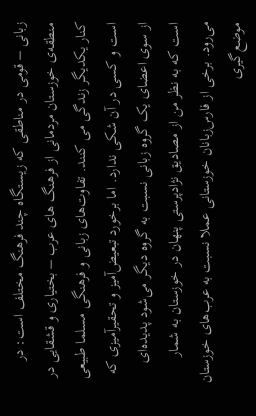زبانی – قومی در مناطقی که زیستگاه چند فرهنگ مختلف است: در منطقه‌ی خوزستان مردمانی از فرهنگ های عرب – بختیاری و قشقایی در کنار یکدیگر زندگی می کنند. تفاوت‌های زبانی و فرهنگی مسلما طبیعی است و کسی در آن شکی ندارد. اما برخورد تبعیض‌آمیز و تحقیرآمیزی که از سوی اعضای یک گروه زبانی نسبت به گروه دیگر می‌شود پدیده‌ای است که به نظر من از مصادیق نژادپرستی پنهان در خوزستان به شمار می‌رود. برخی از فارس‌زبانان خوزستانی عملا نسبت به عرب‌های خوزستان موضع‌گیری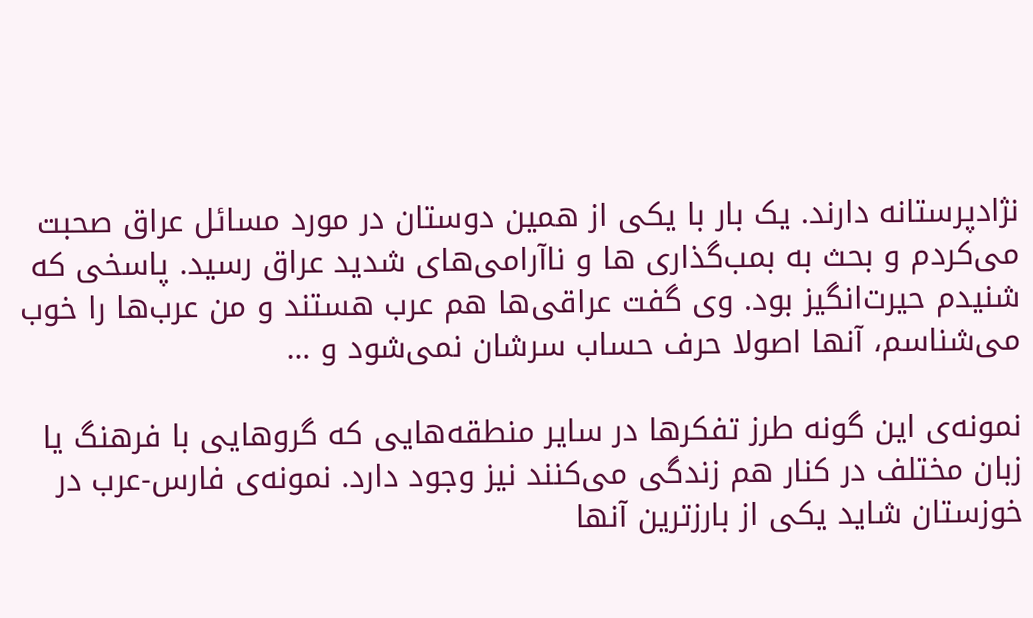نژادپرستانه دارند. یک بار با یکی از همین دوستان در مورد مسائل عراق صحبت می‌کردم و بحث به بمب‌گذاری ها و ناآرامی‌های شدید عراق رسید. پاسخی که شنیدم حیرت‌انگیز بود. وی گفت عراقی‌ها هم عرب هستند و من عرب‌ها را خوب می‌شناسم، آنها اصولا حرف حساب سرشان نمی‌شود و …

نمونه‌ی این گونه طرز تفکرها در سایر منطقه‌هایی که گروهایی با فرهنگ یا زبان مختلف در کنار هم زندگی می‌کنند نیز وجود دارد. نمونه‌ی فارس-عرب در خوزستان شاید یکی از بارزترین آنها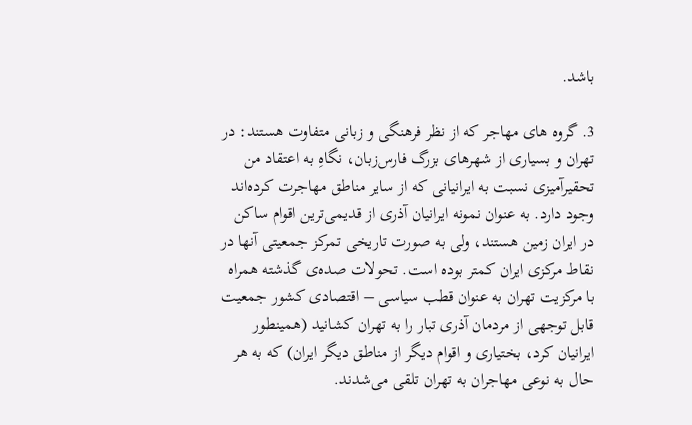باشد.

3. گروه های مهاجر که از نظر فرهنگی و زبانی متفاوت هستند: در تهران و بسیاری از شهرهای بزرگ فارس‌زبان، نگاهِ به اعتقاد من تحقیرآمیزی نسبت به ایرانیانی که از سایر مناطق مهاجرت کرده‌اند وجود دارد. به عنوان نمونه ایرانیان آذری از قدیمی‌ترین اقوام ساکن در ایران زمین هستند، ولی به صورت تاریخی تمرکز جمعیتی آنها در نقاط مرکزی ایران کمتر بوده است. تحولات صده‌ی گذشته همراه با مرکزیت تهران به عنوان قطب سیاسی – اقتصادی کشور جمعیت قابل توجهی از مردمان آذری تبار را به تهران کشانید (همینطور ایرانیان کرد، بختیاری و اقوام دیگر از مناطق دیگر ایران) که به هر حال به نوعی مهاجران به تهران تلقی می‌شدند.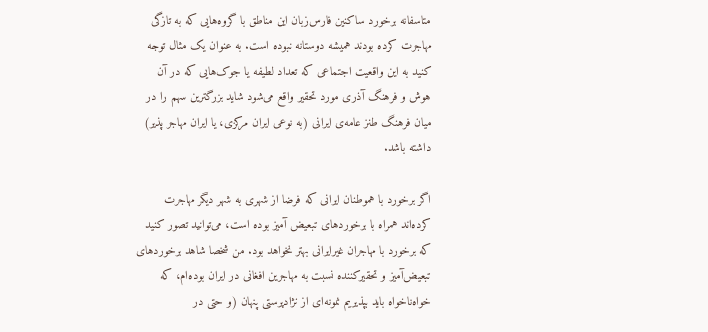متاسفانه برخورد ساکنین فارس‌زبان این مناطق با گروه‌هایی که به تازگی مهاجرت کرده بودند همیشه دوستانه نبوده است. به عنوان یک مثال توجه کنید به این واقعیت اجتماعی که تعداد لطیفه یا جوک‌هایی که در آن هوش و فرهنگ آذری مورد تحقیر واقع می‌شود شاید بزرگترین سهم را در میان فرهنگ طنز عامه‌ی ایرانی (به نوعی ایران مرکزی، یا ایران مهاجر پذیر) داشته باشد.

اگر برخورد با هموطنان ایرانی که فرضا از شهری به شهر دیگر مهاجرت کرده‌اند همراه با برخوردهای تبعیض آمیز بوده است، می‌توانید تصور کنید که برخورد با مهاجران غیرایرانی بهتر نخواهد بود. من شخصا شاهد برخوردهای تبعیض‌آمیز و تحقیرکننده نسبت به مهاجرین افغانی در ایران بوده‌ام، که خواه‌ناخواه باید بپذیریم نمونه‌ای از نژادپرستی پنهان (و حتی در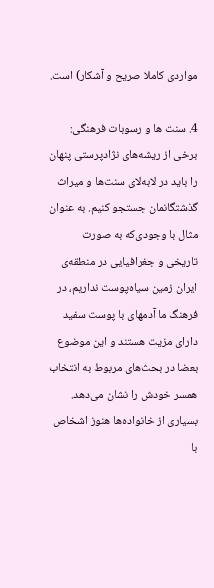مواردی کاملا صریح و آشکار) است.

4. سنت ها و رسوبات فرهنگی: برخی از ریشه‌های نژادپرستی پنهان را باید در لابه‌لای سنت‌ها و میراث گذشتگانمان جستجو کنیم. به عنوان مثال با وجودی‌که به صورت تاریخی و جغرافیایی در منطقه‌ی ایران زمین سیاه‌پوست نداریم، در فرهنگ ما آدمهای با پوست سفید دارای مزیت هستند و این موضوع بعضا در بحث‌های مربوط به انتخاب همسر خودش را نشان می‌دهد. بسیاری از خانواده‌ها هنوز اشخاص با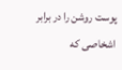پوست روشن را در برابر اشخاصی که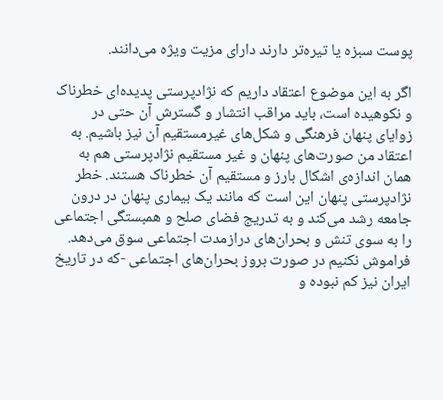پوست سبزه یا تیره‌تر دارند دارای مزیت ویژه می‌دانند.

اگر به این موضوع اعتقاد داریم که نژادپرستی پدیده‌ای خطرناک و نکوهیده است، باید مراقب انتشار و گسترش آن حتی در زوایای پنهان فرهنگی و شکل‌های غیرمستقیم آن نیز باشیم. به اعتقاد من صورت‌های پنهان و غیر مستقیم نژادپرستی هم به همان اندازه‌ی اشکال بارز و مستقیم آن خطرناک هستند. خطر نژادپرستی پنهان این است که مانند یک بیماری پنهان در درون جامعه رشد می‌کند و به تدریج فضای صلح و همبستگی اجتماعی را به سوی تنش و بحران‌های درازمدت اجتماعی سوق می‌دهد. فراموش نکنیم در صورت بروز بحران‌های اجتماعی -که در تاریخ ایران نیز کم نبوده و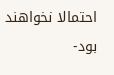احتمالا نخواهند بود-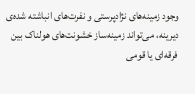وجود زمینه‌های نژادپرستی و نفرت‌های انباشته‌ شده‌ی دیرینه، می‌تواند زمینه‌ساز خشونت‌های هولناک بین فرقه‌ای یا قومی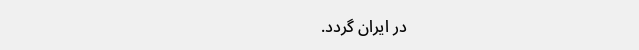در ایران گردد.